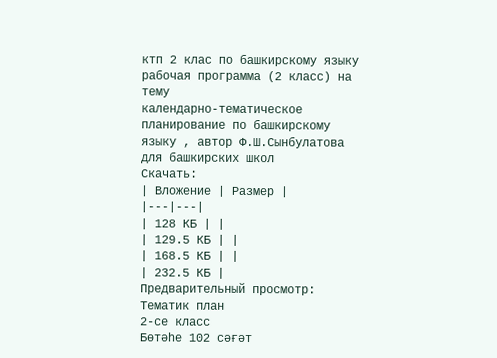ктп 2 клас по башкирскому языку
рабочая программа (2 класс) на тему
календарно-тематическое планирование по башкирскому языку , автор Ф.Ш.Сынбулатова для башкирских школ
Скачать:
| Вложение | Размер |
|---|---|
| 128 КБ | |
| 129.5 КБ | |
| 168.5 КБ | |
| 232.5 КБ |
Предварительный просмотр:
Тематик план
2-се класс
Бөтәһе 102 сәғәт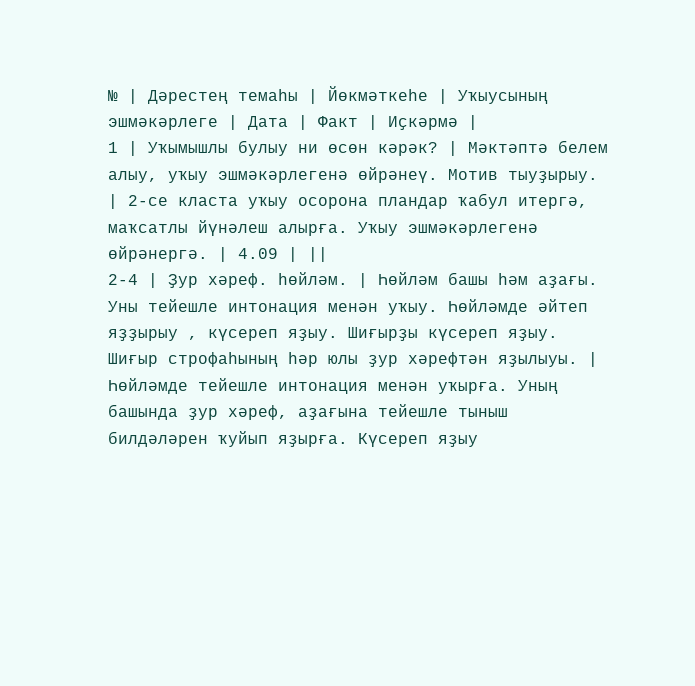№ | Дәрестең темаһы | Йөкмәткеһе | Уҡыусының эшмәкәрлеге | Дата | Факт | Иҫкәрмә |
1 | Уҡымышлы булыу ни өсөн кәрәк? | Мәктәптә белем алыу, уҡыу эшмәкәрлегенә өйрәнеү. Мотив тыуҙырыу. | 2-се класта уҡыу осорона пландар ҡабул итергә, маҡсатлы йүнәлеш алырға. Уҡыу эшмәкәрлегенә өйрәнергә. | 4.09 | ||
2-4 | Ҙур хәреф. һөйләм. | Һөйләм башы һәм аҙағы. Уны тейешле интонация менән уҡыу. Һөйләмде әйтеп яҙҙырыу , күсереп яҙыу. Шиғырҙы күсереп яҙыу. Шиғыр строфаһының һәр юлы ҙур хәрефтән яҙылыуы. | Һөйләмде тейешле интонация менән уҡырға. Уның башында ҙур хәреф, аҙағына тейешле тыныш билдәләрен ҡуйып яҙырға. Күсереп яҙыу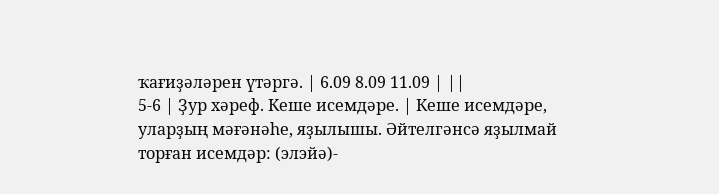ҡағиҙәләрен үтәргә. | 6.09 8.09 11.09 | ||
5-6 | Ҙур хәреф. Кеше исемдәре. | Кеше исемдәре, уларҙың мәғәнәһе, яҙылышы. Әйтелгәнсә яҙылмай торған исемдәр: (элэйә)-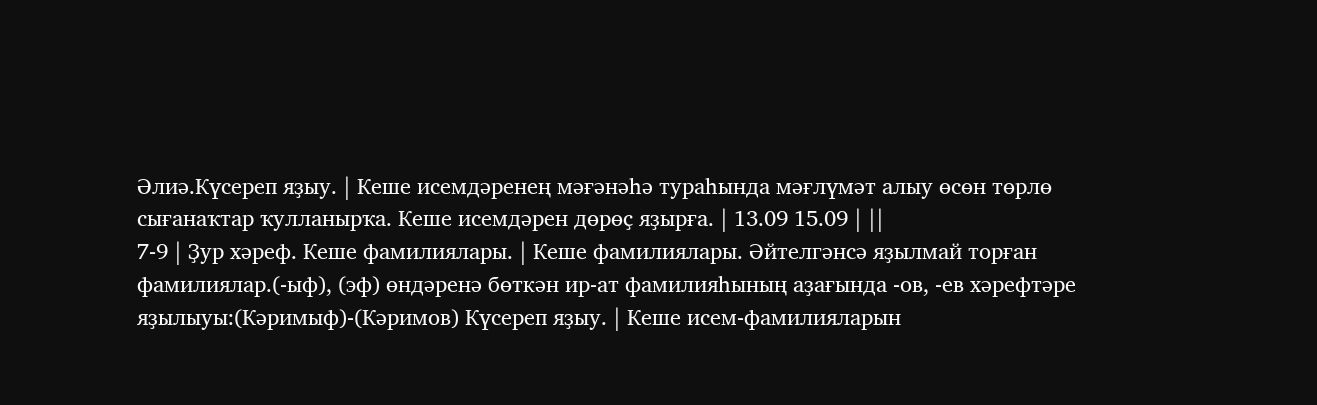Әлиә.Күсереп яҙыу. | Кеше исемдәренең мәғәнәһә тураһында мәғлүмәт алыу өсөн төрлө сығанаҡтар ҡулланырҡа. Кеше исемдәрен дөрөҫ яҙырға. | 13.09 15.09 | ||
7-9 | Ҙур хәреф. Кеше фамилиялары. | Кеше фамилиялары. Әйтелгәнсә яҙылмай торған фамилиялар.(-ыф), (эф) өндәренә бөткән ир-ат фамилияһының аҙағында -ов, -ев хәрефтәре яҙылыуы:(Кәримыф)-(Кәримов) Күсереп яҙыу. | Кеше исем-фамилияларын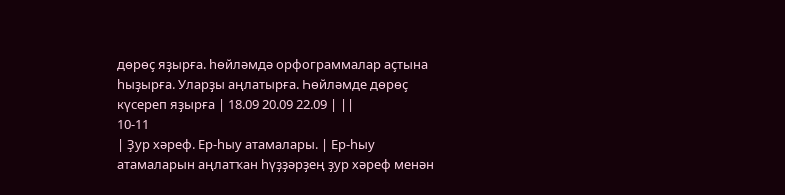дөрөҫ яҙырға. һөйләмдә орфограммалар аҫтына һыҙырға. Уларҙы аңлатырға. Һөйләмде дөрөҫ күсереп яҙырға | 18.09 20.09 22.09 | ||
10-11
| Ҙур хәреф. Ер-һыу атамалары. | Ер-һыу атамаларын аңлатҡан һүҙҙәрҙең ҙур хәреф менән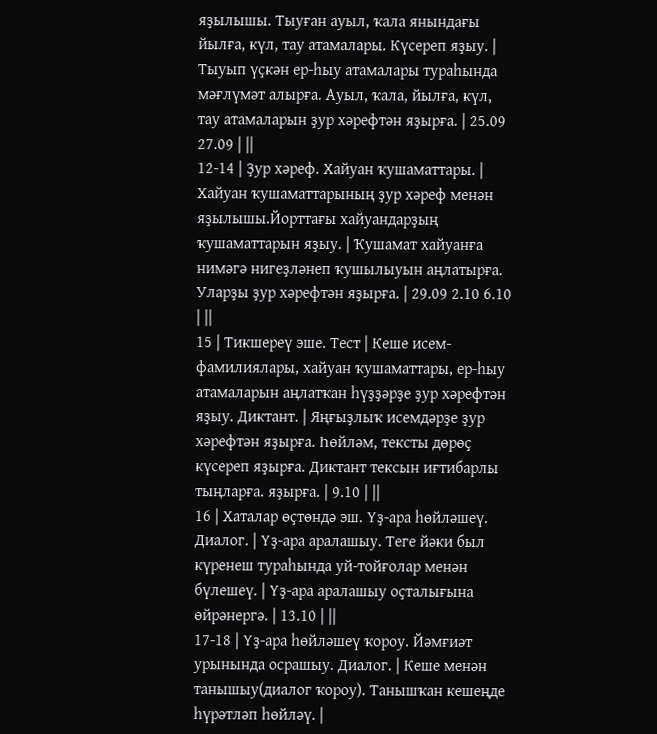яҙылышы. Тыуған ауыл, ҡала янындағы йылға, күл, тау атамалары. Күсереп яҙыу. | Тыуып үҫкән ер-һыу атамалары тураһында мәғлүмәт алырға. Ауыл, ҡала, йылға, күл, тау атамаларын ҙур хәрефтән яҙырға. | 25.09 27.09 | ||
12-14 | Ҙур хәреф. Хайуан ҡушаматтары. | Хайуан ҡушаматтарының ҙур хәреф менән яҙылышы.Йорттағы хайуандарҙың ҡушаматтарын яҙыу. | Ҡушамат хайуанға нимәгә нигеҙләнеп ҡушылыуын аңлатырға. Уларҙы ҙур хәрефтән яҙырға. | 29.09 2.10 6.10 | ||
15 | Тикшереү эше. Тест | Кеше исем-фамилиялары, хайуан ҡушаматтары, ер-һыу атамаларын аңлатҡан һүҙҙәрҙе ҙур хәрефтән яҙыу. Диктант. | Яңғыҙлыҡ исемдәрҙе ҙур хәрефтән яҙырға. Һөйләм, тексты дөрөҫ күсереп яҙырға. Диктант тексын иғтибарлы тыңларға. яҙырға. | 9.10 | ||
16 | Хаталар өҫтөндә эш. Үҙ-ара һөйләшеү. Диалог. | Үҙ-ара аралашыу. Теге йәки был күренеш тураһында уй-тойғолар менән бүлешеү. | Үҙ-ара аралашыу оҫталығына өйрәнергә. | 13.10 | ||
17-18 | Үҙ-ара һөйләшеү ҡороу. Йәмғиәт урынында осрашыу. Диалог. | Кеше менән танышыу(диалог ҡороу). Танышҡан кешеңде һүрәтләп һөйләү. |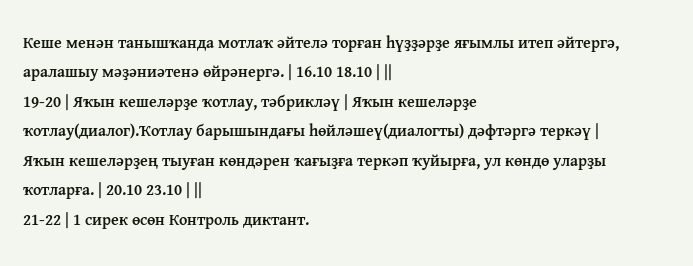Кеше менән танышҡанда мотлаҡ әйтелә торған һүҙҙәрҙе яғымлы итеп әйтергә, аралашыу мәҙәниәтенә өйрәнергә. | 16.10 18.10 | ||
19-20 | Яҡын кешеләрҙе ҡотлау, тәбрикләү | Яҡын кешеләрҙе ҡотлау(диалог).Ҡотлау барышындағы һөйләшеү(диалогты) дәфтәргә теркәү | Яҡын кешеләрҙең тыуған көндәрен ҡағыҙға теркәп ҡуйырға, ул көндө уларҙы ҡотларға. | 20.10 23.10 | ||
21-22 | 1 сирек өсөн Контроль диктант.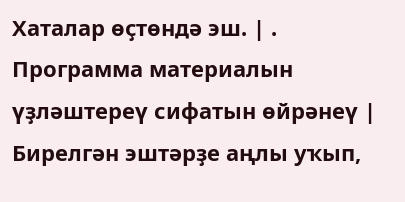Хаталар өҫтөндә эш. | . Программа материалын үҙләштереү сифатын өйрәнеү | Бирелгән эштәрҙе аңлы уҡып,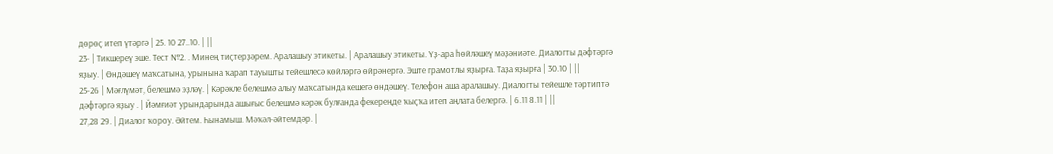дөрөҫ итеп үтәргә | 25. 10 27..10. | ||
23- | Тикшереү эше. Тест №2. . Минең тиҫтерҙәрем. Аралашыу этикеты. | Аралашыу этикеты. Үҙ-ара һөйләшеү мәҙәниәте. Диалогты дәфтәргә яҙыу. | Өндәшеү маҡсатына, урынына ҡарап тауышты тейешлесә көйләргә өйрәнергә. Эште грамотлы яҙырға. Таҙа яҙырға | 30.10 | ||
25-26 | Мәғлүмәт, белешмә эҙләү. | Кәрәкле белешмә алыу маҡсатында кешегә өндәшеү. Телефон аша аралашыу. Диалогты тейешле тәртиптә дәфтәргә яҙыу . | Йәмғиәт урындарында ашығыс белешмә кәрәк булғанда фекереңде ҡыҫҡа итеп аңлата белергә. | 6.11 8.11 | ||
27,28 29. | Диалог ҡороу. Әйтем. Һынамыш. Мәҡәл-әйтемдәр. |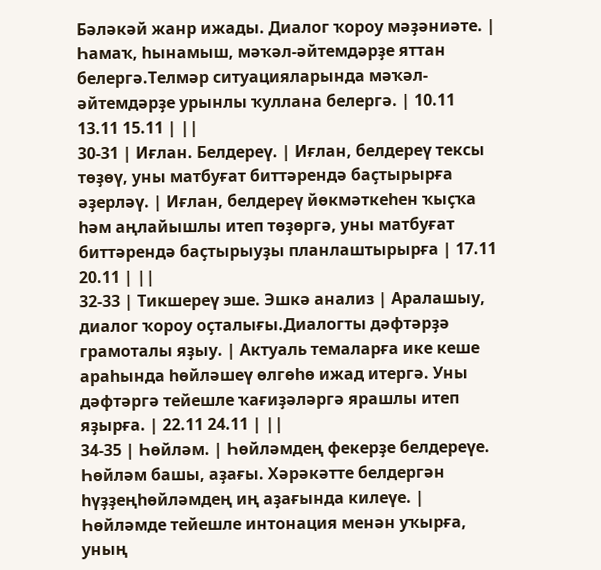Бәләкәй жанр ижады. Диалог ҡороу мәҙәниәте. | Һамаҡ, һынамыш, мәҡәл-әйтемдәрҙе яттан белергә.Телмәр ситуацияларында мәҡәл-әйтемдәрҙе урынлы ҡуллана белергә. | 10.11 13.11 15.11 | ||
30-31 | Иғлан. Белдереү. | Иғлан, белдереү тексы төҙөү, уны матбуғат биттәрендә баҫтырырға әҙерләү. | Иғлан, белдереү йөкмәткеһен ҡыҫҡа һәм аңлайышлы итеп төҙөргә, уны матбуғат биттәрендә баҫтырыуҙы планлаштырырға | 17.11 20.11 | ||
32-33 | Тикшереү эше. Эшкә анализ | Аралашыу, диалог ҡороу оҫталығы.Диалогты дәфтәрҙә грамоталы яҙыу. | Актуаль темаларға ике кеше араһында һөйләшеү өлгөһө ижад итергә. Уны дәфтәргә тейешле ҡағиҙәләргә ярашлы итеп яҙырға. | 22.11 24.11 | ||
34-35 | Һөйләм. | Һөйләмдең фекерҙе белдереүе. Һөйләм башы, аҙағы. Хәрәкәтте белдергән һүҙҙеңһөйләмдең иң аҙағында килеүе. | Һөйләмде тейешле интонация менән уҡырға, уның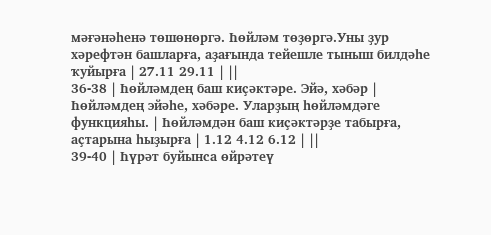мәғәнәһенә төшөнөргә. Һөйләм төҙөргә.Уны ҙур хәрефтән башларға, аҙағында тейешле тыныш билдәһе ҡуйырға | 27.11 29.11 | ||
36-38 | Һөйләмдең баш киҫәктәре. Эйә, хәбәр | Һөйләмдең эйәһе, хәбәре. Уларҙың һөйләмдәге функцияһы. | Һөйләмдән баш киҫәктәрҙе табырға, аҫтарына һыҙырға | 1.12 4.12 6.12 | ||
39-40 | Һүрәт буйынса өйрәтеү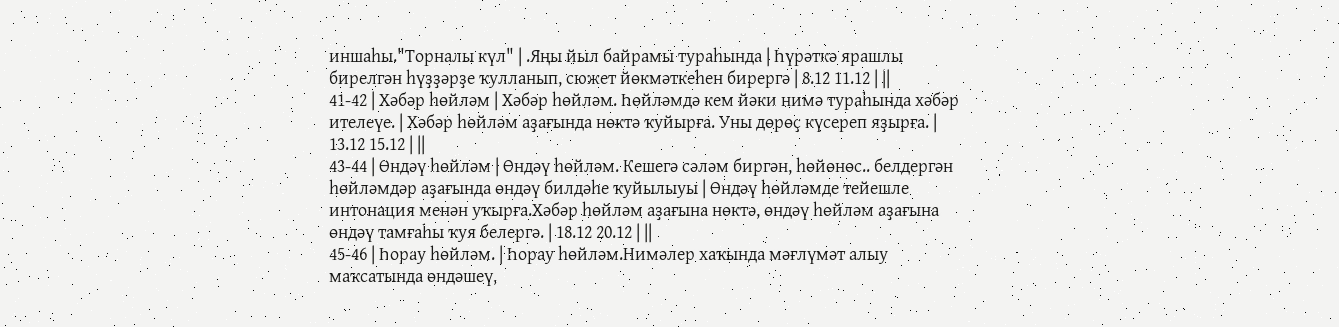иншаһы."Торналы күл" | .Яңы йыл байрамы тураһында | Һүрәткә ярашлы бирелгән һүҙҙәрҙе ҡулланып, сюжет йөкмәткеһен бирергә | 8.12 11.12 | ||
41-42 | Хәбәр һөйләм | Хәбәр һөйләм. Һөйләмдә кем йәки нимә тураһында хәбәр ителеүе. | Хәбәр һөйләм аҙағында нөктә ҡуйырға. Уны дөрөҫ күсереп яҙырға. | 13.12 15.12 | ||
43-44 | Өндәү һөйләм | Өндәү һөйләм. Кешегә сәләм биргән, һөйөнөс.. белдергән һөйләмдәр аҙағында өндәү билдәһе ҡуйылыуы | Өндәү һөйләмде тейешле интонация менән уҡырға.Хәбәр һөйләм аҙағына нөктә, өндәү һөйләм аҙағына өндәү тамғаһы ҡуя белергә. | 18.12 20.12 | ||
45-46 | Һорау һөйләм. | Һорау һөйләм.Нимәлер хаҡында мәғлүмәт алыу маҡсатында өндәшеү,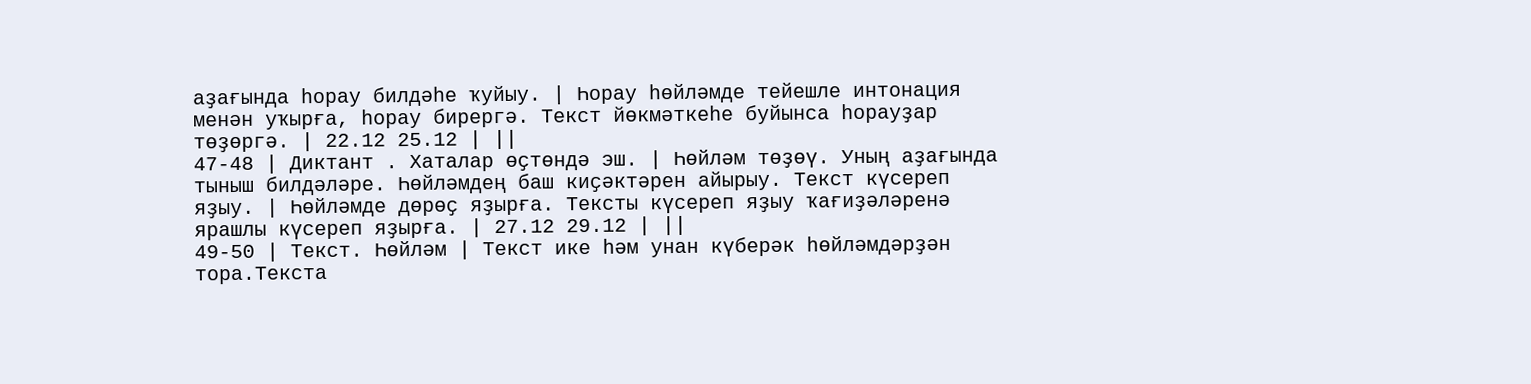аҙағында һорау билдәһе ҡуйыу. | Һорау һөйләмде тейешле интонация менән уҡырға, һорау бирергә. Текст йөкмәткеһе буйынса һорауҙар төҙөргә. | 22.12 25.12 | ||
47-48 | Диктант . Хаталар өҫтөндә эш. | Һөйләм төҙөү. Уның аҙағында тыныш билдәләре. Һөйләмдең баш киҫәктәрен айырыу. Текст күсереп яҙыу. | Һөйләмде дөрөҫ яҙырға. Тексты күсереп яҙыу ҡағиҙәләренә ярашлы күсереп яҙырға. | 27.12 29.12 | ||
49-50 | Текст. Һөйләм | Текст ике һәм унан күберәк һөйләмдәрҙән тора.Текста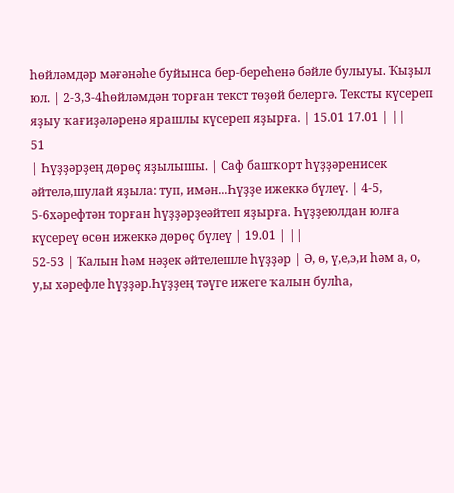һөйләмдәр мәғәнәһе буйынса бер-береһенә бәйле булыуы. Ҡыҙыл юл. | 2-3,3-4һөйләмдән торған текст төҙөй белергә. Тексты күсереп яҙыу ҡағиҙәләренә ярашлы күсереп яҙырға. | 15.01 17.01 | ||
51
| Һүҙҙәрҙең дөрөҫ яҙылышы. | Саф башҡорт һүҙҙәренисек әйтелә,шулай яҙыла: туп, имән...Һүҙҙе ижеккә бүлеү. | 4-5, 5-6хәрефтән торған һүҙҙәрҙеәйтеп яҙырға. Һүҙҙеюлдан юлға күсереү өсөн ижеккә дөрөҫ бүлеү | 19.01 | ||
52-53 | Ҡалын һәм нәҙек әйтелешле һүҙҙәр | Ә, ө, ү,е,э,и һәм а, о, у,ы хәрефле һүҙҙәр.Һүҙҙең тәүге ижеге ҡалын булһа,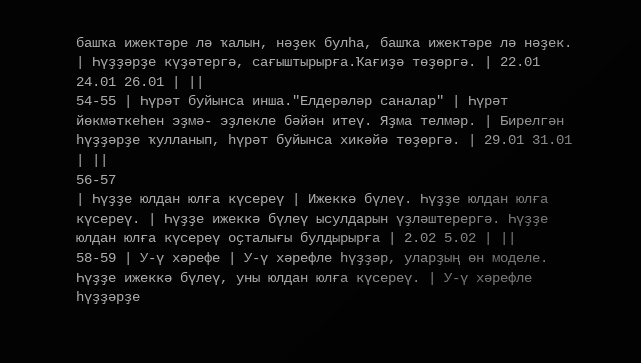башҡа ижектәре лә ҡалын, нәҙек булһа, башҡа ижектәре лә нәҙек. | Һүҙҙәрҙе күҙәтергә, сағыштырырға.Ҡағиҙә төҙөргә. | 22.01 24.01 26.01 | ||
54-55 | Һүрәт буйынса инша."Елдерәләр саналар" | Һүрәт йөкмәткеһен эҙмә- эҙлекле бәйән итеү. Яҙма телмәр. | Бирелгән һүҙҙәрҙе ҡулланып, һүрәт буйынса хикәйә төҙөргә. | 29.01 31.01 | ||
56-57
| Һүҙҙе юлдан юлға күсереү | Ижеккә бүлеү. Һүҙҙе юлдан юлға күсереү. | Һүҙҙе ижеккә бүлеү ысулдарын үҙләштерергә. Һүҙҙе юлдан юлға күсереү оҫталығы булдырырға | 2.02 5.02 | ||
58-59 | У-ү хәрефе | У-ү хәрефле һүҙҙәр, уларҙың өн моделе. Һүҙҙе ижеккә бүлеү, уны юлдан юлға күсереү. | У-ү хәрефле һүҙҙәрҙе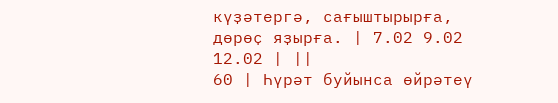күҙәтергә, сағыштырырға, дөрөҫ яҙырға. | 7.02 9.02 12.02 | ||
60 | Һүрәт буйынса өйрәтеү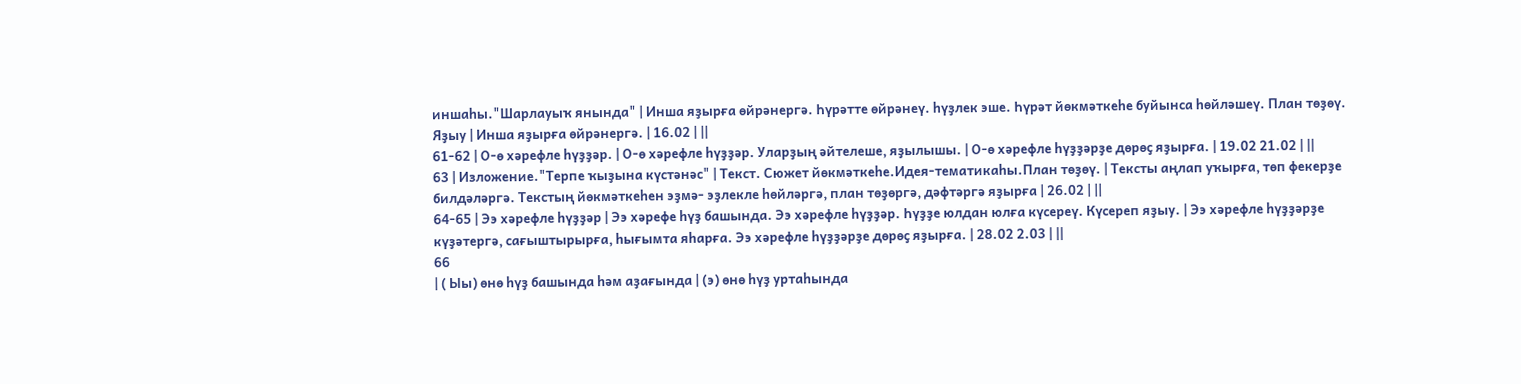иншаһы."Шарлауыҡ янында" | Инша яҙырға өйрәнергә. Һүрәтте өйрәнеү. һүҙлек эше. Һүрәт йөкмәткеһе буйынса һөйләшеү. План төҙөү. Яҙыу | Инша яҙырға өйрәнергә. | 16.02 | ||
61-62 | О-ө хәрефле һүҙҙәр. | О-ө хәрефле һүҙҙәр. Уларҙың әйтелеше, яҙылышы. | О-ө хәрефле һүҙҙәрҙе дөрөҫ яҙырға. | 19.02 21.02 | ||
63 | Изложение."Терпе ҡыҙына күстәнәс" | Текст. Сюжет йөкмәткеһе.Идея-тематикаһы.План төҙөү. | Тексты аңлап уҡырға, төп фекерҙе билдәләргә. Текстың йөкмәткеһен эҙмә- эҙлекле һөйләргә, план төҙөргә, дәфтәргә яҙырға | 26.02 | ||
64-65 | Ээ хәрефле һүҙҙәр | Ээ хәрефе һүҙ башында. Ээ хәрефле һүҙҙәр. Һүҙҙе юлдан юлға күсереү. Күсереп яҙыу. | Ээ хәрефле һүҙҙәрҙе күҙәтергә, сағыштырырға, һығымта яһарға. Ээ хәрефле һүҙҙәрҙе дөрөҫ яҙырға. | 28.02 2.03 | ||
66
| ( Ыы) өнө һүҙ башында һәм аҙағында | (э) өнө һүҙ уртаһында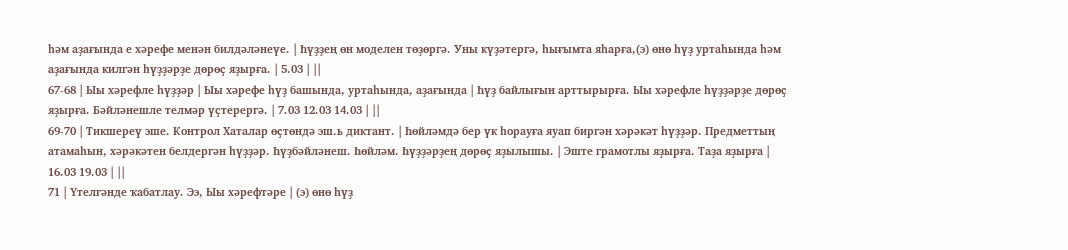һәм аҙағында е хәрефе менән билдәләнеүе. | Һүҙҙең өн моделен төҙөргә. Уны күҙәтергә, һығымта яһарға,(э) өнө һүҙ уртаһында һәм аҙағында килгән һүҙҙәрҙе дөрөҫ яҙырға. | 5.03 | ||
67-68 | Ыы хәрефле һүҙҙәр | Ыы хәрефе һүҙ башында, уртаһында, аҙағында | Һүҙ байлығын арттырырға. Ыы хәрефле һүҙҙәрҙе дөрөҫ яҙырға. Бәйләнешле телмәр үҫтерергә. | 7.03 12.03 14.03 | ||
69-70 | Тикшереү эше. Контрол Хаталар өҫтөндә эш.ь диктант. | Һөйләмдә бер үк һорауға яуап биргән хәрәкәт һүҙҙәр. Предметтың атамаһын, хәрәкәтен белдергән һүҙҙәр. Һүҙбәйләнеш. Һөйләм. Һүҙҙәрҙең дөрөҫ яҙылышы. | Эште грамотлы яҙырға. Таҙа яҙырға | 16.03 19.03 | ||
71 | Үтелгәнде ҡабатлау. Ээ, Ыы хәрефтәре | (э) өнө һүҙ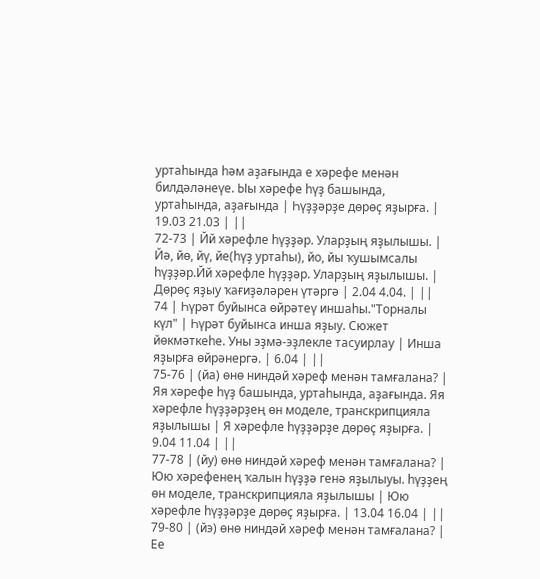уртаһында һәм аҙағында е хәрефе менән билдәләнеүе. Ыы хәрефе һүҙ башында, уртаһында, аҙағында | Һүҙҙәрҙе дөрөҫ яҙырға. | 19.03 21.03 | ||
72-73 | Йй хәрефле һүҙҙәр. Уларҙың яҙылышы. | Йә, йө, йү, йе(һүҙ уртаһы), йо, йы ҡушымсалы һүҙҙәр.Йй хәрефле һүҙҙәр. Уларҙың яҙылышы. | Дөрөҫ яҙыу ҡағиҙәләрен үтәргә | 2.04 4.04. | ||
74 | Һүрәт буйынса өйрәтеү иншаһы."Торналы күл" | Һүрәт буйынса инша яҙыу. Сюжет йөкмәткеһе. Уны эҙмә-эҙлекле тасуирлау | Инша яҙырға өйрәнергә. | 6.04 | ||
75-76 | (йа) өнө ниндәй хәреф менән тамғалана? | Яя хәрефе һүҙ башында, уртаһында, аҙағында. Яя хәрефле һүҙҙәрҙең өн моделе, транскрипцияла яҙылышы | Я хәрефле һүҙҙәрҙе дөрөҫ яҙырға. | 9.04 11.04 | ||
77-78 | (йу) өнө ниндәй хәреф менән тамғалана? | Юю хәрефенең ҡалын һүҙҙә генә яҙылыуы. һүҙҙең өн моделе, транскрипцияла яҙылышы | Юю хәрефле һүҙҙәрҙе дөрөҫ яҙырға. | 13.04 16.04 | ||
79-80 | (йэ) өнө ниндәй хәреф менән тамғалана? | Ее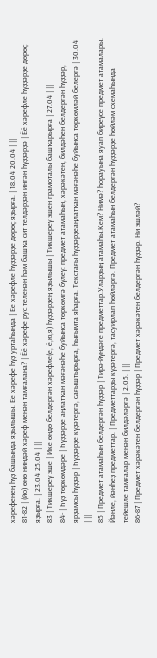хәрефенең һүҙ башында яҙылышы. Ее хәрефе һүҙ уртаһында | Ее хәрефле һүҙҙәрҙе дөрөҫ яҙырға. | 18.04 20.04 | ||
81-82 | (йо) өнө ниндәй хәреф менән тамғалана? | Ёё хәрефе рус теленән һәм башҡа сит телдәрҙән ингән һүҙҙәрҙә | Ёё хәрефле һүҙҙәрҙе дөрөҫ яҙырға. | 23.04 25.04 | ||
83 | Тикшереү эше | Ике өндө белдергән хәрефле(е, ё,ю,я) һүҙҙәрҙең яҙылышы | Тикшереү эшен грамоталы башҡарырға | 27.04 | ||
84- | Һүҙ төркөмдәре | Һүҙҙәрҙе аңлатҡан мәғәнәһе буйынса төркөмгә бүлеү: предмет атамаһын, хәрәкәтен, билдәһен белдергән һүҙҙәр, ярҙамсы һүҙҙәр | Һүҙҙәрҙе күҙәтергә, сағыштырырға, һығымта яһарға. Текстағы һүҙҙәрҙеаңлатҡан мәғәнәһе буйынса төркөмләй белергә | 30.04 | ||
85 | Предмет атамаһын белдергән һүҙҙәр | Тирә-йүндәге предметтар.Уларҙың атамаһы.Кем? Нимә? һорауына яуап биреүсе предмет атамалары. Йәнле, йәнһеҙ предметтар. | Предметтарҙы күҙәтергә, тасуирлап һөйләргә. Предмет атамаһын белдергән һүҙҙәрҙе һөйләм схемаһында тейешле тамғалар менән билдәләргә | 2.05. | ||
86-87 | Предмет хәрәкәтен белдергән һүҙҙәр | Предмет хәрәкәтен белдергән һүҙҙәр. Ни эшләй?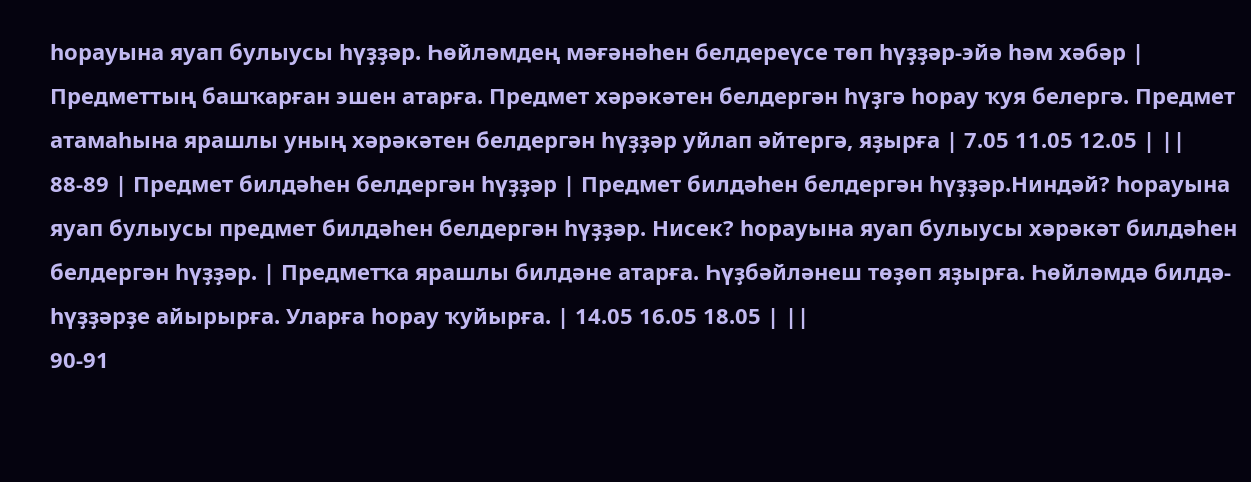һорауына яуап булыусы һүҙҙәр. Һөйләмдең мәғәнәһен белдереүсе төп һүҙҙәр-эйә һәм хәбәр | Предметтың башҡарған эшен атарға. Предмет хәрәкәтен белдергән һүҙгә һорау ҡуя белергә. Предмет атамаһына ярашлы уның хәрәкәтен белдергән һүҙҙәр уйлап әйтергә, яҙырға | 7.05 11.05 12.05 | ||
88-89 | Предмет билдәһен белдергән һүҙҙәр | Предмет билдәһен белдергән һүҙҙәр.Ниндәй? һорауына яуап булыусы предмет билдәһен белдергән һүҙҙәр. Нисек? һорауына яуап булыусы хәрәкәт билдәһен белдергән һүҙҙәр. | Предметҡа ярашлы билдәне атарға. Һүҙбәйләнеш төҙөп яҙырға. Һөйләмдә билдә- һүҙҙәрҙе айырырға. Уларға һорау ҡуйырға. | 14.05 16.05 18.05 | ||
90-91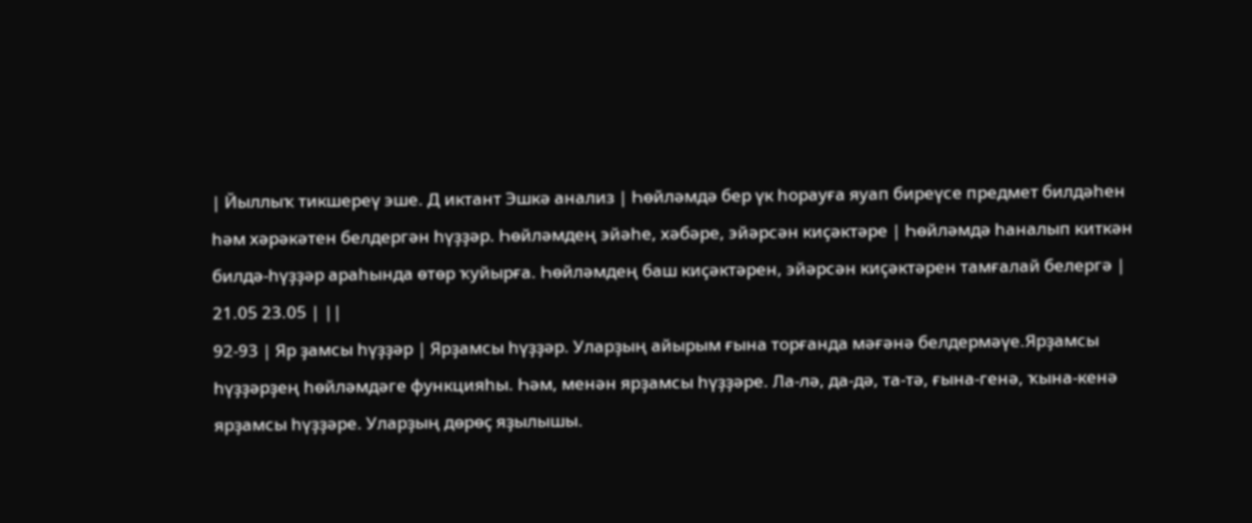| Йыллыҡ тикшереү эше. Д иктант Эшкә анализ | Һөйләмдә бер үк һорауға яуап биреүсе предмет билдәһен һәм хәрәкәтен белдергән һүҙҙәр. Һөйләмдең эйәһе, хәбәре, эйәрсән киҫәктәре | Һөйләмдә һаналып киткән билдә-һүҙҙәр араһында өтөр ҡуйырға. Һөйләмдең баш киҫәктәрен, эйәрсән киҫәктәрен тамғалай белергә | 21.05 23.05 | ||
92-93 | Яр ҙамсы һүҙҙәр | Ярҙамсы һүҙҙәр. Уларҙың айырым ғына торғанда мәғәнә белдермәүе.Ярҙамсы һүҙҙәрҙең һөйләмдәге функцияһы. Һәм, менән ярҙамсы һүҙҙәре. Ла-лә, да-дә, та-тә, ғына-генә, ҡына-кенә ярҙамсы һүҙҙәре. Уларҙың дөрөҫ яҙылышы.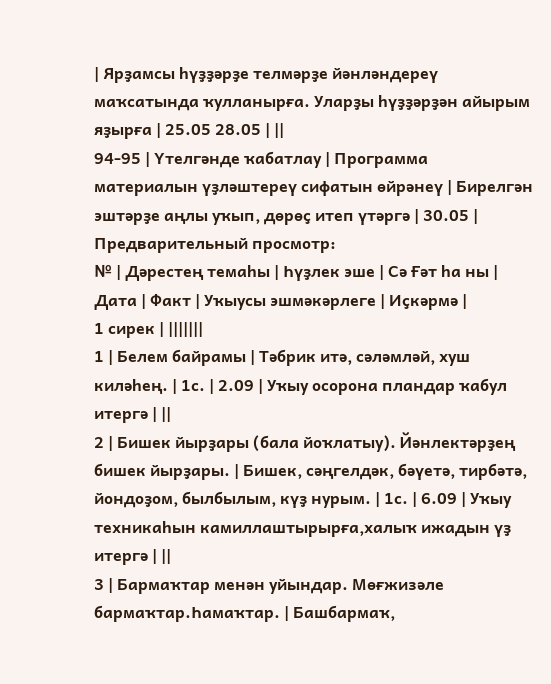| Ярҙамсы һүҙҙәрҙе телмәрҙе йәнләндереү маҡсатында ҡулланырға. Уларҙы һүҙҙәрҙән айырым яҙырға | 25.05 28.05 | ||
94-95 | Үтелгәнде ҡабатлау | Программа материалын үҙләштереү сифатын өйрәнеү | Бирелгән эштәрҙе аңлы уҡып, дөрөҫ итеп үтәргә | 30.05 |
Предварительный просмотр:
№ | Дәрестең темаһы | Һүҙлек эше | Сә Ғәт һа ны | Дата | Факт | Уҡыусы эшмәкәрлеге | Иҫкәрмә |
1 сирек | |||||||
1 | Белем байрамы | Тәбрик итә, сәләмләй, хуш киләһең. | 1с. | 2.09 | Уҡыу осорона пландар ҡабул итергә | ||
2 | Бишек йырҙары (бала йоҡлатыу). Йәнлектәрҙең бишек йырҙары. | Бишек, сәңгелдәк, бәүетә, тирбәтә, йондоҙом, былбылым, күҙ нурым. | 1с. | 6.09 | Уҡыу техникаһын камиллаштырырға,халыҡ ижадын үҙ итергә | ||
3 | Бармаҡтар менән уйындар. Мөғжизәле бармаҡтар.Һамаҡтар. | Башбармаҡ,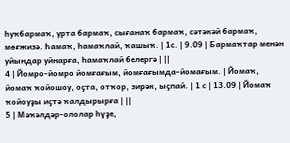һуҡбармаҡ, урта бармаҡ, сығанаҡ бармаҡ, сәтәкәй бармаҡ, мөғжизә. Һамаҡ, һамаҡлай, ҡашыҡ. | 1с. | 9.09 | Бармаҡтар менән уйындар уйнарға, һамаҡлай белергә | ||
4 | Йомро-йомро йомғағым, йомғағымда-йомағым. | Йомаҡ, йомаҡ ҡойошоу, оҫта, отҡор, зирәк, ыҫпай. | 1 с | 13.09 | Йомаҡ ҡойоуҙы иҫтә ҡалдырырға | ||
5 | Мәҡәлдәр-ололар һүҙе,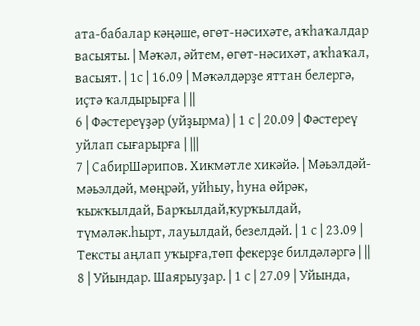ата-бабалар кәңәше, өгөт-нәсихәте, аҡһаҡалдар васыяты. | Мәҡәл, әйтем, өгөт-нәсихәт, аҡһаҡал, васыят. | 1с | 16.09 | Мәҡәлдәрҙе яттан белергә, иҫтә ҡалдырырға | ||
6 | Фәстереүҙәр (уйҙырма) | 1 с | 20.09 | Фәстереү уйлап сығарырға | |||
7 | СабирШәрипов. Хикмәтле хикәйә. | Мәьэлдәй-мәьэлдәй, мөңрәй, уйһыу, һуна өйрәк, ҡыжҡылдай, Барҡылдай,ҡурҡылдай, түмәләк.һырт, лауылдай, безелдәй. | 1 с | 23.09 | Тексты аңлап уҡырға,төп фекерҙе билдәләргә | ||
8 | Уйындар. Шаярыуҙар. | 1 с | 27.09 | Уйында,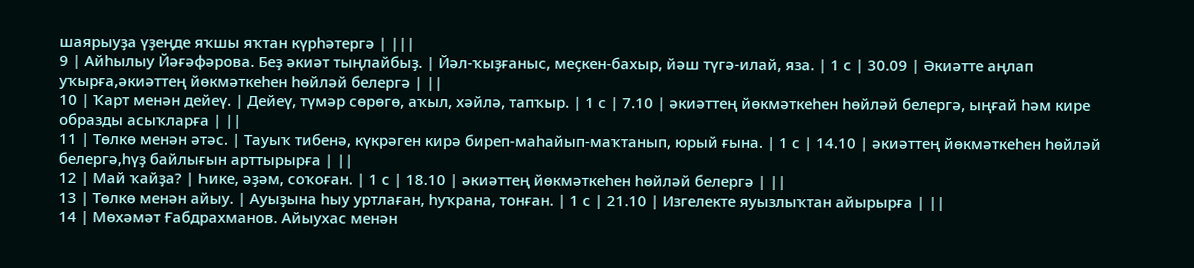шаярыуҙа үҙеңде яҡшы яҡтан күрһәтергә | |||
9 | Айһылыу Йәғәфәрова. Беҙ әкиәт тыңлайбыҙ. | Йәл-ҡыҙғаныс, меҫкен-бахыр, йәш түгә-илай, яза. | 1 с | 30.09 | Әкиәтте аңлап уҡырға,әкиәттең йөкмәткеһен һөйләй белергә | ||
10 | Ҡарт менән дейеү. | Дейеү, түмәр сөрөгө, аҡыл, хәйлә, тапҡыр. | 1 с | 7.10 | әкиәттең йөкмәткеһен һөйләй белергә, ыңғай һәм кире образды асыҡларға | ||
11 | Төлкө менән әтәс. | Тауыҡ тибенә, күкрәген кирә биреп-маһайып-маҡтанып, юрый ғына. | 1 с | 14.10 | әкиәттең йөкмәткеһен һөйләй белергә,һүҙ байлығын арттырырға | ||
12 | Май ҡайҙа? | Һике, әҙәм, соҡоған. | 1 с | 18.10 | әкиәттең йөкмәткеһен һөйләй белергә | ||
13 | Төлкө менән айыу. | Ауыҙына һыу уртлаған, һуҡрана, тонған. | 1 с | 21.10 | Изгелекте яуызлыҡтан айырырға | ||
14 | Мөхәмәт Ғабдрахманов. Айыухас менән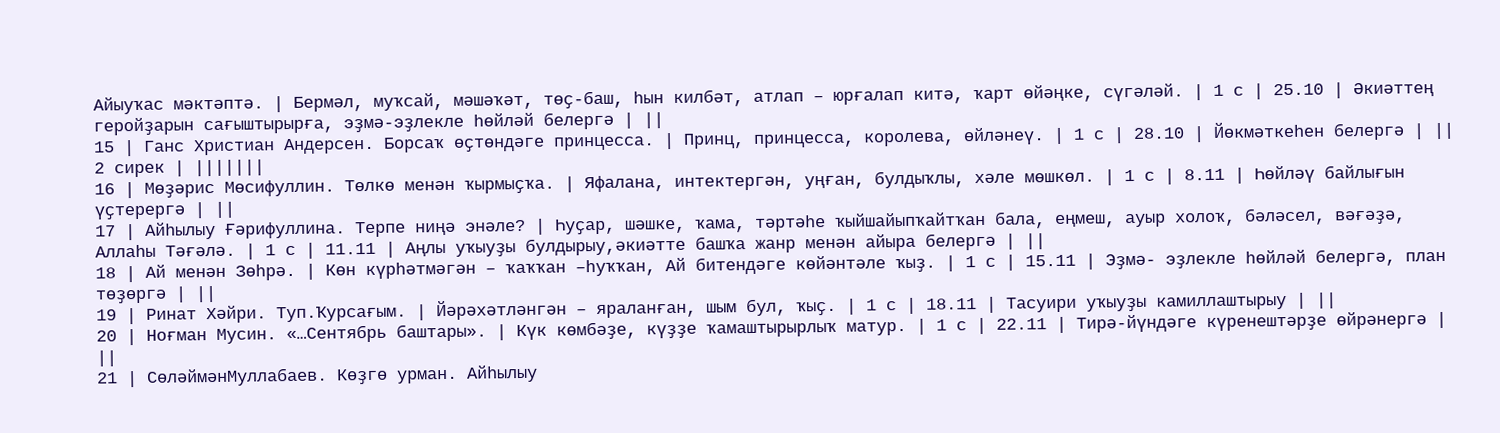Айыуҡас мәктәптә. | Бермәл, муҡсай, мәшәҡәт, төҫ-баш, һын килбәт, атлап – юрғалап китә, ҡарт өйәңке, сүгәләй. | 1 с | 25.10 | Әкиәттең геройҙарын сағыштырырға, эҙмә-эҙлекле һөйләй белергә | ||
15 | Ганс Христиан Андерсен. Борсаҡ өҫтөндәге принцесса. | Принц, принцесса, королева, өйләнеү. | 1 с | 28.10 | Йөкмәткеһен белергә | ||
2 сирек | |||||||
16 | Мөҙәрис Мөсифуллин. Төлкө менән ҡырмыҫҡа. | Яфалана, интектергән, уңған, булдыҡлы, хәле мөшкөл. | 1 с | 8.11 | Һөйләү байлығын үҫтерергә | ||
17 | Айһылыу Ғәрифуллина. Терпе ниңә энәле? | Һуҫар, шәшке, ҡама, тәртәһе ҡыйшайыпҡайтҡан бала, еңмеш, ауыр холоҡ, бәләсел, вәғәҙә, Аллаһы Тәғәлә. | 1 с | 11.11 | Аңлы уҡыуҙы булдырыу,әкиәтте башҡа жанр менән айыра белергә | ||
18 | Ай менән Зөһрә. | Көн күрһәтмәгән – ҡаҡҡан –һуҡҡан, Ай битендәге көйәнтәле ҡыҙ. | 1 с | 15.11 | Эҙмә- эҙлекле һөйләй белергә, план төҙөргә | ||
19 | Ринат Хәйри. Туп.Ҡурсағым. | Йәрәхәтләнгән – яраланған, шым бул, ҡыҫ. | 1 с | 18.11 | Тасуири уҡыуҙы камиллаштырыу | ||
20 | Ноғман Мусин. «…Сентябрь баштары». | Күк көмбәҙе, күҙҙе ҡамаштырырлыҡ матур. | 1 с | 22.11 | Тирә-йүндәге күренештәрҙе өйрәнергә | ||
21 | СөләймәнМуллабаев. Көҙгө урман. Айһылыу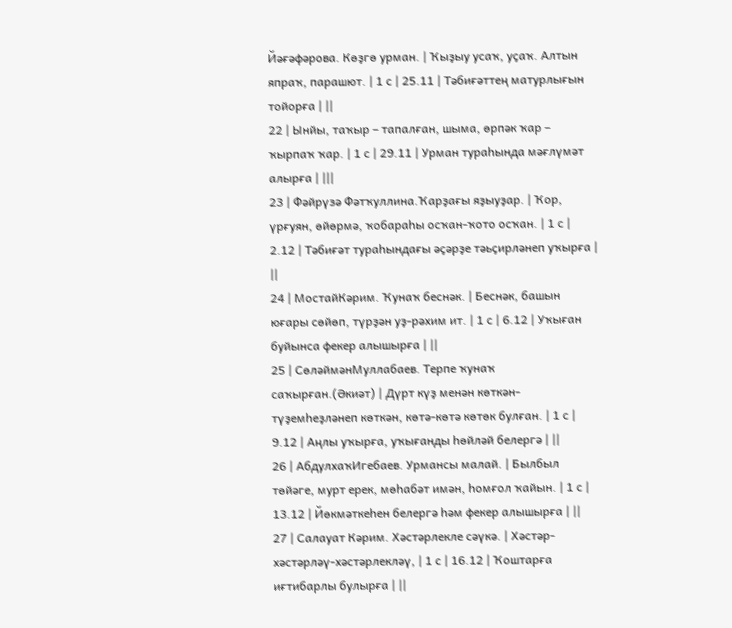Йәғәфәрова. Көҙгө урман. | Ҡыҙыу усаҡ, уҫаҡ. Алтын япраҡ, парашют. | 1 с | 25.11 | Тәбиғәттең матурлығын тойорға | ||
22 | Ынйы, таҡыр – тапалған, шыма, өрпәк ҡар – ҡырпаҡ ҡар. | 1 с | 29.11 | Урман тураһында мәғлүмәт алырға | |||
23 | Фәйрүзә Фәтҡуллина.Ҡарҙағы яҙыуҙар. | Ҡор, үрғуян, өйөрмә, ҡобараһы осҡан-ҡото осҡан. | 1 с | 2.12 | Тәбиғәт тураһындағы әҫәрҙе тәьҫирләнеп уҡырға | ||
24 | МостайКәрим. Ҡунаҡ беснәк. | Беснәк, башын юғары сөйөп, түрҙән уҙ-рәхим ит. | 1 с | 6.12 | Уҡыған буйынса фекер алышырға | ||
25 | СөләймәнМуллабаев. Терпе ҡунаҡ саҡырған.(Әкиәт) | Дүрт күҙ менән көткән-түҙемһеҙләнеп көткән, көтә-көтә көтөк булған. | 1 с | 9.12 | Аңлы уҡырға, уҡығанды һөйләй белергә | ||
26 | АбдулхаҡИгебаев. Урмансы малай. | Былбыл төйәге, мурт ерек, мөһабәт имән, һомғол ҡайын. | 1 с | 13.12 | Йөкмәткеһен белергә һәм фекер алышырға | ||
27 | Салауат Кәрим. Хәстәрлекле сәүкә. | Хәстәр-хәстәрләү-хәстәрлекләү, | 1 с | 16.12 | Ҡоштарға иғтибарлы булырға | ||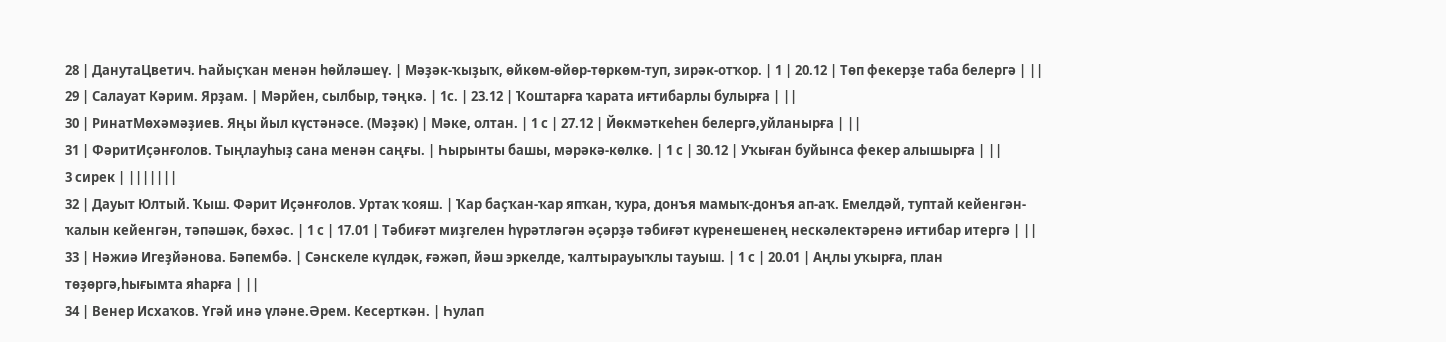28 | ДанутаЦветич. Һайыҫҡан менән һөйләшеү. | Мәҙәк-ҡыҙыҡ, өйкөм-өйөр-төркөм-туп, зирәк-отҡор. | 1 | 20.12 | Төп фекерҙе таба белергә | ||
29 | Салауат Кәрим. Ярҙам. | Мәрйен, сылбыр, тәңкә. | 1с. | 23.12 | Ҡоштарға ҡарата иғтибарлы булырға | ||
30 | РинатМөхәмәҙиев. Яңы йыл күстәнәсе. (Мәҙәк) | Мәке, олтан. | 1 с | 27.12 | Йөкмәткеһен белергә,уйланырға | ||
31 | ФәритИҫәнғолов. Тыңлауһыҙ сана менән саңғы. | Һырынты башы, мәрәкә-көлкө. | 1 с | 30.12 | Уҡыған буйынса фекер алышырға | ||
3 сирек | |||||||
32 | Дауыт Юлтый. Ҡыш. Фәрит Иҫәнғолов. Уртаҡ ҡояш. | Ҡар баҫҡан-ҡар япҡан, ҡура, донъя мамыҡ-донъя ап-аҡ. Емелдәй, туптай кейенгән-ҡалын кейенгән, тәпәшәк, бәхәс. | 1 с | 17.01 | Тәбиғәт миҙгелен һүрәтләгән әҫәрҙә тәбиғәт күренешенең нескәлектәренә иғтибар итергә | ||
33 | Нәжиә Игеҙйәнова. Бәпембә. | Сәнскеле күлдәк, ғәжәп, йәш эркелде, ҡалтырауыҡлы тауыш. | 1 с | 20.01 | Аңлы уҡырға, план төҙөргә,һығымта яһарға | ||
34 | Венер Исхаҡов. Үгәй инә үләне.Әрем. Кесерткән. | Һулап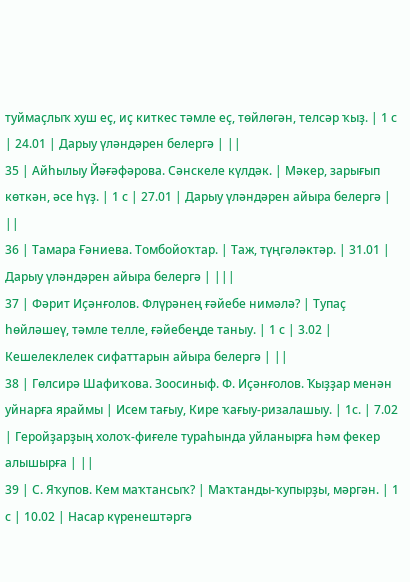туймаҫлыҡ хуш еҫ, иҫ киткес тәмле еҫ, төйлөгән, телсәр ҡыҙ. | 1 с | 24.01 | Дарыу үләндәрен белергә | ||
35 | Айһылыу Йәғәфәрова. Сәнскеле күлдәк. | Мәкер, зарығып көткән, әсе һүҙ. | 1 с | 27.01 | Дарыу үләндәрен айыра белергә | ||
36 | Тамара Ғәниева. Томбойоҡтар. | Таж, түңгәләктәр. | 31.01 | Дарыу үләндәрен айыра белергә | |||
37 | Фәрит Иҫәнғолов. Флүрәнең ғәйебе нимәлә? | Тупаҫ һөйләшеү, тәмле телле, ғәйебеңде таныу. | 1 с | 3.02 | Кешелеклелек сифаттарын айыра белергә | ||
38 | Гөлсирә Шафиҡова. Зоосиныф. Ф. Иҫәнғолов. Ҡыҙҙар менән уйнарға яраймы | Исем тағыу, Кире ҡағыу-ризалашыу. | 1с. | 7.02 | Геройҙарҙың холоҡ-фиғеле тураһында уйланырға һәм фекер алышырға | ||
39 | С. Яҡупов. Кем маҡтансыҡ? | Маҡтанды-ҡупырҙы, мәргән. | 1 с | 10.02 | Насар күренештәргә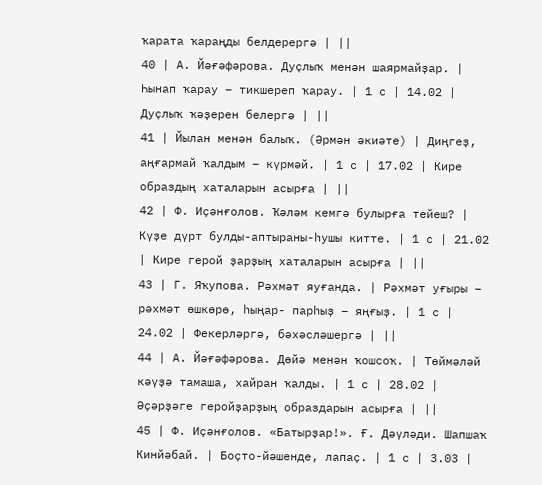ҡарата ҡараңды белдерергә | ||
40 | А. Йәғәфәрова. Дуҫлыҡ менән шаярмайҙар. | Һынап ҡарау – тикшереп ҡарау. | 1 с | 14.02 | Дуҫлыҡ ҡәҙерен белергә | ||
41 | Йылан менән балыҡ. (Әрмән әкиәте) | Диңгеҙ, аңғармай ҡалдым – күрмәй. | 1 с | 17.02 | Кире образдың хаталарын асырға | ||
42 | Ф. Иҫәнғолов. Ҡәләм кемгә булырға тейеш? | Күҙе дүрт булды-аптыраны-һушы китте. | 1 с | 21.02 | Кире герой ҙарҙың хаталарын асырға | ||
43 | Г. Яҡупова. Рәхмәт яуғанда. | Рәхмәт уғыры – рәхмәт өшкөрө, һыңар- парһыҙ – яңғыҙ. | 1 с | 24.02 | Фекерләргә, бәхәсләшергә | ||
44 | А. Йәғәфәрова. Дөйә менән ҡошсоҡ. | Төймәләй кәүҙә тамаша, хайран ҡалды. | 1 с | 28.02 | Әҫәрҙәге геройҙарҙың образдарын асырға | ||
45 | Ф. Иҫәнғолов. «Батырҙар!». Ғ. Дәүләди. Шапшаҡ Кинйәбай. | Боҫто-йәшенде, лапаҫ. | 1 с | 3.03 |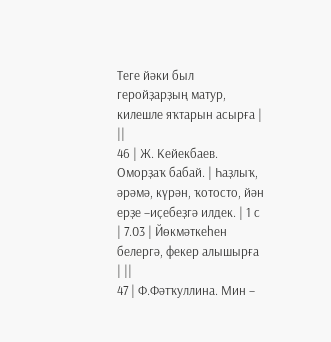Теге йәки был геройҙарҙың матур, килешле яҡтарын асырға | ||
46 | Ж. Кейекбаев. Оморҙаҡ бабай. | Һаҙлыҡ, әрәмә, күрән, ҡотосто, йән ерҙе –иҫебеҙгә илдек. | 1 с | 7.03 | Йөкмәткеһен белергә, фекер алышырға | ||
47 | Ф.Фәтҡуллина. Мин –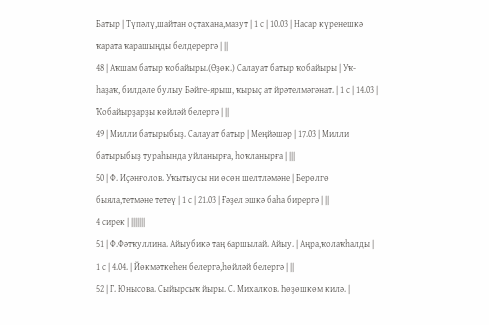Батыр | Түпәлү,шайтан оҫтахана,мазут | 1 с | 10.03 | Насар күренешкә ҡарата ҡарашыңды белдерергә | ||
48 | Аҡшам батыр ҡобайыры.(Өҙөк.) Салауат батыр ҡобайыры | Уҡ-һаҙаҡ, билдәле булыу Бәйге-ярыш, ҡырыҫ ат йрәтелмәгәнат. | 1 с | 14.03 | Ҡобайырҙарҙы көйләй белергә | ||
49 | Милли батырыбыҙ. Салауат батыр | Меңйәшәр | 17.03 | Милли батырыбыҙ тураһында уйланырға, һоҡланырға | |||
50 | Ф. Иҫәнғолов. Уҡытыусы ни өсөн шелтләмәне | Берөлгө быяла,тетмәне тетеү | 1 с | 21.03 | Ғәҙел эшкә баһа бирергә | ||
4 сирек | |||||||
51 | Ф.Фәтҡуллина. Айыубикә таң 6аршылай. Айыу. | Аңра,ҡолаҡһалды | 1 с | 4.04. | Йөкмәткеһен белергә,һөйләй белергә | ||
52 | Г. Юнысова. Сыйырсыҡ йыры. С. Михалков. Һөҙөшкөм килә. |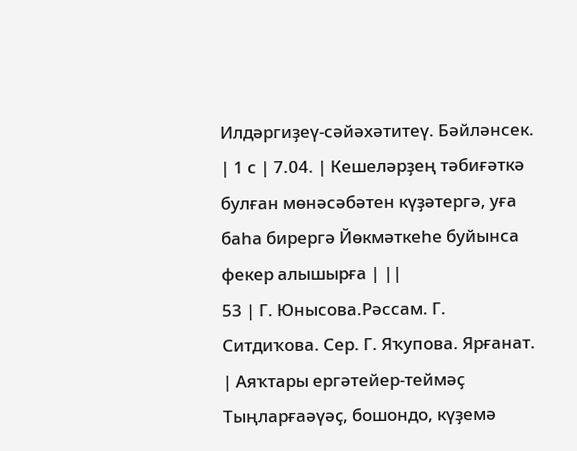Илдәргиҙеү-сәйәхәтитеү. Бәйләнсек. | 1 с | 7.04. | Кешеләрҙең тәбиғәткә булған мөнәсәбәтен күҙәтергә, уға баһа бирергә Йөкмәткеһе буйынса фекер алышырға | ||
53 | Г. Юнысова.Рәссам. Г. Ситдиҡова. Сер. Г. Яҡупова. Ярғанат. | Аяҡтары ергәтейер-теймәҫ Тыңларғаәүәҫ, бошондо, күҙемә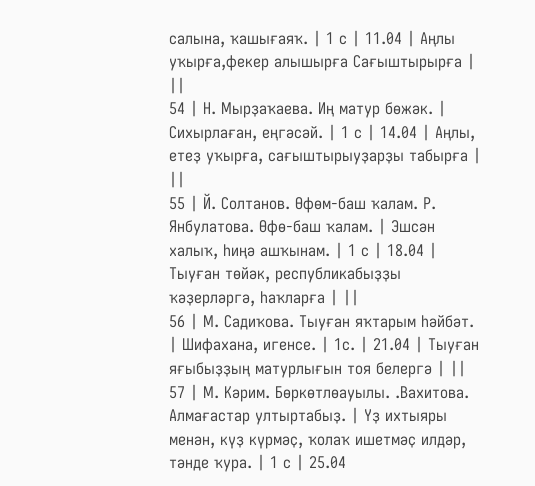салына, ҡашығаяҡ. | 1 с | 11.04 | Аңлы уҡырға,фекер алышырға Сағыштырырға | ||
54 | Н. Мырҙаҡаева. Иң матур бөжәк. | Сихырлаған, еңгәсәй. | 1 с | 14.04 | Аңлы, етеҙ уҡырға, сағыштырыуҙарҙы табырға | ||
55 | Й. Солтанов. Өфөм-баш ҡалам. Р. Янбулатова. Өфө-баш ҡалам. | Эшсән халыҡ, һиңә ашҡынам. | 1 с | 18.04 | Тыуған төйәк, республикабыҙҙы ҡәҙерләргә, һаҡларға | ||
56 | М. Садиҡова. Тыуған яҡтарым һәйбәт. | Шифахана, игенсе. | 1с. | 21.04 | Тыуған яғыбыҙҙың матурлығын тоя белергә | ||
57 | М. Кәрим. Бөркөтлөауылы. .Вахитова. Алмағастар ултыртабыҙ. | Үҙ ихтыяры менән, күҙ күрмәҫ, ҡолаҡ ишетмәҫ илдәр, тәнде ҡура. | 1 с | 25.04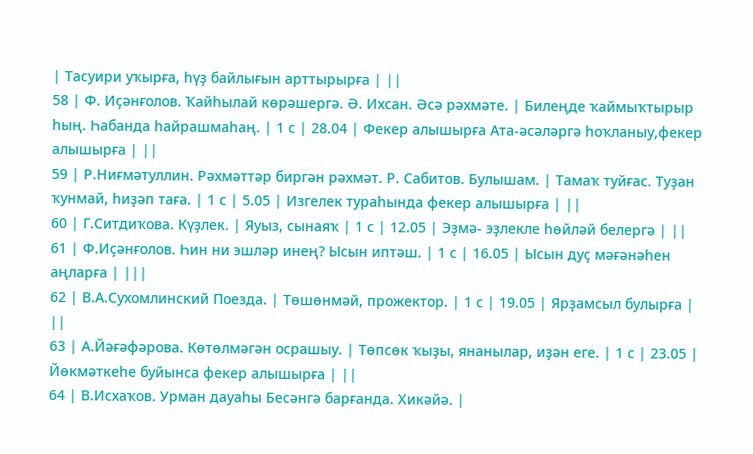| Тасуири уҡырға, һүҙ байлығын арттырырға | ||
58 | Ф. Иҫәнғолов. Ҡайһылай көрәшергә. Ә. Ихсан. Әсә рәхмәте. | Билеңде ҡаймыҡтырыр һың. Һабанда һайрашмаһаң. | 1 с | 28.04 | Фекер алышырға Ата-әсәләргә һоҡланыу,фекер алышырға | ||
59 | Р.Ниғмәтуллин. Рәхмәттәр биргән рәхмәт. Р. Сабитов. Булышам. | Тамаҡ туйғас. Туҙан ҡунмай, һиҙәп таға. | 1 с | 5.05 | Изгелек тураһында фекер алышырға | ||
60 | Г.Ситдиҡова. Күҙлек. | Яуыз, сынаяҡ | 1 с | 12.05 | Эҙмә- эҙлекле һөйләй белергә | ||
61 | Ф.Иҫәнғолов. Һин ни эшләр инең? Ысын иптәш. | 1 с | 16.05 | Ысын дуҫ мәғәнәһен аңларға | |||
62 | В.А.Сухомлинский Поезда. | Төшөнмәй, прожектор. | 1 с | 19.05 | Ярҙамсыл булырға | ||
63 | А.Йәғәфәрова. Көтөлмәгән осрашыу. | Төпсөк ҡыҙы, янанылар, иҙән еге. | 1 с | 23.05 | Йөкмәткеһе буйынса фекер алышырға | ||
64 | В.Исхаҡов. Урман дауаһы Бесәнгә барғанда. Хикәйә. |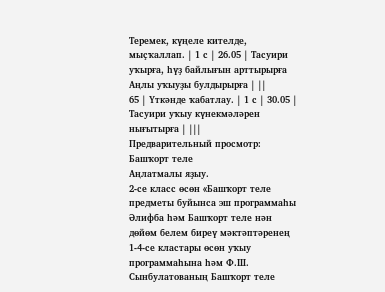Теремек, күңеле кителде, мыҫҡаллап. | 1 с | 26.05 | Тасуири уҡырға, һүҙ байлығын арттырырға Аңлы уҡыуҙы булдырырға | ||
65 | Үткәнде ҡабатлау. | 1 с | 30.05 | Тасуири уҡыу күнекмәләрен нығытырға | |||
Предварительный просмотр:
Башҡорт теле
Аңлатмалы яҙыу.
2-се класс өсөн «Башҡорт теле предметы буйынса эш программаһы Әлифба һәм Башҡорт теле нән дөйөм белем биреү мәктәптәренең 1-4-се кластары өсөн уҡыу программаһына һәм Ф.Ш. Сынбулатованың Башҡорт теле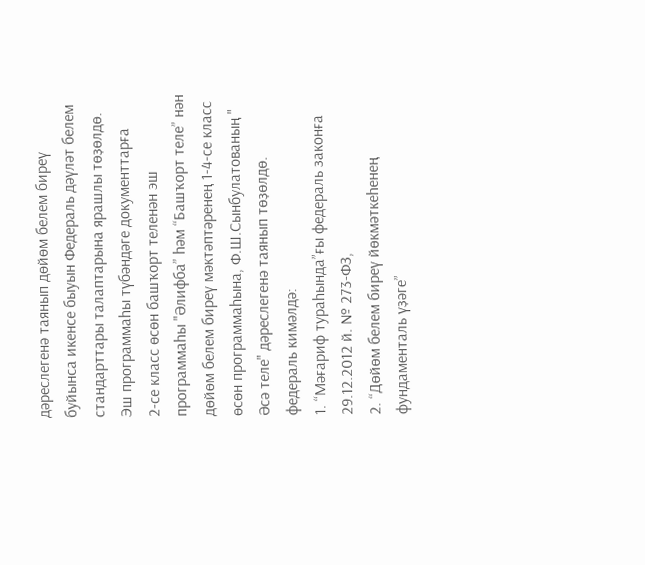дәреслегенә таянып дөйөм белем биреү буйынса икенсе быуын Федераль дәүләт белем стандарттары талаптарына ярашлы төҙөлдө.
Эш программаһы түбәндәге документтарға
2-се класс өсөн башҡорт теленән эш программаһы "Әлифба” һәм “Башҡорт теле” нән дөйөм белем биреү мәктәптәренең 1-4-се класс өсөн программаһына, Ф.Ш.Сынбулатованың " Әсә теле" дәреслегенә таянып төҙөлдө.
федераль кимәлдә:
1. “Мәғариф тураһында”ғы федераль законға 29.12.2012 й. № 273-ФЗ,
2. “Дөйөм белем биреү йөкмәткеһенең фундаменталь үҙәге”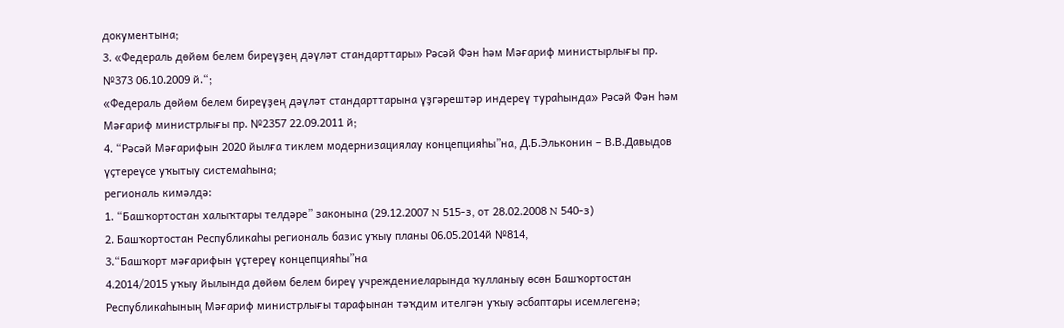документына;
3. «Федераль дөйөм белем биреүҙең дәүләт стандарттары» Рәсәй Фән һәм Мәғариф министырлығы пр. №373 06.10.2009 й.“;
«Федераль дөйөм белем биреүҙең дәүләт стандарттарына үҙгәрештәр индереү тураһында» Рәсәй Фән һәм Мәғариф министрлығы пр. №2357 22.09.2011 й;
4. “Рәсәй Мәғарифын 2020 йылға тиклем модернизациялау концепцияһы”на, Д.Б.Эльконин – В.В.Давыдов үҫтереүсе уҡытыу системаһына;
региональ кимәлдә:
1. “Башҡортостан халыҡтары телдәре” законына (29.12.2007 N 515-з, от 28.02.2008 N 540-з)
2. Башҡортостан Республикаһы региональ базис уҡыу планы 06.05.2014й №814,
3.“Башҡорт мәғарифын үҫтереү концепцияһы”на
4.2014/2015 уҡыу йылында дөйөм белем биреү учреждениеларында ҡулланыу өсөн Башҡортостан Республикаһының Мәғариф министрлығы тарафынан тәҡдим ителгән уҡыу әсбаптары исемлегенә;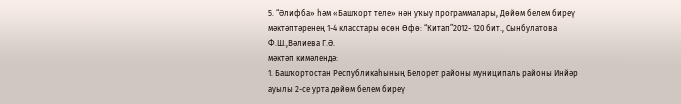5. “Әлифба» һәм «Башҡорт теле» нән уҡыу программалары, Дөйөм белем биреү мәктәптәренең 1-4 класстары өсөн Өфө: “Китап”2012- 120 бит., Сынбулатова Ф.Ш.,Вәлиева Г.Ә.
мәктәп кимәлендә:
1. Башҡортостан Республикаһының Белорет районы муниципаль районы Инйәр ауылы 2-се урта дөйөм белем биреү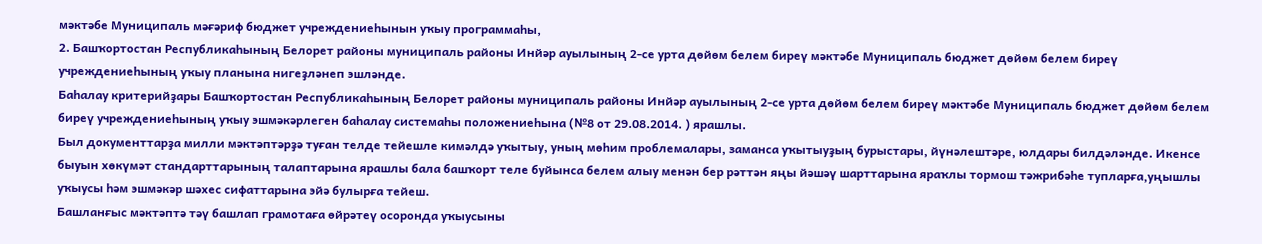мәктәбе Муниципаль мәғәриф бюджет учреждениеһынын уҡыу программаһы,
2. Башҡортостан Республикаһының Белорет районы муниципаль районы Инйәр ауылының 2-се урта дөйөм белем биреү мәктәбе Муниципаль бюджет дөйөм белем биреү учреждениеһының уҡыу планына нигеҙләнеп эшләнде.
Баһалау критерийҙары Башҡортостан Республикаһының Белорет районы муниципаль районы Инйәр ауылының 2-се урта дөйөм белем биреү мәктәбе Муниципаль бюджет дөйөм белем биреү учреждениеһының уҡыу эшмәкәрлеген баһалау системаһы положениеһына (№8 от 29.08.2014. ) ярашлы.
Был документтарҙа милли мәктәптәрҙә туған телде тейешле кимәлдә уҡытыу, уның мөһим проблемалары, заманса уҡытыуҙың бурыстары, йүнәлештәре, юлдары билдәләнде. Икенсе быуын хөкүмәт стандарттарының талаптарына ярашлы бала башҡорт теле буйынса белем алыу менән бер рәттән яңы йәшәү шарттарына яраҡлы тормош тәжрибәһе тупларға,уңышлы уҡыусы һәм эшмәкәр шәхес сифаттарына эйә булырға тейеш.
Башланғыс мәктәптә тәү башлап грамотаға өйрәтеү осоронда уҡыусыны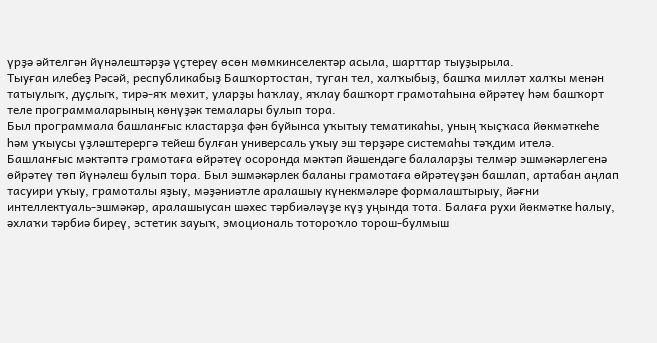үрҙә әйтелгән йүнәлештәрҙә үҫтереү өсөн мөмкинселектәр асыла, шарттар тыуҙырыла.
Тыуған илебеҙ Рәсәй, республикабыҙ Башҡортостан, туган тел, халҡыбыҙ, башҡа милләт халҡы менән татыулыҡ, дуҫлыҡ, тирә-яҡ мөхит, уларҙы һаҡлау, яҡлау башҡорт грамотаһына өйрәтеү һәм башҡорт теле программаларының көнүҙәк темалары булып тора.
Был программала башланғыс кластарҙа фән буйынса уҡытыу тематикаһы, уның ҡыҫҡаса йөкмәткеһе һәм уҡыусы үҙләштерергә тейеш булған универсаль уҡыу эш төрҙәре системаһы тәҡдим ителә.
Башланғыс мәктәптә грамотаға өйрәтеү осоронда мәктәп йәшендәге балаларҙы телмәр эшмәкәрлегенә өйрәтеү төп йүнәлеш булып тора. Был эшмәкәрлек баланы грамотаға өйрәтеүҙән башлап, артабан аңлап тасуири уҡыу, грамоталы яҙыу, мәҙәниәтле аралашыу күнекмәләре формалаштырыу, йәғни интеллектуаль-эшмәкәр, аралашыусан шәхес тәрбиәләүҙе күҙ уңында тота. Балаға рухи йөкмәтке һалыу, әхлаҡи тәрбиә биреү, эстетик зауыҡ, эмоциональ тотороҡло торош-булмыш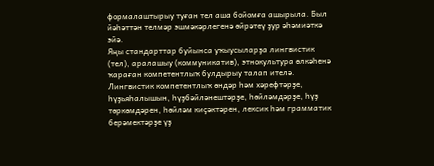формалаштырыу туған тел аша бойомға ашырыла. Был йәһәттән телмәр эшмәкәрлегенә өйрәтеү ҙур әһәмиәткә эйә.
Яңы стандарттар буйынса уҡыусыларҙа лингвистик (тел), аралашыу (коммуникатив), этнокультура өлкәһенә ҡараған компетентлыҡ булдырыу талап ителә.
Лингвистик компетентлыҡ өндәр һәм хәрефтәрҙе, һүҙьяһалышын, һүҙбәйләнештәрҙе, һөйләмдәрҙе, һүҙ төркөмдәрен, һөйләм киҫәктәрен, лексик һәм грамматик берәмектәрҙе үҙ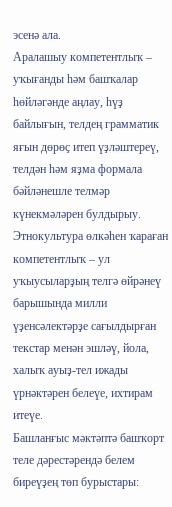эсенә ала.
Аралашыу компетентлыҡ – уҡығанды һәм башҡалар һөйләгәнде аңлау, һүҙ байлығын, телдең грамматик яғын дөрөҫ итеп үҙләштереү, телдән һәм яҙма формала бәйләнешле телмәр күнекмәләрен булдырыу.
Этнокультура өлкәһен ҡараған компетентлыҡ – ул уҡыусыларҙың телгә өйрәнеү барышында милли үҙенсәлектәрҙе сағылдырған текстар менән эшләү, йола, халыҡ ауыҙ-тел ижады үрнәктәрен белеүе, ихтирам итеүе.
Башланғыс мәктәптә башҡорт теле дәрестәрендә белем биреүҙең төп бурыстары: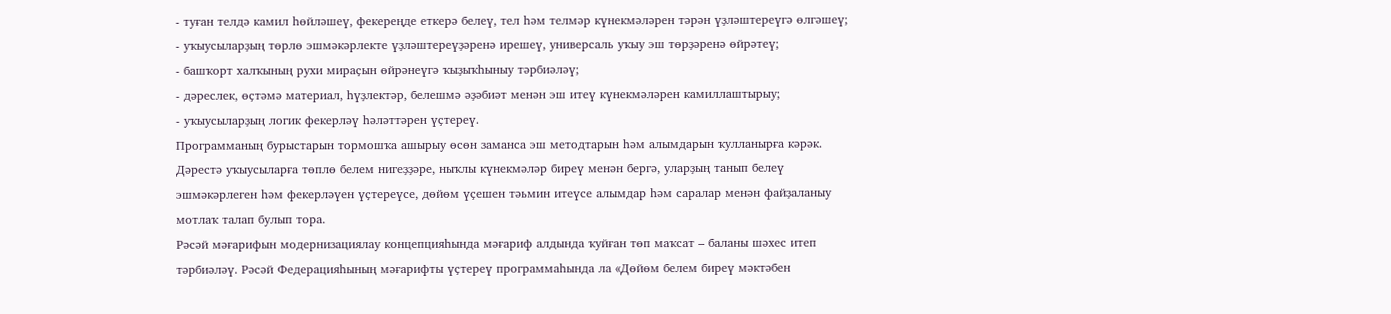- туған телдә камил һөйләшеү, фекереңде еткерә белеү, тел һәм телмәр күнекмәләрен тәрән үҙләштереүгә өлгәшеү;
- уҡыусыларҙың төрлө эшмәкәрлекте үҙләштереүҙәренә ирешеү, универсаль уҡыу эш төрҙәренә өйрәтеү;
- башҡорт халҡының рухи мираҫын өйрәнеүгә ҡыҙыҡһыныу тәрбиәләү;
- дәреслек, өҫтәмә материал, һүҙлектәр, белешмә әҙәбиәт менән эш итеү күнекмәләрен камиллаштырыу;
- уҡыусыларҙың логик фекерләү һәләттәрен үҫтереү.
Программаның бурыстарын тормошҡа ашырыу өсөн заманса эш методтарын һәм алымдарын ҡулланырға кәрәк. Дәрестә уҡыусыларға төплө белем нигеҙҙәре, ныҡлы күнекмәләр биреү менән бергә, уларҙың танып белеү эшмәкәрлеген һәм фекерләүен үҫтереүсе, дөйөм үҫешен тәьмин итеүсе алымдар һәм саралар менән файҙаланыу мотлаҡ талап булып тора.
Рәсәй мәғарифын модернизациялау концепцияһында мәғариф алдында ҡуйған төп маҡсат – баланы шәхес итеп тәрбиәләү. Рәсәй Федерацияһының мәғарифты үҫтереү программаһында ла «Дөйөм белем биреү мәктәбен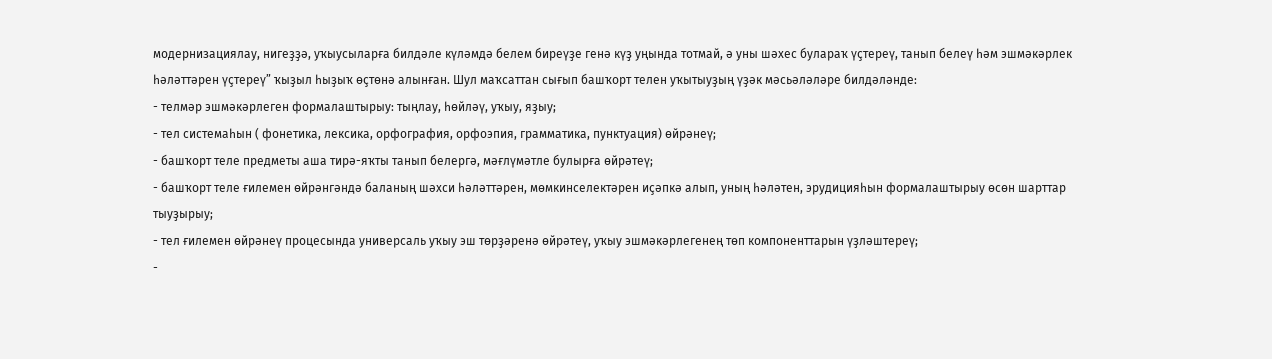модернизациялау, нигеҙҙә, уҡыусыларға билдәле күләмдә белем биреүҙе генә күҙ уңында тотмай, ә уны шәхес булараҡ үҫтереү, танып белеү һәм эшмәкәрлек һәләттәрен үҫтереү” ҡыҙыл һыҙыҡ өҫтөнә алынған. Шул маҡсаттан сығып башҡорт телен уҡытыуҙың үҙәк мәсьәләләре билдәләнде:
- телмәр эшмәкәрлеген формалаштырыу: тыңлау, һөйләү, уҡыу, яҙыу;
- тел системаһын ( фонетика, лексика, орфография, орфоэпия, грамматика, пунктуация) өйрәнеү;
- башҡорт теле предметы аша тирә-яҡты танып белергә, мәғлүмәтле булырға өйрәтеү;
- башҡорт теле ғилемен өйрәнгәндә баланың шәхси һәләттәрен, мөмкинселектәрен иҫәпкә алып, уның һәләтен, эрудицияһын формалаштырыу өсөн шарттар тыуҙырыу;
- тел ғилемен өйрәнеү процесында универсаль уҡыу эш төрҙәренә өйрәтеү, уҡыу эшмәкәрлегенең төп компоненттарын үҙләштереү;
-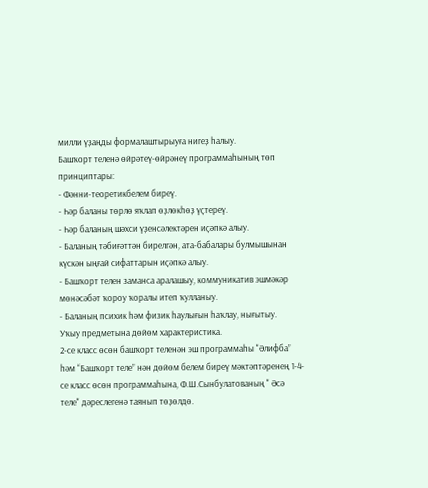милли үҙаңды формалаштырыуға нигеҙ һалыу.
Башҡорт теленә өйрәтеү-өйрәнеү программаһының төп принциптары:
- Фәнни-теоретикбелем биреү.
- Һәр баланы төрлө яҡлап өҙлөкһөҙ үҫтереү.
- Һәр баланың шәхси үҙенсәлектәрен иҫәпкә алыу.
- Баланың тәбиғәттән бирелгән, ата-бабалары булмышынан күскән ыңғай сифаттарын иҫәпкә алыу.
- Башҡорт телен заманса аралашыу, коммуникатив эшмәкәр мөнәсәбәт ҡороу ҡоралы итеп ҡулланыу.
- Баланың психик һәм физик һаулығын һаҡлау, нығытыу.
Уҡыу предметына дөйөм характеристика.
2-се класс өсөн башҡорт теленән эш программаһы "Әлифба” һәм “Башҡорт теле” нән дөйөм белем биреү мәктәптәренең 1-4-се класс өсөн программаһына, Ф.Ш.Сынбулатованың " Әсә теле" дәреслегенә таянып төҙөлдө.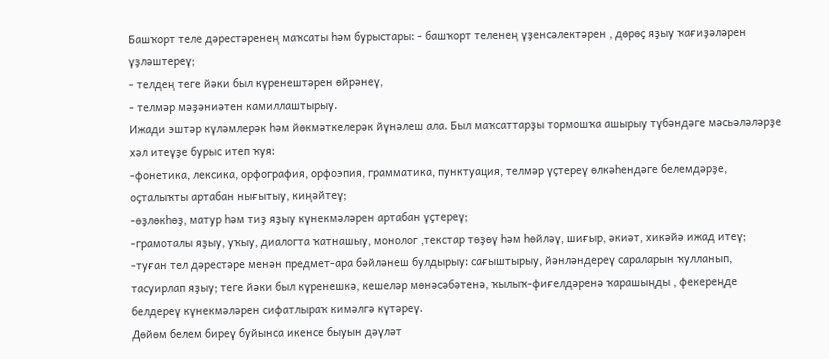Башҡорт теле дәрестәренең маҡсаты һәм бурыстары: - башҡорт теленең үҙенсәлектәрен , дөрөҫ яҙыу ҡағиҙәләрен үҙләштереү;
- телдең теге йәки был күренештәрен өйрәнеү,
- телмәр мәҙәниәтен камиллаштырыу.
Ижади эштәр күләмлерәк һәм йөкмәткелерәк йүнәлеш ала. Был маҡсаттарҙы тормошҡа ашырыу түбәндәге мәсьәләләрҙе хәл итеүҙе бурыс итеп ҡуя:
-фонетика, лексика, орфография, орфоэпия, грамматика, пунктуация, телмәр үҫтереү өлкәһендәге белемдәрҙе, оҫталыҡты артабан нығытыу, киңәйтеү;
-өҙлөкһөҙ, матур һәм тиҙ яҙыу күнекмәләрен артабан үҫтереү;
-грамоталы яҙыу, уҡыу, диалогта ҡатнашыу, монолог ,текстар төҙөү һәм һөйләү, шиғыр, әкиәт, хикәйә ижад итеү;
-туған тел дәрестәре менән предмет-ара бәйләнеш булдырыу: сағыштырыу, йәнләндереү сараларын ҡулланып, тасуирлап яҙыу; теге йәки был күренешкә, кешеләр мөнәсәбәтенә, ҡылыҡ-фиғелдәренә ҡарашыңды , фекереңде белдереү күнекмәләрен сифатлыраҡ кимәлгә күтәреү.
Дөйөм белем биреү буйынса икенсе быуын дәүләт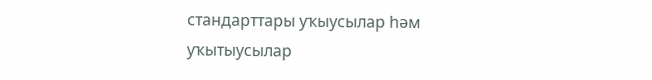стандарттары уҡыусылар һәм уҡытыусылар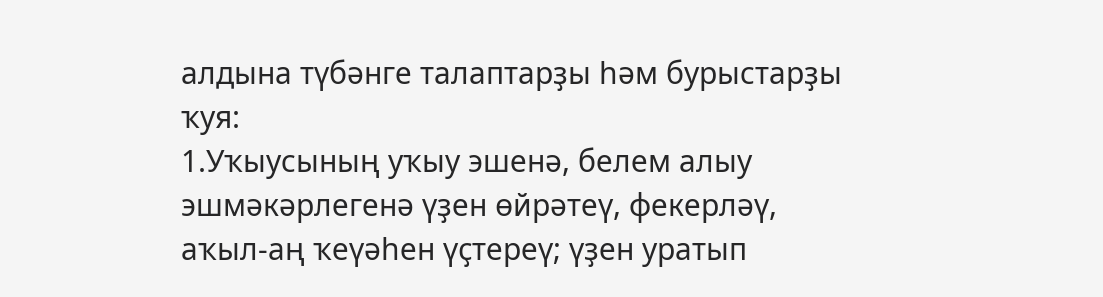алдына түбәнге талаптарҙы һәм бурыстарҙы ҡуя:
1.Уҡыусының уҡыу эшенә, белем алыу эшмәкәрлегенә үҙен өйрәтеү, фекерләү, аҡыл-аң ҡеүәһен үҫтереү; үҙен уратып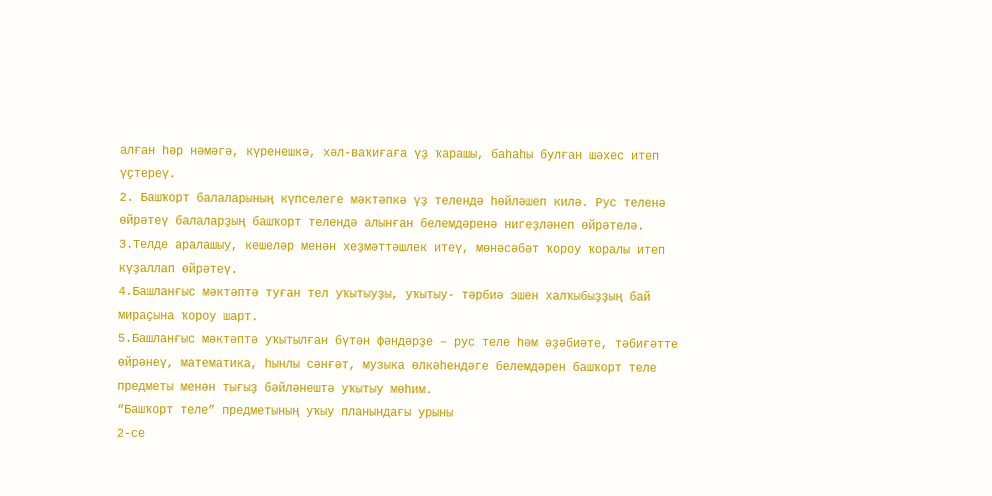алған һәр нәмәгә, күренешкә, хәл-ваҡиғаға үҙ ҡарашы, баһаһы булған шәхес итеп үҫтереү.
2. Башҡорт балаларының күпселеге мәктәпкә үҙ телендә һөйләшеп килә. Рус теленә өйрәтеү балаларҙың башҡорт телендә алынған белемдәренә нигеҙләнеп өйрәтелә.
3.Телде аралашыу, кешеләр менән хеҙмәттәшлек итеү, мөнәсәбәт ҡороу ҡоралы итеп күҙаллап өйрәтеү.
4.Башланғыс мәктәптә туған тел уҡытыуҙы, уҡытыу- тәрбиә эшен халҡыбыҙҙың бай мираҫына ҡороу шарт.
5.Башланғыс мәктәптә уҡытылған бүтән фәндәрҙе – рус теле һәм әҙәбиәте, тәбиғәтте өйрәнеү, математика, һынлы сәнғәт, музыка өлкәһендәге белемдәрен башҡорт теле предметы менән тығыҙ бәйләнештә уҡытыу мөһим.
“Башҡорт теле” предметының уҡыу планындағы урыны
2-се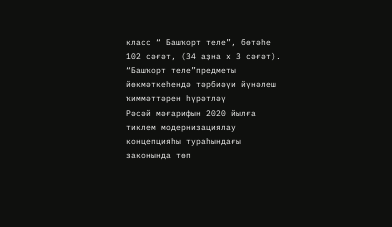класс “ Башҡорт теле”, бөтәһе 102 сәғәт, (34 аҙна х 3 сәғәт).
“Башҡорт теле”предметы йөкмәткеһендә тәрбиәүи йүнәлеш ҡиммәттәрен һүрәтләү
Рәсәй мәғарифын 2020 йылға тиклем модернизациялау концепцияһы тураһындағы законында төп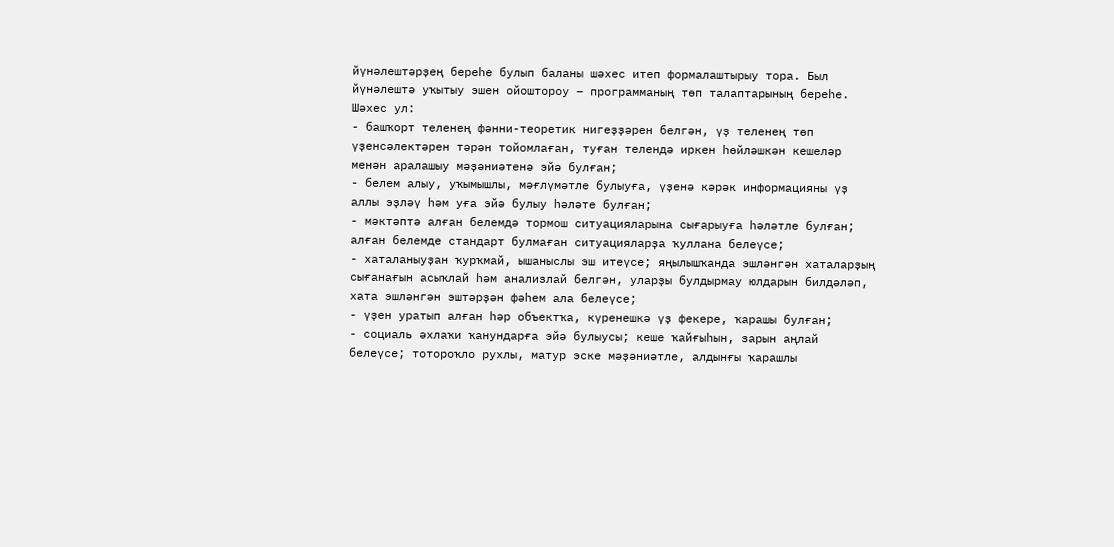йүнәлештәрҙең береһе булып баланы шәхес итеп формалаштырыу тора. Был йүнәлештә уҡытыу эшен ойоштороу – программаның төп талаптарының береһе.
Шәхес ул:
- башҡорт теленең фәнни-теоретик нигеҙҙәрен белгән, үҙ теленең төп үҙенсәлектәрен тәрән тойомлаған, туған телендә иркен һөйләшкән кешеләр менән аралашыу мәҙәниәтенә эйә булған;
- белем алыу, уҡымышлы, мәғлүмәтле булыуға, үҙенә кәрәк информацияны үҙ аллы эҙләү һәм уға эйә булыу һәләте булған;
- мәктәптә алған белемдә тормош ситуацияларына сығарыуға һәләтле булған; алған белемде стандарт булмаған ситуацияларҙа ҡуллана белеүсе;
- хаталаныуҙан ҡурҡмай, ышаныслы эш итеүсе; яңылышҡанда эшләнгән хаталарҙың сығанағын асыҡлай һәм анализлай белгән, уларҙы булдырмау юлдарын билдәләп, хата эшләнгән эштәрҙән фәһем ала белеүсе;
- үҙен уратып алған һәр объектҡа, күренешкә үҙ фекере, ҡарашы булған;
- социаль әхлаҡи ҡанундарға эйә булыусы; кеше ҡайғыһын, зарын аңлай белеүсе; тотороҡло рухлы, матур эске мәҙәниәтле, алдынғы ҡарашлы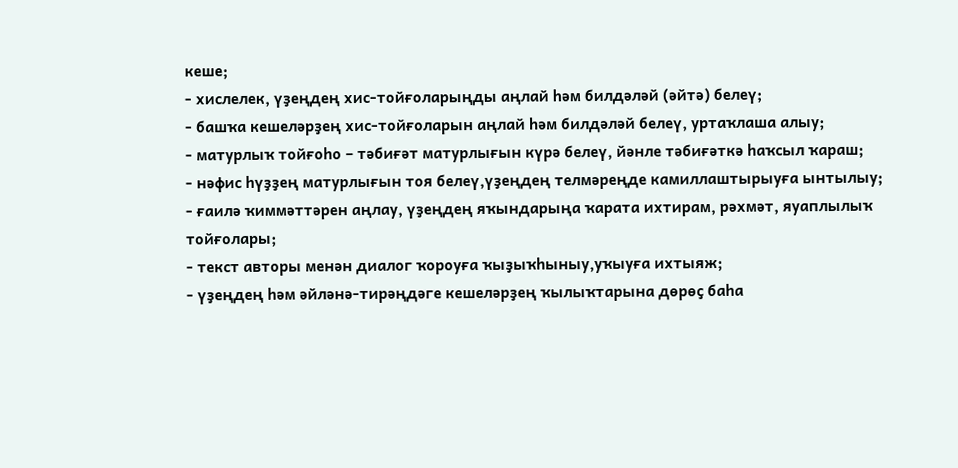кеше;
- хислелек, үҙеңдең хис-тойғоларыңды аңлай һәм билдәләй (әйтә) белеү;
- башҡа кешеләрҙең хис-тойғоларын аңлай һәм билдәләй белеү, уртаҡлаша алыу;
- матурлыҡ тойғоһо – тәбиғәт матурлығын күрә белеү, йәнле тәбиғәткә һаҡсыл ҡараш;
- нәфис һүҙҙең матурлығын тоя белеү,үҙеңдең телмәреңде камиллаштырыуға ынтылыу;
- ғаилә ҡиммәттәрен аңлау, үҙеңдең яҡындарыңа ҡарата ихтирам, рәхмәт, яуаплылыҡ тойғолары;
- текст авторы менән диалог ҡороуға ҡыҙыҡһыныу,уҡыуға ихтыяж;
- үҙеңдең һәм әйләнә-тирәңдәге кешеләрҙең ҡылыҡтарына дөрөҫ баһа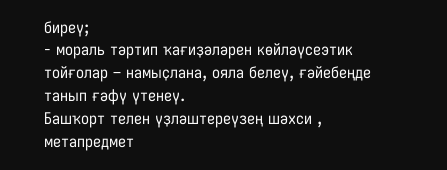биреү;
- мораль тәртип ҡағиҙәләрен көйләүсеэтик тойғолар – намыҫлана, ояла белеү, ғәйебеңде танып ғәфү үтенеү.
Башҡорт телен үҙләштереүзең шәхси , метапредмет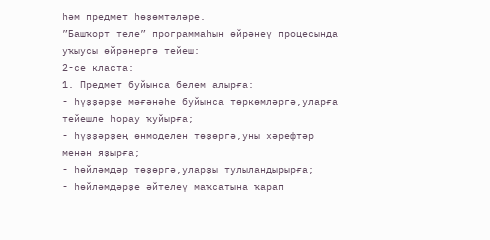һәм предмет һөҙөмтәләре.
”Башҡорт теле” программаһын өйрәнеү процесында уҡыусы өйрәнергә тейеш:
2-се класта:
1. Предмет буйынса белем алырға:
- һүҙҙәрҙе мәғәнәһе буйынса төркөмләргә,уларға тейешле һорау ҡуйырға;
- һүҙҙәрҙең өнмоделен төҙөргә,уны хәрефтәр менән яҙырға;
- һөйләмдәр төҙөргә,уларҙы тулыландырырға;
- һөйләмдәрҙе әйтелеү маҡсатына ҡарап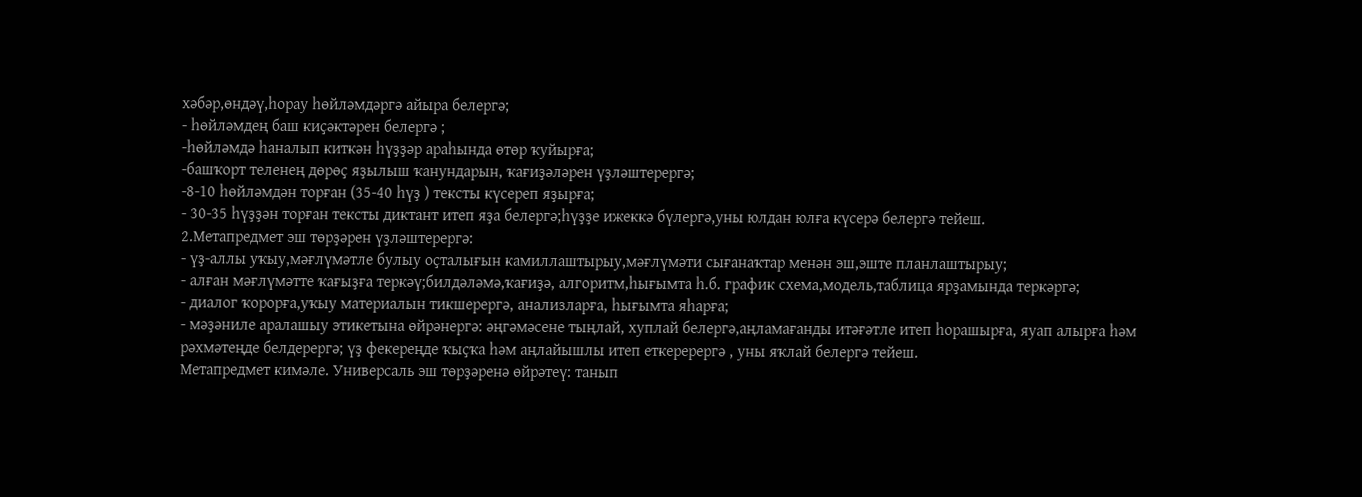хәбәр,өндәү,һорау һөйләмдәргә айыра белергә;
- һөйләмдең баш киҫәктәрен белергә ;
-һөйләмдә һаналып киткән һүҙҙәр араһында өтөр ҡуйырға;
-башҡорт теленең дөрөҫ яҙылыш ҡанундарын, ҡағиҙәләрен үҙләштерергә;
-8-10 һөйләмдән торған (35-40 һүҙ ) тексты күсереп яҙырға;
- 30-35 һүҙҙән торған тексты диктант итеп яҙа белергә;һүҙҙе ижеккә бүлергә,уны юлдан юлға күсерә белергә тейеш.
2.Метапредмет эш төрҙәрен үҙләштерергә:
- үҙ-аллы уҡыу,мәғлүмәтле булыу оҫталығын камиллаштырыу,мәғлүмәти сығанаҡтар менән эш,эште планлаштырыу;
- алған мәғлүмәтте ҡағыҙға теркәү;билдәләмә,ҡағиҙә, алгоритм,һығымта һ.б. график схема,модель,таблица ярҙамында теркәргә;
- диалог ҡорорға,уҡыу материалын тикшерергә, анализларға, һығымта яһарға;
- мәҙәниле аралашыу этикетына өйрәнергә: әңгәмәсене тыңлай, хуплай белергә,аңламағанды итәғәтле итеп һорашырға, яуап алырға һәм рәхмәтеңде белдерергә; үҙ фекереңде ҡыҫҡа һәм аңлайышлы итеп еткеререргә , уны яҡлай белергә тейеш.
Метапредмет кимәле. Универсаль эш төрҙәренә өйрәтеү: танып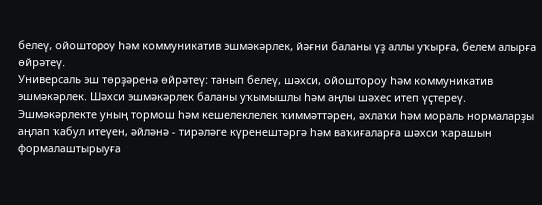белеү, ойоштopoy һәм коммуникатив эшмәкәрлек, йәғни баланы үҙ аллы уҡырға, белем алырға өйрәтеү.
Универсаль эш төрҙәренә өйрәтеү: танып белеү, шәхси, ойоштороу һәм коммуникатив эшмәкәрлек. Шәхси эшмәкәрлек баланы уҡымышлы һәм аңлы шәхес итеп үҫтереү. Эшмәкәрлекте уның тормош һәм кешелеклелек ҡиммәттәрен, әхлаҡи һәм мораль нормаларҙы аңлап ҡабул итеүен, әйләнә - тирәләге күренештәргә һәм ваҡиғаларға шәхси ҡарашын формалаштырыуға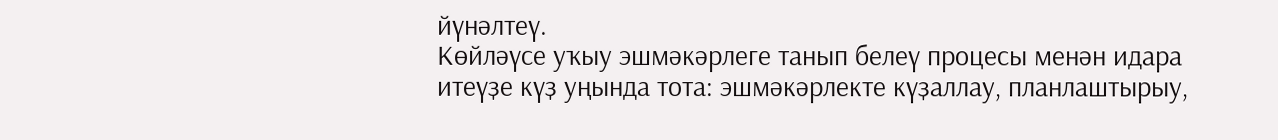йүнәлтеү.
Көйләүсе уҡыу эшмәкәрлеге танып белеү процесы менән идара итеүҙе күҙ уңында тота: эшмәкәрлекте күҙаллау, планлаштырыу,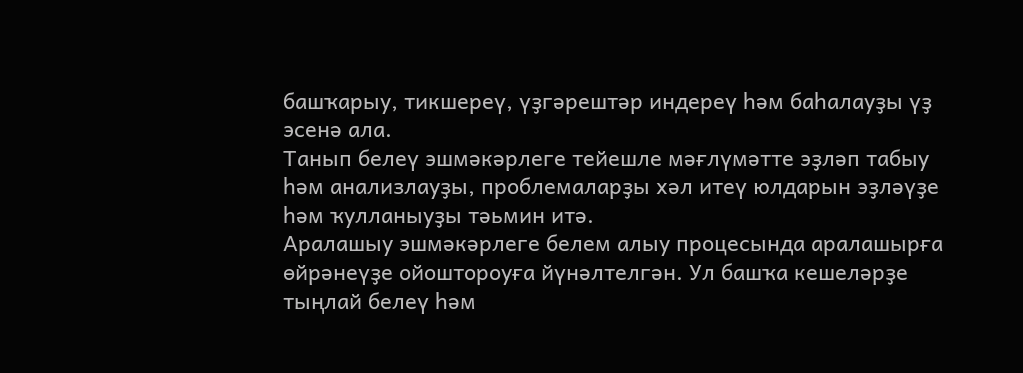башҡарыу, тикшереү, үҙгәрештәр индереү һәм баһалауҙы үҙ эсенә ала.
Танып белеү эшмәкәрлеге тейешле мәғлүмәтте эҙләп табыу һәм анализлауҙы, проблемаларҙы хәл итеү юлдарын эҙләүҙе һәм ҡулланыуҙы тәьмин итә.
Аралашыу эшмәкәрлеге белем алыу процесында аралашырға өйрәнеүҙе ойоштороуға йүнәлтелгән. Ул башҡа кешеләрҙе тыңлай белеү һәм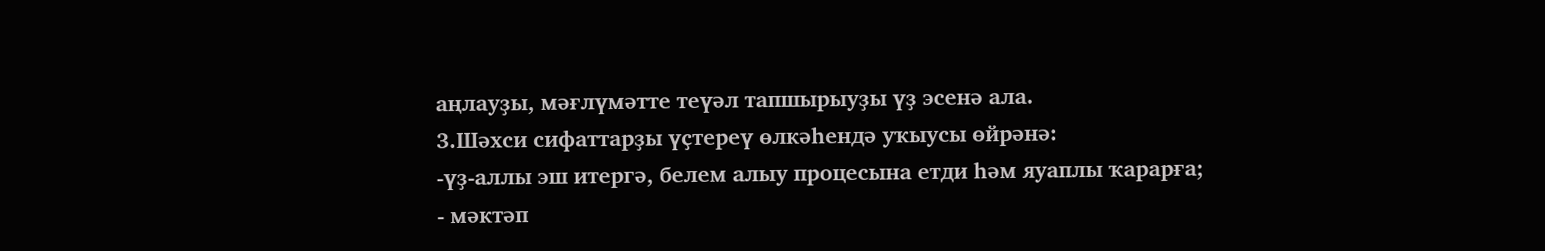аңлауҙы, мәғлүмәтте теүәл тапшырыуҙы үҙ эсенә ала.
3.Шәхси сифаттарҙы үҫтереү өлкәһендә уҡыусы өйрәнә:
-үҙ-аллы эш итергә, белем алыу процесына етди һәм яуаплы ҡарарға;
- мәктәп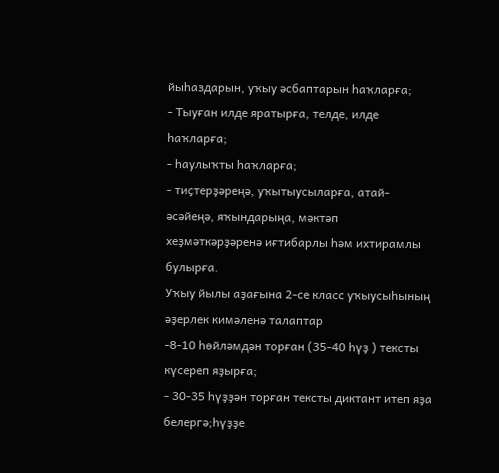йыһаздарын, уҡыу әсбаптарын һаҡларға;
- Тыуған илде яратырға, телде, илде һаҡларға;
- һаулыҡты һаҡларға;
- тиҫтерҙәреңә, уҡытыусыларға, атай-әсәйеңә, яҡындарыңа, мәктәп хеҙмәткәрҙәренә иғтибарлы һәм ихтирамлы булырға.
Уҡыу йылы аҙағына 2-се класс уҡыусыһының әҙерлек кимәленә талаптар
-8-10 һөйләмдән торған (35-40 һүҙ ) тексты күсереп яҙырға;
- 30-35 һүҙҙән торған тексты диктант итеп яҙа белергә;һүҙҙе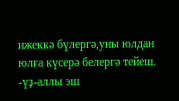ижеккә бүлергә,уны юлдан юлға күсерә белергә тейеш.
-үҙ-аллы эш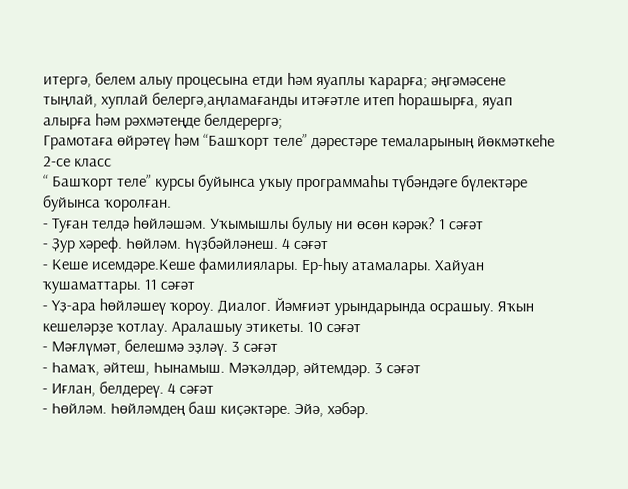итергә, белем алыу процесына етди һәм яуаплы ҡарарға; әңгәмәсене тыңлай, хуплай белергә,аңламағанды итәғәтле итеп һорашырға, яуап алырға һәм рәхмәтеңде белдерергә;
Грамотаға өйрәтеү һәм “Башҡорт теле” дәрестәре темаларының йөкмәткеһе
2-се класс
“ Башҡорт теле” курсы буйынса уҡыу программаһы түбәндәге бүлектәре буйынса ҡоролған.
- Туған телдә һөйләшәм. Уҡымышлы булыу ни өсөн кәрәк? 1 сәғәт
- Ҙур хәреф. Һөйләм. Һүҙбәйләнеш. 4 сәғәт
- Кеше исемдәре.Кеше фамилиялары. Ер-һыу атамалары. Хайуан ҡушаматтары. 11 сәғәт
- Үҙ-ара һөйләшеү ҡороу. Диалог. Йәмғиәт урындарында осрашыу. Яҡын кешеләрҙе ҡотлау. Аралашыу этикеты. 10 сәғәт
- Мәғлүмәт, белешмә эҙләү. 3 сәғәт
- Һамаҡ, әйтеш, Һынамыш. Мәҡәлдәр, әйтемдәр. 3 сәғәт
- Иғлан, белдереү. 4 сәғәт
- Һөйләм. Һөйләмдең баш киҫәктәре. Эйә, хәбәр.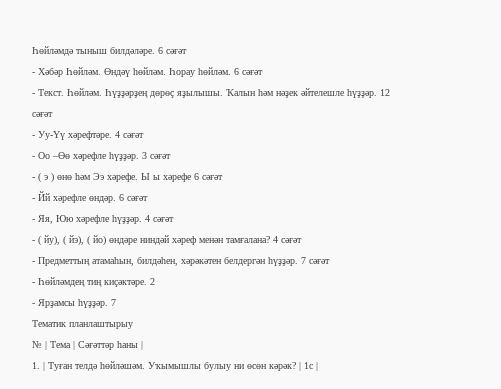Һөйләмдә тыныш билдәләре. 6 сәғәт
- Хәбәр Һөйләм. Өндәү һөйләм. Һорау һөйләм. 6 сәғәт
- Текст. Һөйләм. Һүҙҙәрҙең дөрөҫ яҙылышы. Ҡалын һәм нәҙек әйтелешле һүҙҙәр. 12 сәғәт
- Уу-Үү хәрефтәре. 4 сәғәт
- Оо –Өө хәрефле һүҙҙәр. 3 сәғәт
- ( э ) өнө һәм Ээ хәрефе. Ы ы хәрефе 6 сәғәт
- Йй хәрефле өндәр. 6 сәғәт
- Яя, Юю хәрефле һүҙҙәр. 4 сәғәт
- ( йу), ( йэ), ( йо) өндәре ниндәй хәреф менән тамғалана? 4 сәғәт
- Предметтың атамаһын, билдәһен, хәрәкәтен белдергән һүҙҙәр. 7 сәғәт
- Һөйләмдең тиң киҫәктәре. 2
- Ярҙамсы һүҙҙәр. 7
Тематик планлаштырыу
№ | Тема | Сәғәттәр һаны |
1. | Туған телдә һөйләшәм. Уҡымышлы булыу ни өсөн кәрәк? | 1с |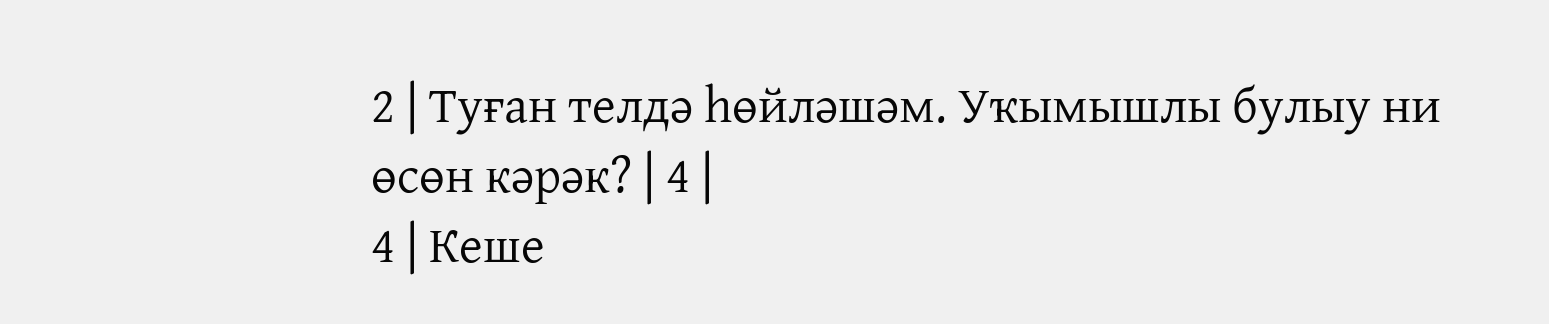2 | Туған телдә һөйләшәм. Уҡымышлы булыу ни өсөн кәрәк? | 4 |
4 | Кеше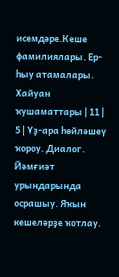исемдәре.Кеше фамилиялары. Ер-һыу атамалары. Хайуан ҡушаматтары | 11 |
5 | Үҙ-ара һөйләшеү ҡороу. Диалог. Йәмғиәт урындарында осрашыу. Яҡын кешеләрҙе ҡотлау.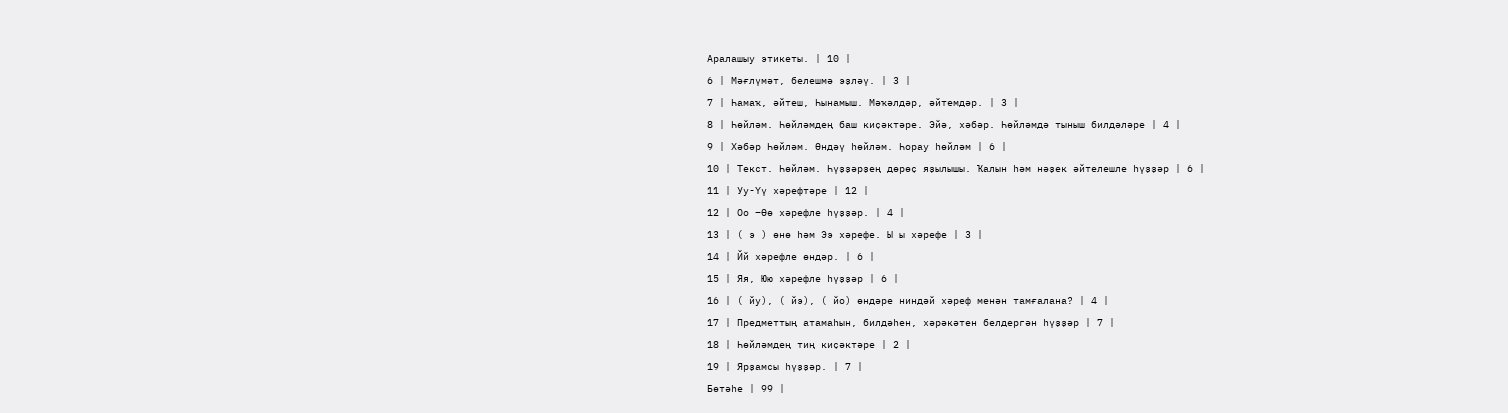Аралашыу этикеты. | 10 |
6 | Мәғлүмәт, белешмә эҙләү. | 3 |
7 | Һамаҡ, әйтеш, Һынамыш. Мәҡәлдәр, әйтемдәр. | 3 |
8 | Һөйләм. Һөйләмдең баш киҫәктәре. Эйә, хәбәр. Һөйләмдә тыныш билдәләре | 4 |
9 | Хәбәр Һөйләм. Өндәү һөйләм. Һорау һөйләм | 6 |
10 | Текст. Һөйләм. Һүҙҙәрҙең дөрөҫ яҙылышы. Ҡалын һәм нәҙек әйтелешле һүҙҙәр | 6 |
11 | Уу-Үү хәрефтәре | 12 |
12 | Оо –Өө хәрефле һүҙҙәр. | 4 |
13 | ( э ) өнө һәм Ээ хәрефе. Ы ы хәрефе | 3 |
14 | Йй хәрефле өндәр. | 6 |
15 | Яя, Юю хәрефле һүҙҙәр | 6 |
16 | ( йу), ( йэ), ( йо) өндәре ниндәй хәреф менән тамғалана? | 4 |
17 | Предметтың атамаһын, билдәһен, хәрәкәтен белдергән һүҙҙәр | 7 |
18 | Һөйләмдең тиң киҫәктәре | 2 |
19 | Ярҙамсы һүҙҙәр. | 7 |
Бөтәһе | 99 |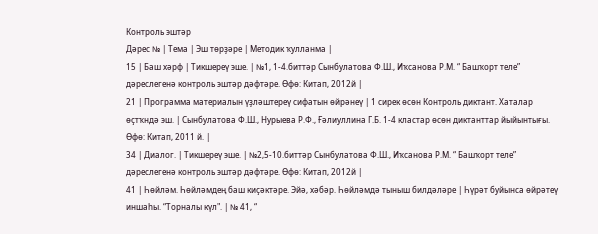Контроль эштәр
Дәрес № | Тема | Эш төрҙәре | Методик ҡулланма |
15 | Баш хәрф | Тикшереү эше. | №1, 1-4.биттәр Сынбулатова Ф.Ш., Иҡсанова Р.М. “ Башҡорт теле” дәреслегенә контроль эштәр дәфтәре. Өфө: Китап, 2012й |
21 | Программа материалын үҙләштереү сифатын өйрәнеү | 1 сирек өсөн Контроль диктант. Хаталар өҫтҡндә эш. | Сынбулатова Ф.Ш., Нурыева Р.Ф., Ғәлиуллина Г.Б. 1-4 кластар өсөн диктанттар йыйынтығы. Өфө: Китап, 2011 й. |
34 | Диалог. | Тикшереү эше. | №2,5-10.биттәр Сынбулатова Ф.Ш., Иҡсанова Р.М. “ Башҡорт теле” дәреслегенә контроль эштәр дәфтәре. Өфө: Китап, 2012й |
41 | Һөйләм. Һөйләмдең баш киҫәктәре. Эйә, хәбәр. Һөйләмдә тыныш билдәләре | Һүрәт буйынса өйрәтеү иншаһы. “Торналы күл". | № 41, “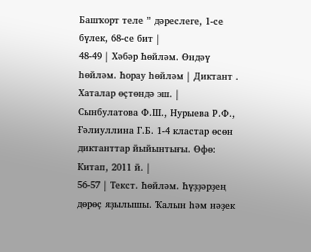Башҡорт теле ” дәреслеге, 1-се бүлек, 68-се бит |
48-49 | Хәбәр Һөйләм. Өндәү һөйләм. Һорау һөйләм | Диктант . Хаталар өҫтөндә эш. | Сынбулатова Ф.Ш., Нурыева Р.Ф., Ғәлиуллина Г.Б. 1-4 кластар өсөн диктанттар йыйынтығы. Өфө: Китап, 2011 й. |
56-57 | Текст. Һөйләм. Һүҙҙәрҙең дөрөҫ яҙылышы. Ҡалын һәм нәҙек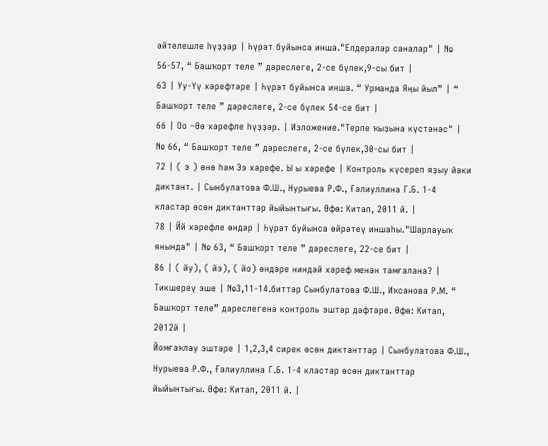әйтелешле һүҙҙәр | Һүрәт буйынса инша."Елдерәләр саналар" | № 56-57, “ Башҡорт теле ” дәреслеге, 2-се бүлек,9-сы бит |
63 | Уу-Үү хәрефтәре | Һүрәт буйынса инша. “ Урманда Яңы йыл” | “ Башҡорт теле ” дәреслеге, 2-се бүлек 54-се бит |
66 | Оо –Өө хәрефле һүҙҙәр. | Изложение."Терпе ҡыҙына күстәнәс" | № 66, “ Башҡорт теле ” дәреслеге, 2-се бүлек,30-сы бит |
72 | ( э ) өнө һәм Ээ хәрефе. Ы ы хәрефе | Контроль күсереп яҙыу йәки диктант. | Сынбулатова Ф.Ш., Нурыева Р.Ф., Ғәлиуллина Г.Б. 1-4 кластар өсөн диктанттар йыйынтығы. Өфө: Китап, 2011 й. |
78 | Йй хәрефле өндәр | Һүрәт буйынса өйрәтеү иншаһы."Шарлауыҡ янында" | № 63, “ Башҡорт теле ” дәреслеге, 22-се бит |
86 | ( йу), ( йэ), ( йо) өндәре ниндәй хәреф менән тамғалана? | Тикшереү эше | №3,11-14.биттәр Сынбулатова Ф.Ш., Иҡсанова Р.М. “ Башҡорт теле” дәреслегенә контроль эштәр дәфтәре. Өфө: Китап, 2012й |
Йомғаҡлау эштәре | 1,2,3,4 сирек өсөн диктанттар | Сынбулатова Ф.Ш., Нурыева Р.Ф., Ғәлиуллина Г.Б. 1-4 кластар өсөн диктанттар йыйынтығы. Өфө: Китап, 2011 й. |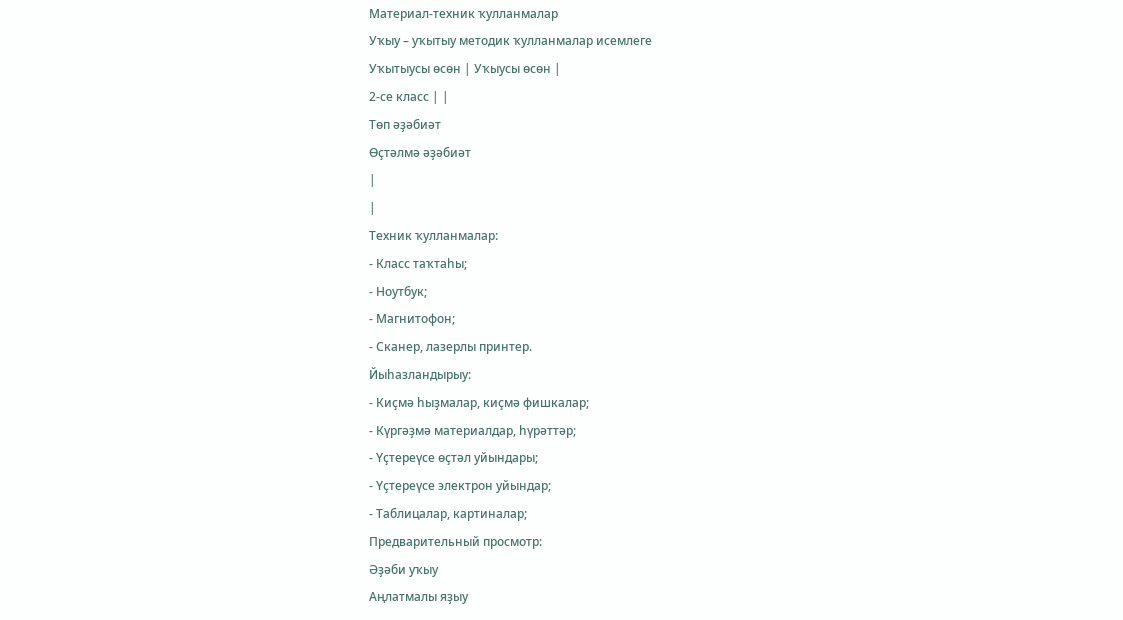Материал-техник ҡулланмалар
Уҡыу – уҡытыу методик ҡулланмалар исемлеге
Уҡытыусы өсөн | Уҡыусы өсөн |
2-се класс | |
Төп әҙәбиәт
Өҫтәлмә әҙәбиәт
|
|
Техник ҡулланмалар:
- Класс таҡтаһы;
- Ноутбук;
- Магнитофон;
- Сканер, лазерлы принтер.
Йыһазландырыу:
- Киҫмә һыҙмалар, киҫмә фишкалар;
- Күргәҙмә материалдар, һүрәттәр;
- Үҫтереүсе өҫтәл уйындары;
- Үҫтереүсе электрон уйындар;
- Таблицалар, картиналар;
Предварительный просмотр:
Әҙәби уҡыу
Аңлатмалы яҙыу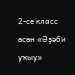2-се класс өсөн «Әҙәби уҡыу»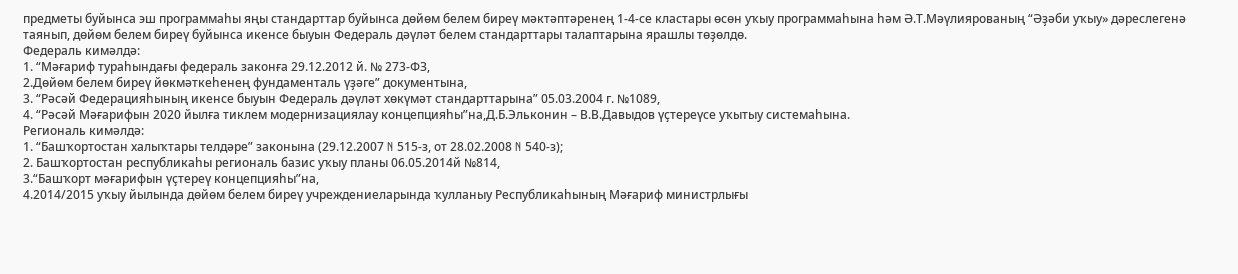предметы буйынса эш программаһы яңы стандарттар буйынса дөйөм белем биреү мәктәптәренең 1-4-се кластары өсөн уҡыу программаһына һәм Ә.Т.Мәүлиярованың “Әҙәби уҡыу» дәреслегенә таянып, дөйөм белем биреү буйынса икенсе быуын Федераль дәүләт белем стандарттары талаптарына ярашлы төҙөлдө.
Федераль кимәлдә:
1. “Мәғариф тураһындағы федераль законға 29.12.2012 й. № 273-ФЗ,
2.Дөйөм белем биреү йөкмәткеһенең фундаменталь үҙәге” документына,
3. “Рәсәй Федерацияһының икенсе быуын Федераль дәүләт хөкүмәт стандарттарына” 05.03.2004 г. №1089,
4. “Рәсәй Мәғарифын 2020 йылға тиклем модернизациялау концепцияһы”на,Д.Б.Эльконин – В.В.Давыдов үҫтереүсе уҡытыу системаһына.
Региональ кимәлдә:
1. “Башҡортостан халыҡтары телдәре” законына (29.12.2007 N 515-з, от 28.02.2008 N 540-з);
2. Башҡортостан республикаһы региональ базис уҡыу планы 06.05.2014й №814,
3.“Башҡорт мәғарифын үҫтереү концепцияһы”на,
4.2014/2015 уҡыу йылында дөйөм белем биреү учреждениеларында ҡулланыу Республикаһының Мәғариф министрлығы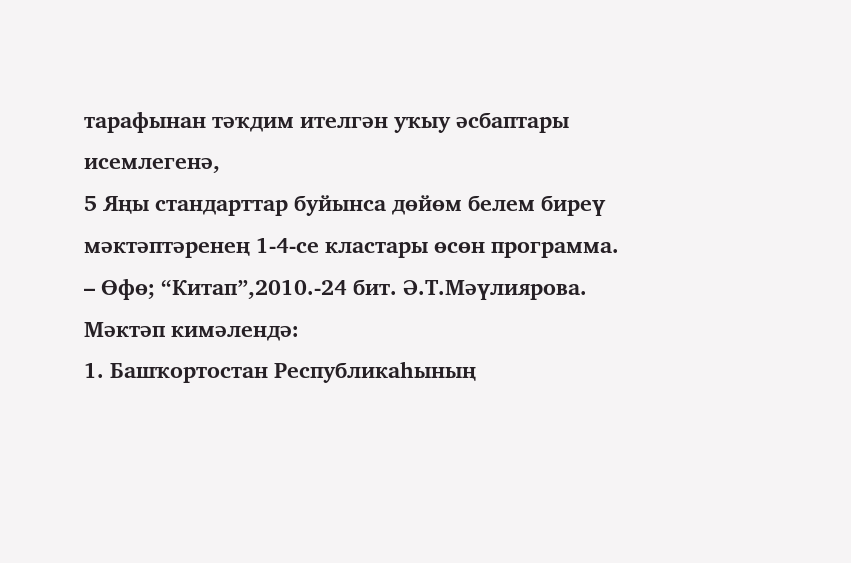тарафынан тәҡдим ителгән уҡыу әсбаптары исемлегенә,
5 Яңы стандарттар буйынса дөйөм белем биреү мәктәптәренең 1-4-се кластары өсөн программа. – Өфө; “Китап”,2010.-24 бит. Ә.Т.Мәүлиярова.
Мәктәп кимәлендә:
1. Башҡортостан Республикаһының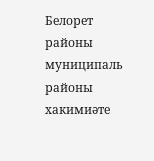Белорет районы муниципаль районы хакимиәте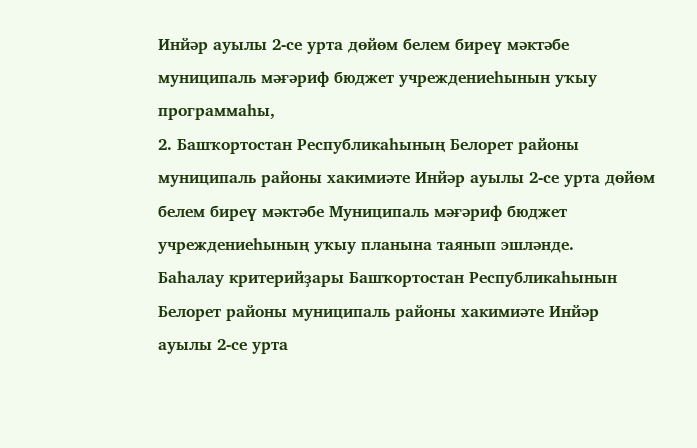Инйәр ауылы 2-се урта дөйөм белем биреү мәктәбе муниципаль мәғәриф бюджет учреждениеһынын уҡыу программаһы,
2. Башҡортостан Республикаһының Белорет районы муниципаль районы хакимиәте Инйәр ауылы 2-се урта дөйөм белем биреү мәктәбе Муниципаль мәғәриф бюджет учреждениеһының уҡыу планына таянып эшләнде.
Баһалау критерийҙары Башҡортостан Республикаһынын Белорет районы муниципаль районы хакимиәте Инйәр ауылы 2-се урта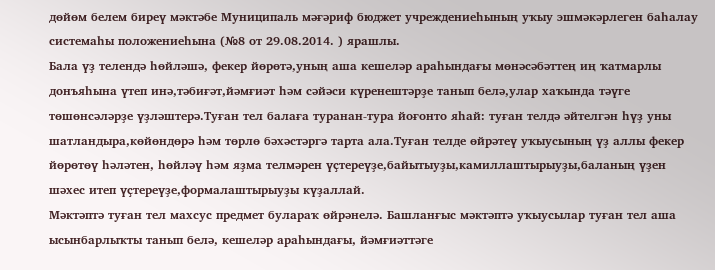дөйөм белем биреү мәктәбе Муниципаль мәғәриф бюджет учреждениеһының уҡыу эшмәкәрлеген баһалау системаһы положениеһына (№8 от 29.08.2014. ) ярашлы.
Бала үҙ телендә һөйләшә, фекер йөрөтә,уның аша кешеләр араһындағы мөнәсәбәттең иң ҡатмарлы донъяһына үтеп инә,тәбиғәт,йәмғиәт һәм сәйәси күренештәрҙе танып белә,улар хаҡында тәүге төшөнсәләрҙе үҙләштерә.Туған тел балаға туранан-тура йоғонто яһай: туған телдә әйтелгән һүҙ уны шатландыра,көйөндөрә һәм төрлө бәхәстәргә тарта ала.Туған телде өйрәтеү уҡыусының үҙ аллы фекер йөрөтөү һәләтен, һөйләү һәм яҙма телмәрен үҫтереүҙе,байытыуҙы,камиллаштырыуҙы,баланың үҙен шәхес итеп үҫтереүҙе,формалаштырыуҙы күҙаллай.
Мәктәптә туған тел махсус предмет булараҡ өйрәнелә. Башланғыс мәктәптә уҡыусылар туған тел аша ысынбарлыҡты танып белә, кешеләр араһындағы, йәмғиәттәге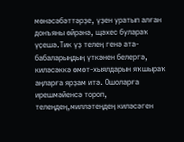мөнәсәбәттәрҙе, үҙен уратып алған донъяны өйрәнә, щәхес булараҡ үҫешә.Тик үҙ телең генә ата-бабаларыңдың үткәнен белергә, киләсәккә өмөт-хыялдарын яҡшыраҡ аңларға ярҙам итә. Ошоларға ирешмәйенсә тороп, телеңдең,милләтеңдең киләсәген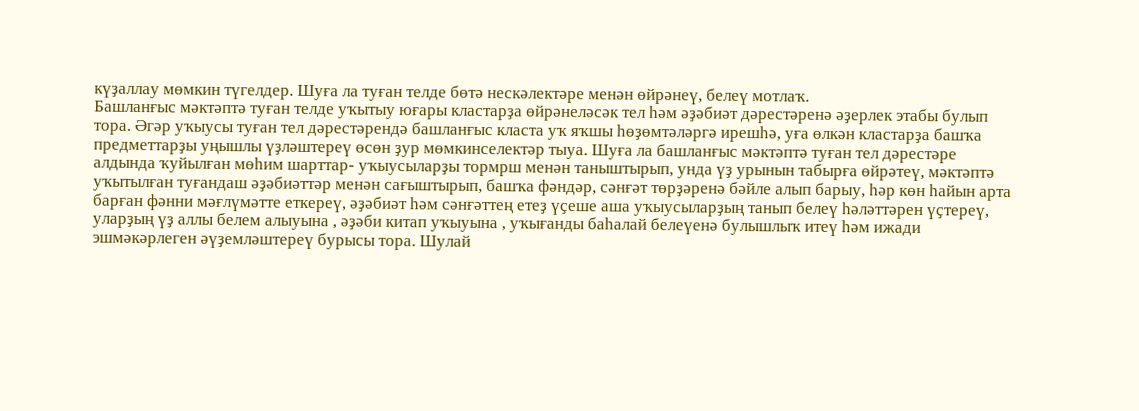күҙаллау мөмкин түгелдер. Шуға ла туған телде бөтә нескәлектәре менән өйрәнеү, белеү мотлаҡ.
Башланғыс мәктәптә туған телде уҡытыу юғары кластарҙа өйрәнеләсәк тел һәм әҙәбиәт дәрестәренә әҙерлек этабы булып тора. Әгәр уҡыусы туған тел дәрестәрендә башланғыс класта уҡ яҡшы һөҙөмтәләргә ирешһә, уға өлкән кластарҙа башҡа предметтарҙы уңышлы үҙләштереү өсөн ҙур мөмкинселектәр тыуа. Шуға ла башланғыс мәктәптә туған тел дәрестәре алдында ҡуйылған мөһим шарттар- уҡыусыларҙы тормрш менән таныштырып, унда үҙ урынын табырға өйрәтеү, мәктәптә уҡытылған туғандаш әҙәбиәттәр менән сағыштырып, башҡа фәндәр, сәнғәт төрҙәренә бәйле алып барыу, һәр көн һайын арта барған фәнни мәғлүмәтте еткереү, әҙәбиәт һәм сәнғәттең етеҙ үҫеше аша уҡыусыларҙың танып белеү һәләттәрен үҫтереү, уларҙың үҙ аллы белем алыуына , әҙәби китап уҡыуына , уҡығанды баһалай белеүенә булышлыҡ итеү һәм ижади эшмәкәрлеген әүҙемләштереү бурысы тора. Шулай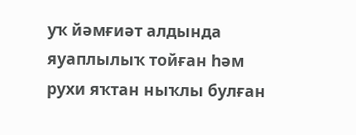уҡ йәмғиәт алдында яуаплылыҡ тойған һәм рухи яҡтан ныҡлы булған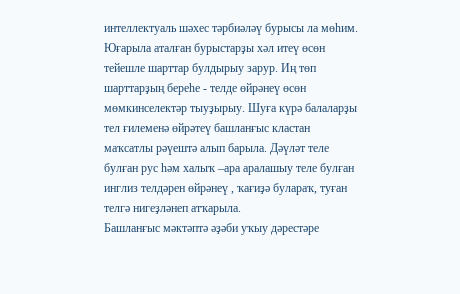интеллектуаль шәхес тәрбиәләү бурысы ла мөһим.
Юғарыла аталған бурыстарҙы хәл итеү өсөн тейешле шарттар булдырыу зарур. Иң төп шарттарҙың береһе - телде өйрәнеү өсөн мөмкинселектәр тыуҙырыу. Шуға күрә балаларҙы тел ғилеменә өйрәтеү башланғыс кластан маҡсатлы рәүештә алып барыла. Дәүләт теле булған рус һәм халыҡ –ара аралашыу теле булған инглиз телдәрен өйрәнеү , ҡағиҙә булараҡ, туған телгә нигеҙләнеп атҡарыла.
Башланғыс мәктәптә әҙәби уҡыу дәрестәре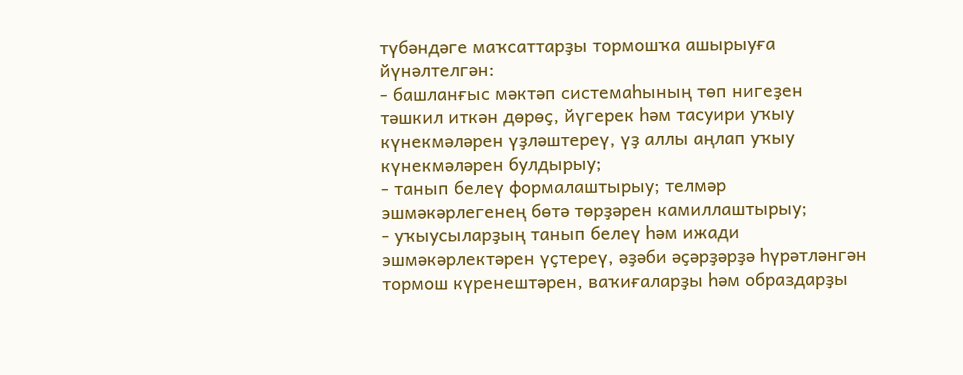түбәндәге маҡсаттарҙы тормошҡа ашырыуға йүнәлтелгән:
- башланғыс мәктәп системаһының төп нигеҙен тәшкил иткән дөрөҫ, йүгерек һәм тасуири уҡыу күнекмәләрен үҙләштереү, үҙ аллы аңлап уҡыу күнекмәләрен булдырыу;
- танып белеү формалаштырыу; телмәр эшмәкәрлегенең бөтә төрҙәрен камиллаштырыу;
- уҡыусыларҙың танып белеү һәм ижади эшмәкәрлектәрен үҫтереү, әҙәби әҫәрҙәрҙә һүрәтләнгән тормош күренештәрен, ваҡиғаларҙы һәм образдарҙы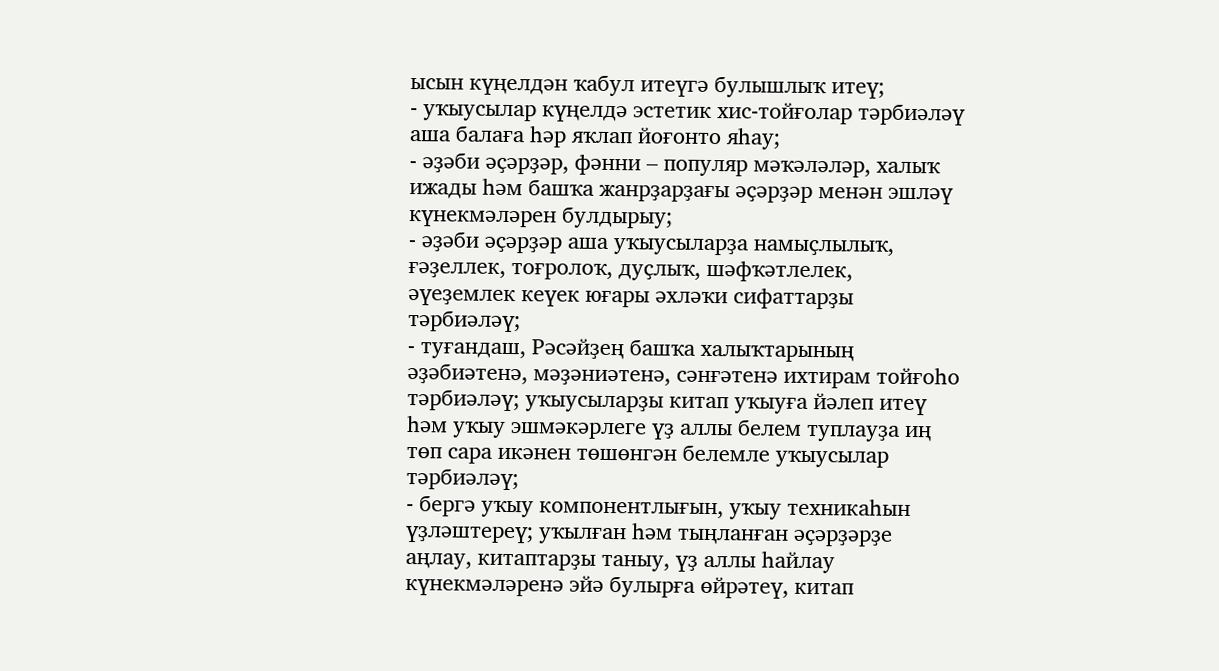ысын күңелдән ҡабул итеүгә булышлыҡ итеү;
- уҡыусылар күңелдә эстетик хис-тойғолар тәрбиәләү аша балаға һәр яҡлап йоғонто яһау;
- әҙәби әҫәрҙәр, фәнни – популяр мәҡәләләр, халыҡ ижады һәм башҡа жанрҙарҙағы әҫәрҙәр менән эшләү күнекмәләрен булдырыу;
- әҙәби әҫәрҙәр аша уҡыусыларҙа намыҫлылыҡ, ғәҙеллек, тоғролоҡ, дуҫлыҡ, шәфҡәтлелек, әүеҙемлек кеүек юғары әхләҡи сифаттарҙы тәрбиәләү;
- туғандаш, Рәсәйҙең башҡа халыҡтарының әҙәбиәтенә, мәҙәниәтенә, сәнғәтенә ихтирам тойғоһо тәрбиәләү; уҡыусыларҙы китап уҡыуға йәлеп итеү һәм уҡыу эшмәкәрлеге үҙ аллы белем туплауҙа иң төп сара икәнен төшөнгән белемле уҡыусылар тәрбиәләү;
- бергә уҡыу компонентлығын, уҡыу техникаһын үҙләштереү; уҡылған һәм тыңланған әҫәрҙәрҙе аңлау, китаптарҙы таныу, үҙ аллы һайлау күнекмәләренә эйә булырға өйрәтеү, китап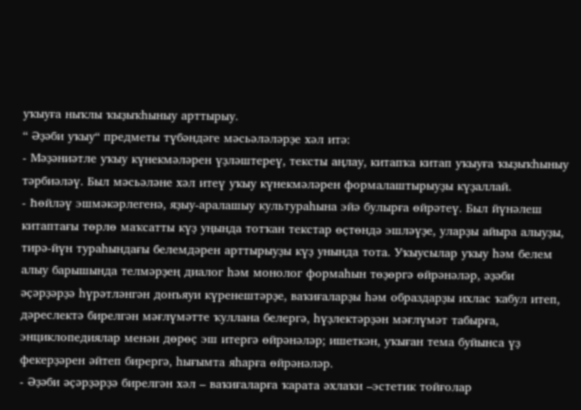уҡыуға ныҡлы ҡыҙыҡһыныу арттырыу.
“ Әҙәби уҡыу“ предметы түбәндәге мәсьәләләрҙе хәл итә:
- Мәҙәниәтле уҡыу күнекмәләрен үҙләштереү, тексты аңлау, китапҡа китап уҡыуға ҡыҙыҡһыныу тәрбиәләү. Был мәсьәләне хәл итеү уҡыу күнекмәләрен формалаштырыуҙы күҙаллай.
- Һөйләү эшмәкәрлегенә, яҙыу-аралашыу культураһына эйә булырға өйрәтеү. Был йүнәлеш китаптағы төрлө маҡсатты күҙ уңында тотҡан текстар өҫтөндә эшләүҙе, уларҙы айыра алыуҙы, тирә-йүн тураһындағы белемдәрен арттырыуҙы күҙ унында тота. Уҡыусылар уҡыу һәм белем алыу барышында телмәрҙең диалог һәм монолог формаһын төҙөргә өйрәнәләр, әҙәби әҫәрҙәрҙә һүрәтләнгән донъяуи күренештәрҙе, ваҡиғаларҙы һәм образдарҙы ихлас ҡабул итеп, дәреслектә бирелгән мәғлүмәтте ҡуллана белергә, һүҙлектәрҙән мәғлүмәт табырға, энциклопедиялар менән дөрөҫ эш итергә өйрәнәләр; ишеткән, уҡыған тема буйынса үҙ фекерҙәрен әйтеп бирергә, һығымта яһарға өйрәнәләр.
- Әҙәби әҫәрҙәрҙә бирелгән хәл – ваҡиғаларға ҡарата әхлаҡи –эстетик тойғолар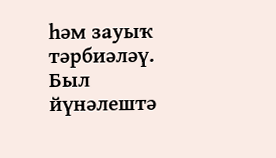һәм зауыҡ тәрбиәләү. Был йүнәлештә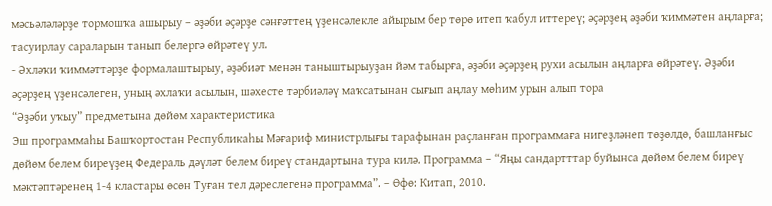мәсьәләләрҙе тормошҡа ашырыу – әҙәби әҫәрҙе сәнғәттең үҙенсәлекле айырым бер төрө итеп ҡабул иттереү; әҫәрҙең әҙәби ҡиммәтен аңларға; тасуирлау сараларын танып белергә өйрәтеү ул.
- Әхләҡи ҡиммәттәрҙе формалаштырыу, әҙәбиәт менән таныштырыуҙан йәм табырға, әҙәби әҫәрҙең рухи асылын аңларға өйрәтеү. Әҙәби әҫәрҙең үҙенсәлеген, уның әхлаҡи асылын, шәхесте тәрбиәләү маҡсатынан сығып аңлау мөһим урын алып тора
“Әҙәби уҡыу” предметына дөйөм характеристика
Эш программаһы Башҡортостан Республикаһы Мәғариф министрлығы тарафынан раҫланған программаға нигеҙләнеп төҙөлдө, башланғыс дөйөм белем биреүҙең Федераль дәүләт белем биреү стандартына тура килә. Программа – “Яңы сандартттар буйынса дөйөм белем биреү мәктәптәренең 1-4 кластары өсөн Туған тел дәреслегенә программа”. – Өфө: Китап, 2010.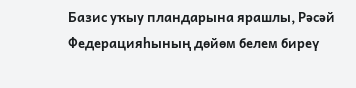Базис уҡыу пландарына ярашлы, Рәсәй Федерацияһының дөйөм белем биреү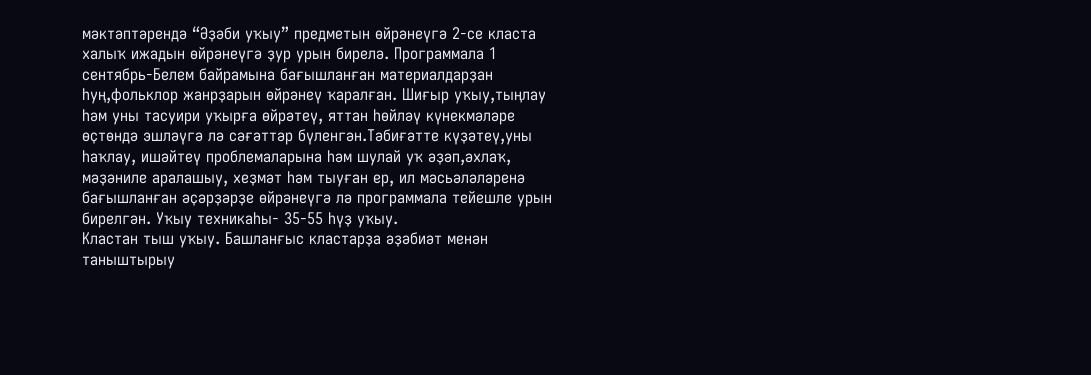мәктәптәрендә “Әҙәби уҡыу” предметын өйрәнеүгә 2-се класта халыҡ ижадын өйрәнеүгә ҙур урын бирелә. Программала 1 сентябрь-Белем байрамына бағышланған материалдарҙан һуң,фольклор жанрҙарын өйрәнеү ҡаралған. Шиғыр уҡыу,тыңлау һәм уны тасуири уҡырға өйрәтеү, яттан һөйләү күнекмәләре өҫтөндә эшләүгә лә сәғәттәр бүленгән.Тәбиғәтте күҙәтеү,уны һаҡлау, ишәйтеү проблемаларына һәм шулай уҡ әҙәп,әхлаҡ, мәҙәниле аралашыу, хеҙмәт һәм тыуған ер, ил мәсьәләләренә бағышланған әҫәрҙәрҙе өйрәнеүгә лә программала тейешле урын бирелгән. Уҡыу техникаһы- 35-55 һүҙ уҡыу.
Кластан тыш уҡыу. Башланғыс кластарҙа әҙәбиәт менән таныштырыу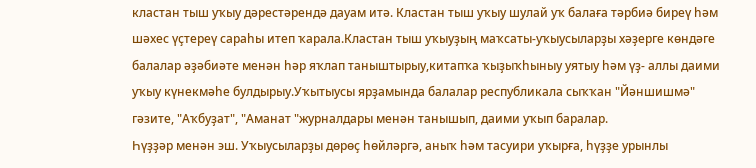кластан тыш уҡыу дәрестәрендә дауам итә. Кластан тыш уҡыу шулай уҡ балаға тәрбиә биреү һәм шәхес үҫтереү сараһы итеп ҡарала.Кластан тыш уҡыуҙың маҡсаты-уҡыусыларҙы хәҙерге көндәге балалар әҙәбиәте менән һәр яҡлап таныштырыу,китапҡа ҡыҙыҡһыныу уятыу һәм үҙ- аллы даими уҡыу күнекмәһе булдырыу.Уҡытыусы ярҙамында балалар республикала сыҡҡан "Йәншишмә" гәзите, "Аҡбуҙат", "Аманат "журналдары менән танышып, даими уҡып баралар.
Һүҙҙәр менән эш. Уҡыусыларҙы дөрөҫ һөйләргә, аныҡ һәм тасуири уҡырға, һүҙҙе урынлы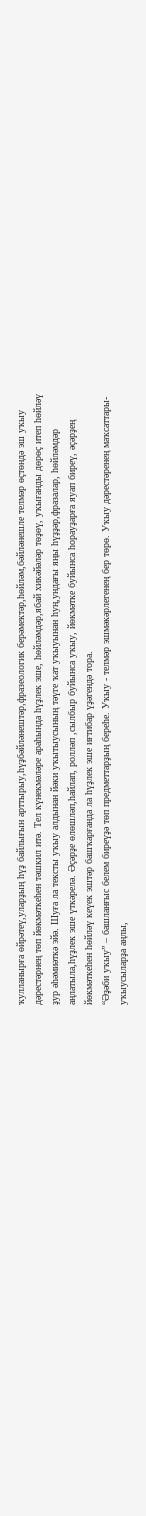ҡулланырға өйрәтеү,уларҙың һүҙ байлығын арттырыу,һүҙбәйләнештәр,фразеологик берәмектәр,һөйләм,бәйләнешле телмәр өҫтөндә эш уҡыу дәрестәрнең төп йөкмәткеһен тәшкил итә. Тел күнекмәләре араһында һүҙлек эше, һөйләмдәр,ябай хикәйәләр төҙөү, уҡығанды дөрөҫ итеп һөйләү ҙур әһәмиәткә эйә. Шуға ла тексты уҡыу алдынан йәки уҡытыусының тәүге ҡат уҡыуынан һуң,ундағы яңы һүҙҙәр,фразалар, һөйләмдәр аңлатыла,һүҙлек эше үткәрелә. Әҫәрҙе өлөшләп,һайлап, ролләп ,сылбыр буйынса уҡыу, йөкмәтке буйынса һорауҙарға яуап биреү, әҫәрҙең йөкмәткеһен һөйләү кеүек эштәр башҡарғанда ла һүҙлек эше иғтибар үҙәгендә тора.
“Әҙәби уҡыу” – башланғыс белем биреүҙә төп предметтарҙың береһе. Уҡыу - телмәр эшмәкәрлегенең бер төрө. Уҡыу дәрестәренең маҡсаттары-уҡыусыларҙа аңлы,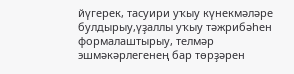йүгерек, тасуири уҡыу күнекмәләре булдырыу,үҙаллы уҡыу тәжрибәһен формалаштырыу, телмәр эшмәкәрлегенең бар төрҙәрен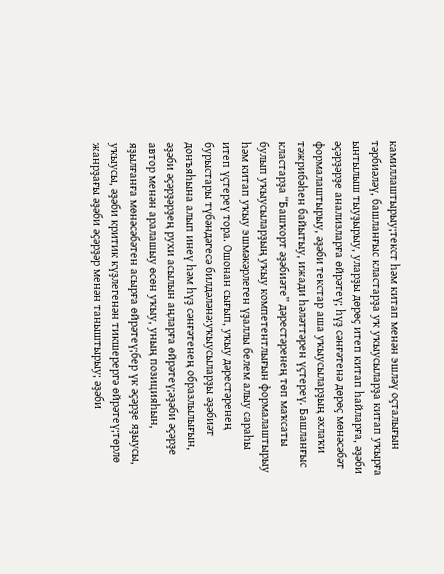камиллаштырыу;текст һәм китап менән эшләү оҫталығын тәрбиәләү, башланғыс кластарҙа уҡ уҡыусыларҙа китап уҡырға ынтылыш тыуҙырыу, уларҙы дөрөҫ итеп китап һайларға, әҙәби әҫәрҙәрҙе анализларға өйрәтеү; һүҙ сәнғәтенә дөрөҫ мөнәсәбәт формалаштырыу, әҙәби текстар аша уҡыусыларҙың әхлаҡи тәжрибәһен байытыу, ижади һәләттәрен үҫтереү. Башланғыс кластарҙа “Башҡорт әҙәбиәте” дәрестәренең төп маҡсаты булып уҡыусыларҙың уҡыу компетентлығын формалаштырыу һәм китап уҡыу эшмәкәрлеген үҙаллы белем алыу сараһы итеп үҫтереү тора. Ошонан сығып, уҡыу дәрестәренең бурыстары түбәндәгесә билдәләнә:уҡыусыларҙы әҙәбиәт донъяһына алып инеү һәм һүҙ сәнғәтенең образлылығын, әҙәби әҫәрҙәрҙең рухи асылын аңларға өйрәтеү;әҙәби әҫәрҙе автор менән аралашыу өсөн уҡыу, уның позицияһын, яҙылғанға мөнәсәбәтен асырға өйрәтеү;бер үк әҫәрҙе яҙыусы, уҡыусы, әҙәби критик күҙлегенән тикшерергә өйрәтеү;төрлө жанрҙағы әҙәби әҫәрҙәр менән таныштырыу; әҙәби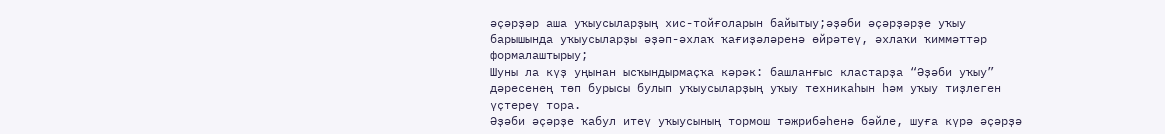әҫәрҙәр аша уҡыусыларҙың хис-тойғоларын байытыу;әҙәби әҫәрҙәрҙе уҡыу барышында уҡыусыларҙы әҙәп-әхлаҡ ҡағиҙәләренә өйрәтеү, әхлаҡи ҡиммәттәр формалаштырыу;
Шуны ла күҙ уңынан ысҡындырмаҫҡа кәрәк: башланғыс кластарҙа “Әҙәби уҡыу” дәресенең төп бурысы булып уҡыусыларҙың уҡыу техникаһын һәм уҡыу тиҙлеген үҫтереү тора.
Әҙәби әҫәрҙе ҡабул итеү уҡыусының тормош тәжрибәһенә бәйле, шуға күрә әҫәрҙә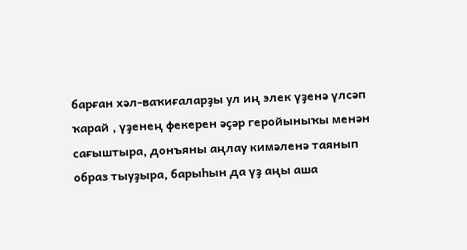барған хәл-ваҡиғаларҙы ул иң элек үҙенә үлсәп ҡарай , үҙенең фекерен әҫәр геройыныҡы менән сағыштыра, донъяны аңлау кимәленә таянып образ тыуҙыра, барыһын да үҙ аңы аша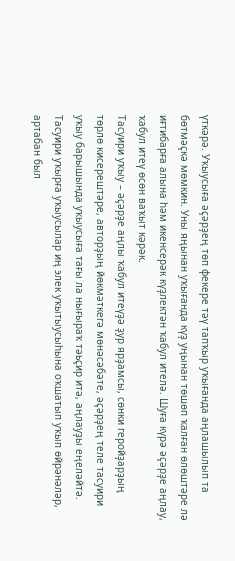үткәрә. Уҡыусыға әҫәрҙең төп фекере тәү тапҡыр уҡығанда аңлашылып та бөтмәҫкә мөмкин. Уны яңынан уҡығанда күҙ уңынан төшөп ҡалған өлөштәре лә иғтибарға алына һәм икенсерәк күҙлектән ҡабул ителә. Шуға күрә әҫәрҙе аңлау, ҡабул итеү өсөн ваҡыт кәрәк.
Тасуири уҡыу – әҫәрҙе аңлы ҡабул итеүҙә ҙур ярҙамсы, сөнки геройҙарҙың төрлө кисерештәре, авторҙың йөкмәткегә мөнәсәбәте, әҫәрҙең теле тасуири уҡыу барышында уҡыусыға тағы ла нығыраҡ тәьҫир итә, аңлауҙы еңеләйтә. Тасуири уҡырға уҡыусылар иң элек уҡытыусыһына оҡшатып уҡып өйрәнәләр, артабан был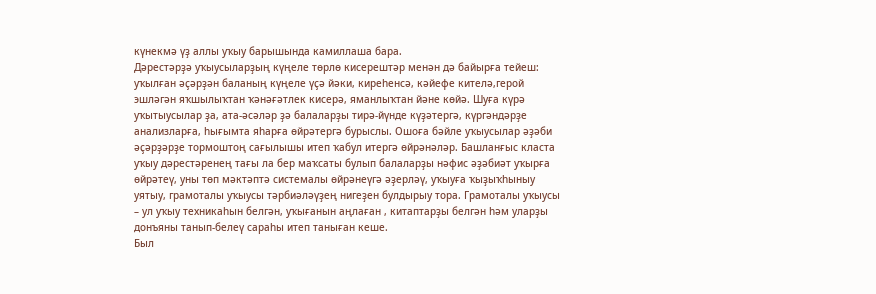күнекмә үҙ аллы уҡыу барышында камиллаша бара.
Дәрестәрҙә уҡыусыларҙың күңеле төрлө кисерештәр менән дә байырға тейеш: уҡылған әҫәрҙән баланың күңеле үҫә йәки, киреһенсә, кәйефе кителә,герой эшләгән яҡшылыҡтан ҡәнәғәтлек кисерә, яманлыҡтан йәне көйә. Шуға күрә уҡытыусылар ҙа, ата-әсәләр ҙә балаларҙы тирә-йүнде күҙәтергә, күргәндәрҙе анализларға, һығымта яһарға өйрәтергә бурыслы. Ошоға бәйле уҡыусылар әҙәби әҫәрҙәрҙе тормоштоң сағылышы итеп ҡабул итергә өйрәнәләр. Башланғыс класта уҡыу дәрестәренең тағы ла бер маҡсаты булып балаларҙы нәфис әҙәбиәт уҡырға өйрәтеү, уны төп мәктәптә системалы өйрәнеүгә әҙерләү, уҡыуға ҡыҙыҡһыныу уятыу, грамоталы уҡыусы тәрбиәләүҙең нигеҙен булдырыу тора. Грамоталы уҡыусы – ул уҡыу техникаһын белгән, уҡығанын аңлаған , китаптарҙы белгән һәм уларҙы донъяны танып-белеү сараһы итеп таныған кеше.
Был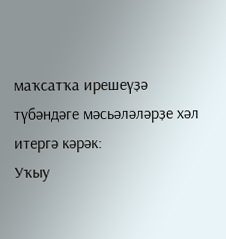маҡсатҡа ирешеүҙә түбәндәге мәсьәләләрҙе хәл итергә кәрәк:
Уҡыу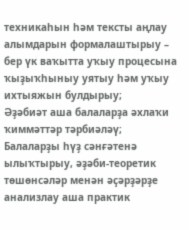техникаһын һәм тексты аңлау алымдарын формалаштырыу – бер үк ваҡытта уҡыу процесына ҡыҙыҡһыныу уятыу һәм уҡыу ихтыяжын булдырыу;
Әҙәбиәт аша балаларҙа әхлаҡи ҡиммәттәр тәрбиәләү;
Балаларҙы һүҙ сәнғәтенә ылыҡтырыу, әҙәби-теоретик төшөнсәләр менән әҫәрҙәрҙе анализлау аша практик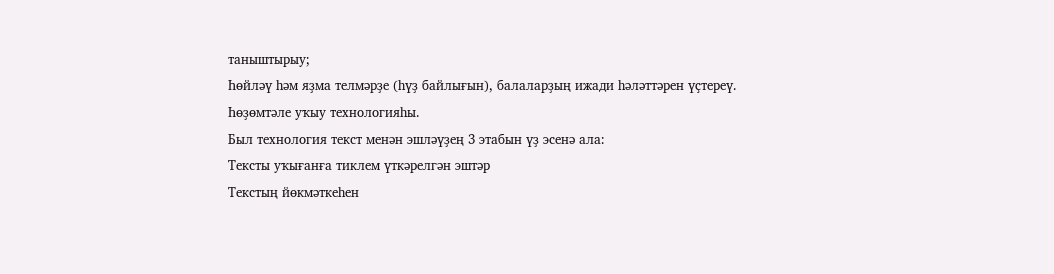таныштырыу;
Һөйләү һәм яҙма телмәрҙе (һүҙ байлығын), балаларҙың ижади һәләттәрен үҫтереү.
Һөҙөмтәле уҡыу технологияһы.
Был технология текст менән эшләүҙең 3 этабын үҙ эсенә ала:
Тексты уҡығанға тиклем үткәрелгән эштәр
Текстың йөкмәткеһен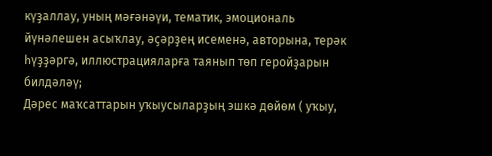күҙаллау, уның мәғәнәүи, тематик, эмоциональ йүнәлешен асыҡлау, әҫәрҙең исеменә, авторына, терәк һүҙҙәргә, иллюстрацияларға таянып төп геройҙарын билдәләү;
Дәрес маҡсаттарын уҡыусыларҙың эшкә дөйөм ( уҡыу,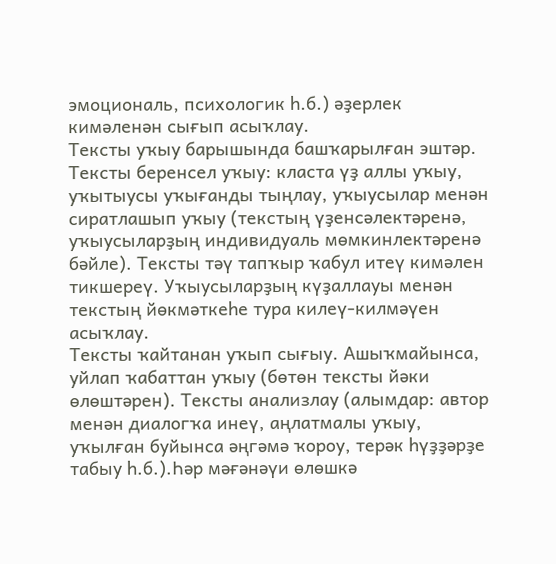эмоциональ, психологик һ.б.) әҙерлек кимәленән сығып асыҡлау.
Тексты уҡыу барышында башҡарылған эштәр.
Тексты беренсел уҡыу: класта үҙ аллы уҡыу, уҡытыусы уҡығанды тыңлау, уҡыусылар менән сиратлашып уҡыу (текстың үҙенсәлектәренә, уҡыусыларҙың индивидуаль мөмкинлектәренә бәйле). Тексты тәү тапҡыр ҡабул итеү кимәлен тикшереү. Уҡыусыларҙың күҙаллауы менән текстың йөкмәткеһе тура килеү-килмәүен асыҡлау.
Тексты ҡайтанан уҡып сығыу. Ашыҡмайынса, уйлап ҡабаттан уҡыу (бөтөн тексты йәки өлөштәрен). Тексты анализлау (алымдар: автор менән диалогҡа инеү, аңлатмалы уҡыу, уҡылған буйынса әңгәмә ҡороу, терәк һүҙҙәрҙе табыу һ.б.).Һәр мәғәнәүи өлөшкә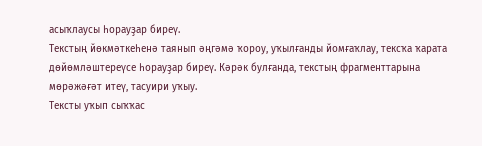асыҡлаусы һорауҙар биреү.
Текстың йөкмәткеһенә таянып әңгәмә ҡороу, уҡылғанды йомғаҡлау, тексҡа ҡарата дөйөмләштереүсе һорауҙар биреү. Кәрәк булғанда, текстың фрагменттарына мөрәжәғәт итеү, тасуири уҡыу.
Тексты уҡып сыҡҡас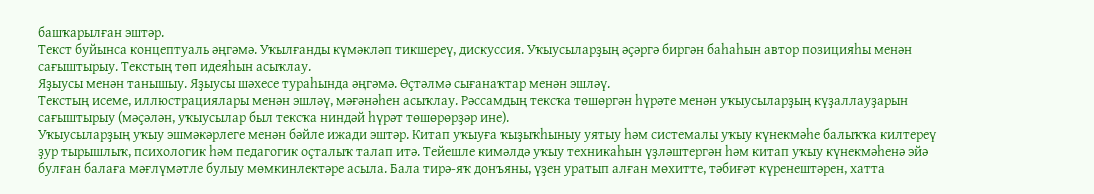башҡарылған эштәр.
Текст буйынса концептуаль әңгәмә. Уҡылғанды күмәкләп тикшереү, дискуссия. Уҡыусыларҙың әҫәргә биргән баһаһын автор позицияһы менән сағыштырыу. Текстың төп идеяһын асыҡлау.
Яҙыусы менән танышыу. Яҙыусы шәхесе тураһында әңгәмә. Өҫтәлмә сығанаҡтар менән эшләү.
Текстың исеме, иллюстрациялары менән эшләү, мәғәнәһен асыҡлау. Рәссамдың тексҡа төшөргән һүрәте менән уҡыусыларҙың күҙаллауҙарын сағыштырыу (мәҫәлән, уҡыусылар был тексҡа ниндәй һүрәт төшөрөрҙәр ине).
Уҡыусыларҙың уҡыу эшмәкәрлеге менән бәйле ижади эштәр. Китап уҡыуға ҡыҙыҡһыныу уятыу һәм системалы уҡыу күнекмәһе балыҡҡа килтереү ҙур тырышлыҡ, психологик һәм педагогик оҫталыҡ талап итә. Тейешле кимәлдә уҡыу техникаһын үҙләштергән һәм китап уҡыу күнекмәһенә эйә булған балаға мәғлүмәтле булыу мөмкинлектәре асыла. Бала тирә-яҡ донъяны, үҙен уратып алған мөхитте, тәбиғәт күренештәрен, хатта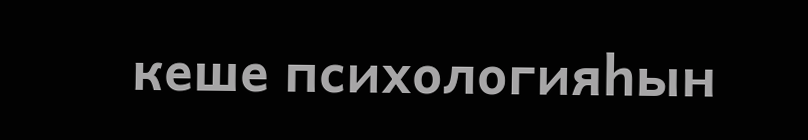кеше психологияһын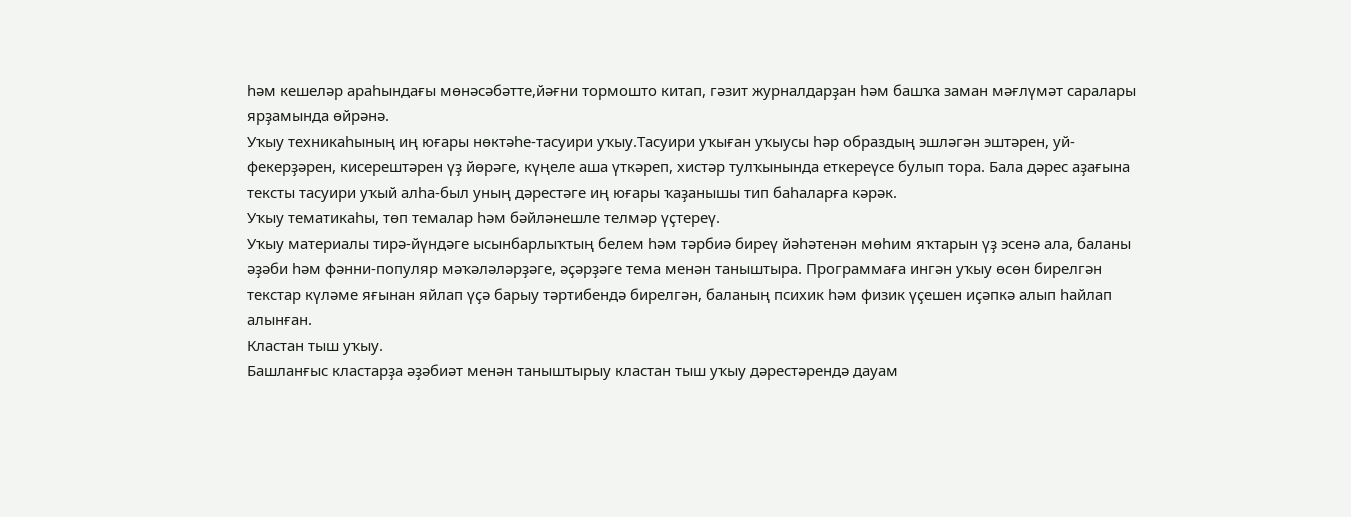һәм кешеләр араһындағы мөнәсәбәтте,йәғни тормошто китап, гәзит журналдарҙан һәм башҡа заман мәғлүмәт саралары ярҙамында өйрәнә.
Уҡыу техникаһының иң юғары нөктәһе-тасуири уҡыу.Тасуири уҡыған уҡыусы һәр образдың эшләгән эштәрен, уй-фекерҙәрен, кисерештәрен үҙ йөрәге, күңеле аша үткәреп, хистәр тулҡынында еткереүсе булып тора. Бала дәрес аҙағына тексты тасуири уҡый алһа-был уның дәрестәге иң юғары ҡаҙанышы тип баһаларға кәрәк.
Уҡыу тематикаһы, төп темалар һәм бәйләнешле телмәр үҫтереү.
Уҡыу материалы тирә-йүндәге ысынбарлыҡтың белем һәм тәрбиә биреү йәһәтенән мөһим яҡтарын үҙ эсенә ала, баланы әҙәби һәм фәнни-популяр мәҡәләләрҙәге, әҫәрҙәге тема менән таныштыра. Программаға ингән уҡыу өсөн бирелгән текстар күләме яғынан яйлап үҫә барыу тәртибендә бирелгән, баланың психик һәм физик үҫешен иҫәпкә алып һайлап алынған.
Кластан тыш уҡыу.
Башланғыс кластарҙа әҙәбиәт менән таныштырыу кластан тыш уҡыу дәрестәрендә дауам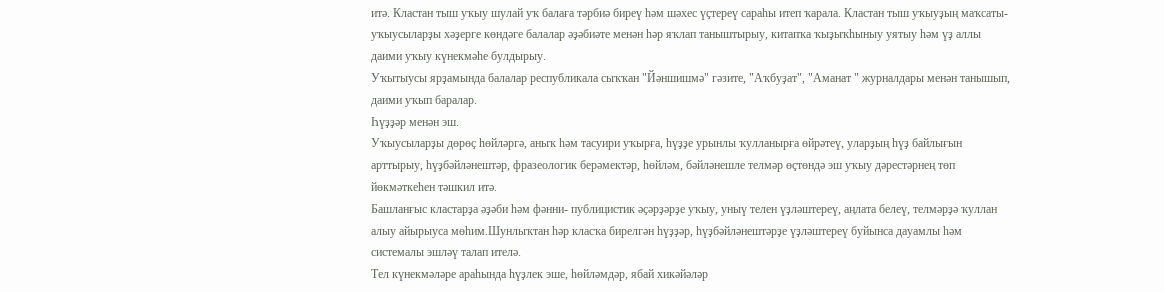итә. Кластан тыш уҡыу шулай уҡ балаға тәрбиә биреү һәм шәхес үҫтереү сараһы итеп ҡарала. Кластан тыш уҡыуҙың маҡсаты-уҡыусыларҙы хәҙерге көндәге балалар әҙәбиәте менән һәр яҡлап таныштырыу, китапҡа ҡыҙыҡһыныу уятыу һәм үҙ аллы даими уҡыу күнекмәһе булдырыу.
Уҡытыусы ярҙамында балалар республикала сыҡҡан "Йәншишмә" гәзите, "Аҡбуҙат", "Аманат " журналдары менән танышып, даими уҡып баралар.
Һүҙҙәр менән эш.
Уҡыусыларҙы дөрөҫ һөйләргә, аныҡ һәм тасуири уҡырға, һүҙҙе урынлы ҡулланырға өйрәтеү, уларҙың һүҙ байлығын арттырыу, һүҙбәйләнештәр, фразеологик берәмектәр, һөйләм, бәйләнешле телмәр өҫтөндә эш уҡыу дәрестәрнең төп йөкмәткеһен тәшкил итә.
Башланғыс кластарҙа әҙәби һәм фәнни- публицистик әҫәрҙәрҙе уҡыу, уныү телен үҙләштереү, аңлата белеү, телмәрҙә ҡуллан алыу айырыуса мөһим.Шунлыҡтан һәр класҡа бирелгән һүҙҙәр, һүҙбәйләнештәрҙе үҙләштереү буйынса дауамлы һәм системалы эшләү талап ителә.
Тел күнекмәләре араһында һүҙлек эше, һөйләмдәр, ябай хикәйәләр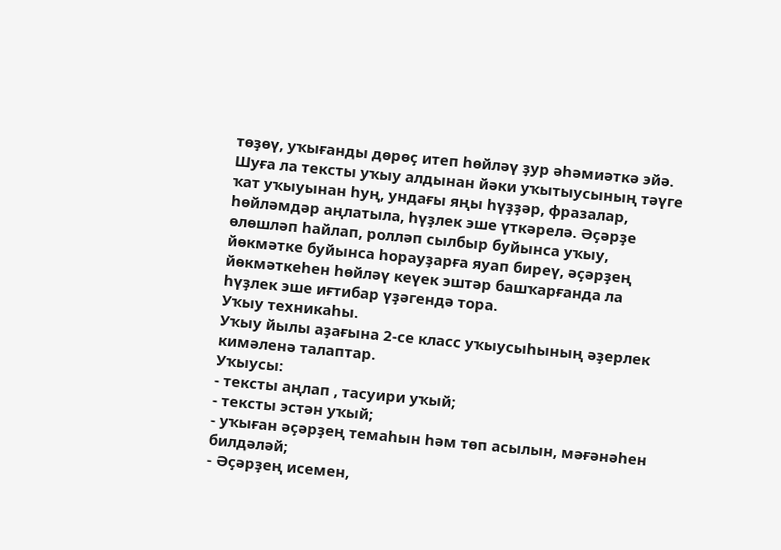төҙөү, уҡығанды дөрөҫ итеп һөйләү ҙур әһәмиәткә эйә. Шуға ла тексты уҡыу алдынан йәки уҡытыусының тәүге ҡат уҡыуынан һуң, ундағы яңы һүҙҙәр, фразалар, һөйләмдәр аңлатыла, һүҙлек эше үткәрелә. Әҫәрҙе өлөшләп һайлап, ролләп сылбыр буйынса уҡыу, йөкмәтке буйынса һорауҙарға яуап биреү, әҫәрҙең йөкмәткеһен һөйләү кеүек эштәр башҡарғанда ла һүҙлек эше иғтибар үҙәгендә тора.
Уҡыу техникаһы.
Уҡыу йылы аҙағына 2-се класс уҡыусыһының әҙерлек кимәленә талаптар.
Уҡыусы:
- тексты аңлап , тасуири уҡый;
- тексты эстән уҡый;
- уҡыған әҫәрҙең темаһын һәм төп асылын, мәғәнәһен билдәләй;
- Әҫәрҙең исемен,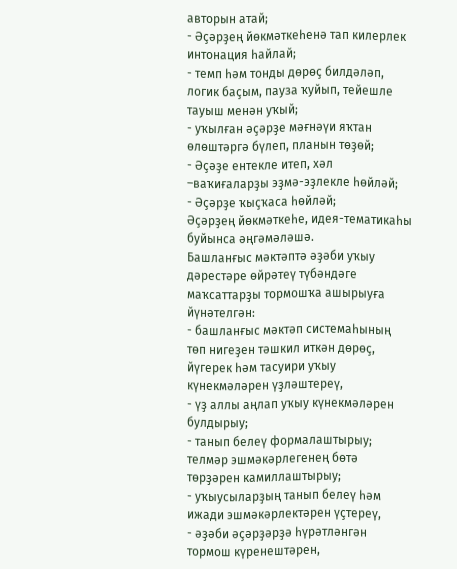авторын атай;
- Әҫәрҙең йөкмәткеһенә тап килерлек интонация һайлай;
- темп һәм тонды дөрөҫ билдәләп, логик баҫым, пауза ҡуйып, тейешле тауыш менән уҡый;
- уҡылған әҫәрҙе мәғнәүи яҡтан өлөштәргә бүлеп, планын төҙөй;
- Әҫәҙе ентекле итеп, хәл –ваҡиғаларҙы эҙмә-эҙлекле һөйләй;
- Әҫәрҙе ҡыҫҡаса һөйләй;
Әҫәрҙең йөкмәткеһе, идея-тематикаһы буйынса әңгәмәләшә.
Башланғыс мәктәптә әҙәби уҡыу дәрестәре өйрәтеү түбәндәге маҡсаттарҙы тормошҡа ашырыуға йүнәтелгән:
- башланғыс мәктәп системаһының төп нигеҙен тәшкил иткән дөрөҫ, йүгерек һәм тасуири уҡыу күнекмәләрен үҙләштереү,
- үҙ аллы аңлап уҡыу күнекмәләрен булдырыу;
- танып белеү формалаштырыу; телмәр эшмәкәрлегенең бөтә төрҙәрен камиллаштырыу;
- уҡыусыларҙың танып белеү һәм ижади эшмәкәрлектәрен үҫтереү,
- әҙәби әҫәрҙәрҙә һүрәтләнгән тормош күренештәрен,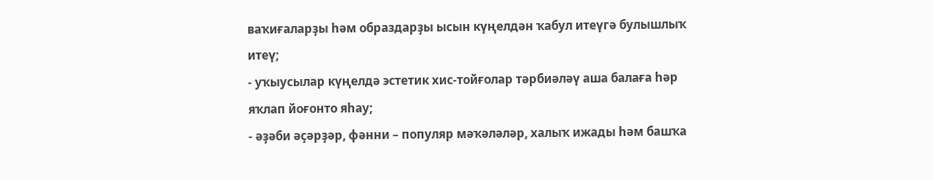ваҡиғаларҙы һәм образдарҙы ысын күңелдән ҡабул итеүгә булышлыҡ итеү;
- уҡыусылар күңелдә эстетик хис-тойғолар тәрбиәләү аша балаға һәр яҡлап йоғонто яһау;
- әҙәби әҫәрҙәр, фәнни – популяр мәҡәләләр, халыҡ ижады һәм башҡа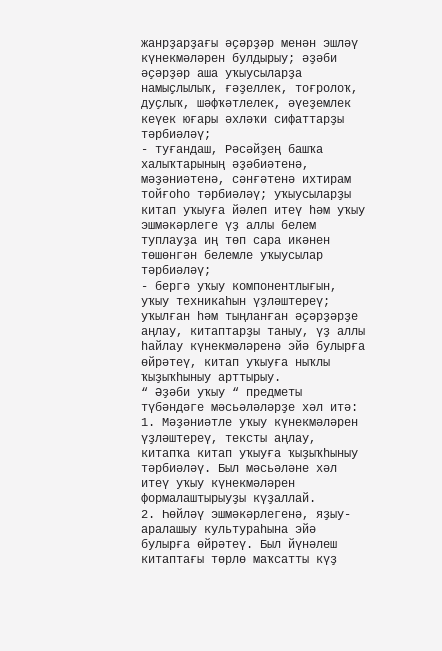жанрҙарҙағы әҫәрҙәр менән эшләү күнекмәләрен булдырыу; әҙәби әҫәрҙәр аша уҡыусыларҙа намыҫлылыҡ, ғәҙеллек, тоғролоҡ, дуҫлыҡ, шәфҡәтлелек, әүеҙемлек кеүек юғары әхләҡи сифаттарҙы тәрбиәләү;
- туғандаш, Рәсәйҙең башҡа халыҡтарының әҙәбиәтенә, мәҙәниәтенә, сәнғәтенә ихтирам тойғоһо тәрбиәләү; уҡыусыларҙы китап уҡыуға йәлеп итеү һәм уҡыу эшмәкәрлеге үҙ аллы белем туплауҙа иң төп сара икәнен төшөнгән белемле уҡыусылар тәрбиәләү;
- бергә уҡыу компонентлығын, уҡыу техникаһын үҙләштереү; уҡылған һәм тыңланған әҫәрҙәрҙе аңлау, китаптарҙы таныу, үҙ аллы һайлау күнекмәләренә эйә булырға өйрәтеү, китап уҡыуға ныҡлы ҡыҙыҡһыныу арттырыу.
“ Әҙәби уҡыу “ предметы түбәндәге мәсьәләләрҙе хәл итә:
1. Мәҙәниәтле уҡыу күнекмәләрен үҙләштереү, тексты аңлау, китапҡа китап уҡыуға ҡыҙыҡһыныу тәрбиәләү. Был мәсьәләне хәл итеү уҡыу күнекмәләрен формалаштырыуҙы күҙаллай.
2. Һөйләү эшмәкәрлегенә, яҙыу-аралашыу культураһына эйә булырға өйрәтеү. Был йүнәлеш китаптағы төрлө маҡсатты күҙ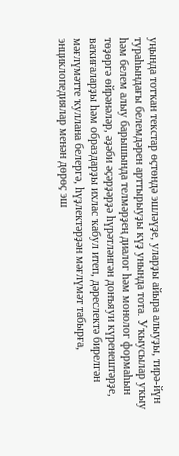уңында тотҡан текстар өҫтөндә эшләүҙе, уларҙы айыра алыуҙы, тирә-йүн тураһындағы белемдәрен арттырыуҙы күҙ унында тота. Уҡыусылар уҡыу һәм белем алыу барышында телмәрҙең диалог һәм монолог формаһын төҙөргә өйрәнәләр, әҙәби әҫәрҙәрҙә һүрәтләнгән донъяуи күренештәрҙе, ваҡиғаларҙы һәм образдарҙы ихлас ҡабул итеп, дәреслектә бирелгән мәғлүмәтте ҡуллана белергә, һүҙлектәрҙән мәғлүмәт табырға, энциклопедиялар менән дөрөҫ эш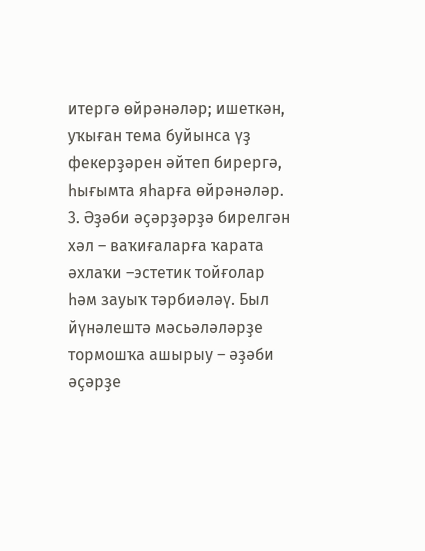итергә өйрәнәләр; ишеткән, уҡыған тема буйынса үҙ фекерҙәрен әйтеп бирергә, һығымта яһарға өйрәнәләр.
3. Әҙәби әҫәрҙәрҙә бирелгән хәл – ваҡиғаларға ҡарата әхлаҡи –эстетик тойғолар һәм зауыҡ тәрбиәләү. Был йүнәлештә мәсьәләләрҙе тормошҡа ашырыу – әҙәби әҫәрҙе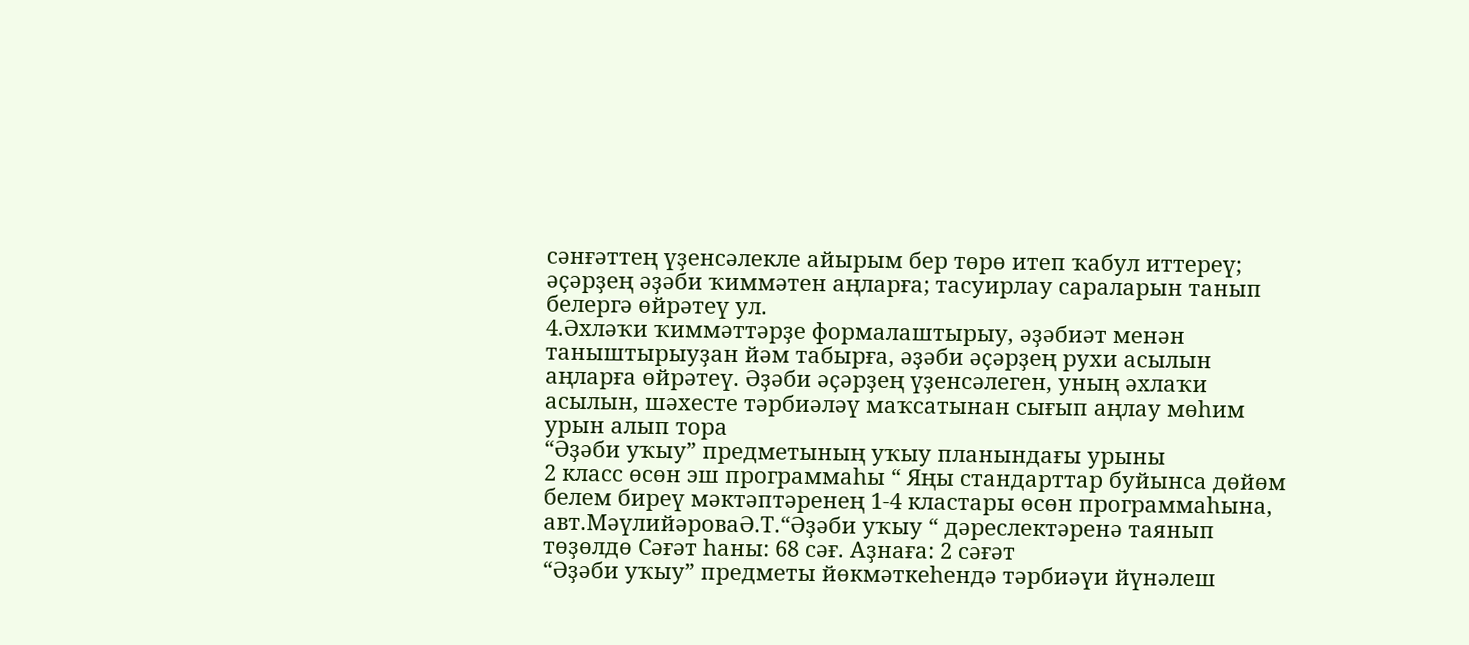сәнғәттең үҙенсәлекле айырым бер төрө итеп ҡабул иттереү; әҫәрҙең әҙәби ҡиммәтен аңларға; тасуирлау сараларын танып белергә өйрәтеү ул.
4.Әхләҡи ҡиммәттәрҙе формалаштырыу, әҙәбиәт менән таныштырыуҙан йәм табырға, әҙәби әҫәрҙең рухи асылын аңларға өйрәтеү. Әҙәби әҫәрҙең үҙенсәлеген, уның әхлаҡи асылын, шәхесте тәрбиәләү маҡсатынан сығып аңлау мөһим урын алып тора
“Әҙәби уҡыу” предметының уҡыу планындағы урыны
2 класс өсөн эш программаһы “ Яңы стандарттар буйынса дөйөм белем биреү мәктәптәренең 1-4 кластары өсөн программаһына, авт.МәүлийәроваӘ.Т.“Әҙәби уҡыу “ дәреслектәренә таянып төҙөлдө Сәғәт һаны: 68 сәғ. Аҙнаға: 2 сәғәт
“Әҙәби уҡыу” предметы йөкмәткеһендә тәрбиәүи йүнәлеш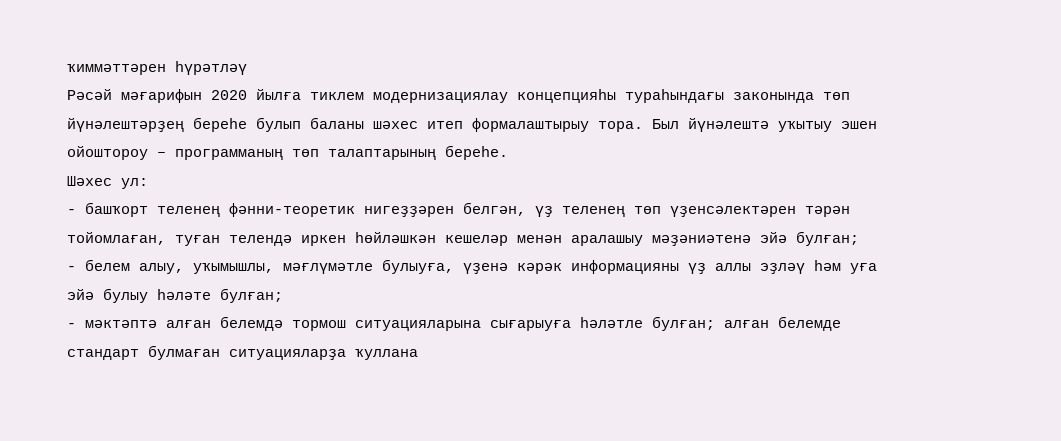ҡиммәттәрен һүрәтләү
Рәсәй мәғарифын 2020 йылға тиклем модернизациялау концепцияһы тураһындағы законында төп йүнәлештәрҙең береһе булып баланы шәхес итеп формалаштырыу тора. Был йүнәлештә уҡытыу эшен ойоштороу – программаның төп талаптарының береһе.
Шәхес ул:
- башҡорт теленең фәнни-теоретик нигеҙҙәрен белгән, үҙ теленең төп үҙенсәлектәрен тәрән тойомлаған, туған телендә иркен һөйләшкән кешеләр менән аралашыу мәҙәниәтенә эйә булған;
- белем алыу, уҡымышлы, мәғлүмәтле булыуға, үҙенә кәрәк информацияны үҙ аллы эҙләү һәм уға эйә булыу һәләте булған;
- мәктәптә алған белемдә тормош ситуацияларына сығарыуға һәләтле булған; алған белемде стандарт булмаған ситуацияларҙа ҡуллана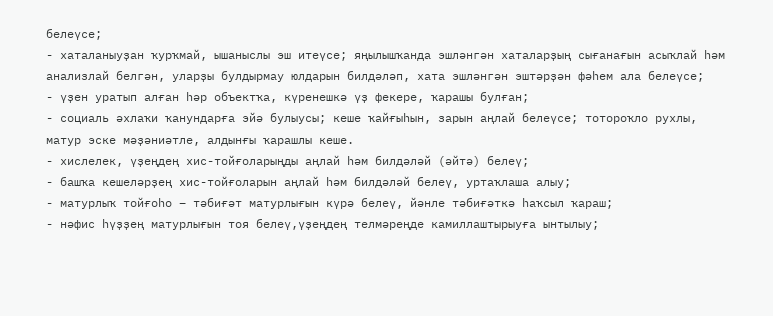белеүсе;
- хаталаныуҙан ҡурҡмай, ышаныслы эш итеүсе; яңылышҡанда эшләнгән хаталарҙың сығанағын асыҡлай һәм анализлай белгән, уларҙы булдырмау юлдарын билдәләп, хата эшләнгән эштәрҙән фәһем ала белеүсе;
- үҙен уратып алған һәр объектҡа, күренешкә үҙ фекере, ҡарашы булған;
- социаль әхлаҡи ҡанундарға эйә булыусы; кеше ҡайғыһын, зарын аңлай белеүсе; тотороҡло рухлы, матур эске мәҙәниәтле, алдынғы ҡарашлы кеше.
- хислелек, үҙеңдең хис-тойғоларыңды аңлай һәм билдәләй (әйтә) белеү;
- башҡа кешеләрҙең хис-тойғоларын аңлай һәм билдәләй белеү, уртаҡлаша алыу;
- матурлыҡ тойғоһо – тәбиғәт матурлығын күрә белеү, йәнле тәбиғәткә һаҡсыл ҡараш;
- нәфис һүҙҙең матурлығын тоя белеү,үҙеңдең телмәреңде камиллаштырыуға ынтылыу;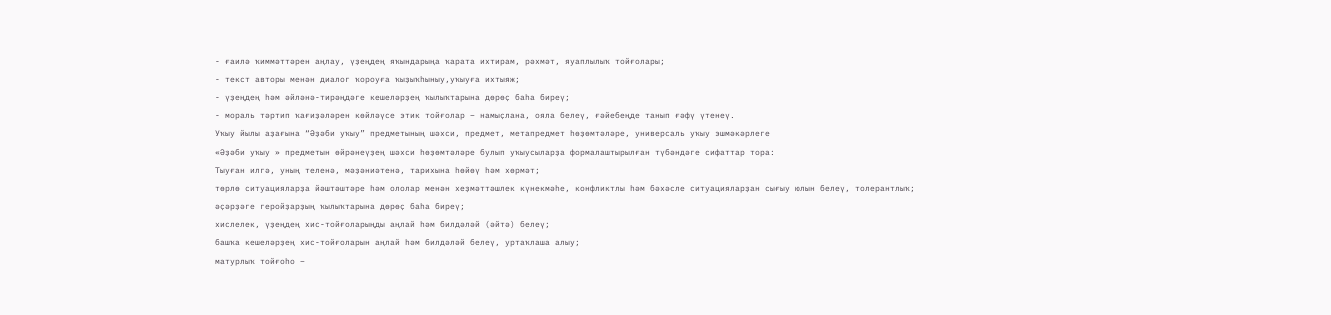- ғаилә ҡиммәттәрен аңлау, үҙеңдең яҡындарыңа ҡарата ихтирам, рәхмәт, яуаплылыҡ тойғолары;
- текст авторы менән диалог ҡороуға ҡыҙыҡһыныу,уҡыуға ихтыяж;
- үҙеңдең һәм әйләнә-тирәңдәге кешеләрҙең ҡылыҡтарына дөрөҫ баһа биреү;
- мораль тәртип ҡағиҙәләрен көйләүсе этик тойғолар – намыҫлана, ояла белеү, ғәйебеңде танып ғәфү үтенеү.
Уҡыу йылы аҙағына “Әҙәби уҡыу” предметының шәхси, предмет, метапредмет һөҙөмтәләре, универсаль уҡыу эшмәкәрлеге
«Әҙәби уҡыу » предметын өйрәнеүҙең шәхси һөҙөмтәләре булып уҡыусыларҙа формалаштырылған түбәндәге сифаттар тора:
Тыуған илгә, уның теленә, мәҙәниәтенә, тарихына һөйөү һәм хөрмәт;
төрлө ситуацияларҙа йәштәштәре һәм ололар менән хеҙмәттәшлек күнекмәһе, конфликтлы һәм бәхәсле ситуацияларҙан сығыу юлын белеү, толерантлыҡ;
әҫәрҙәге геройҙарҙың ҡылыҡтарына дөрөҫ баһа биреү;
хислелек, үҙеңдең хис-тойғоларыңды аңлай һәм билдәләй (әйтә) белеү;
башҡа кешеләрҙең хис-тойғоларын аңлай һәм билдәләй белеү, уртаҡлаша алыу;
матурлыҡ тойғоһо –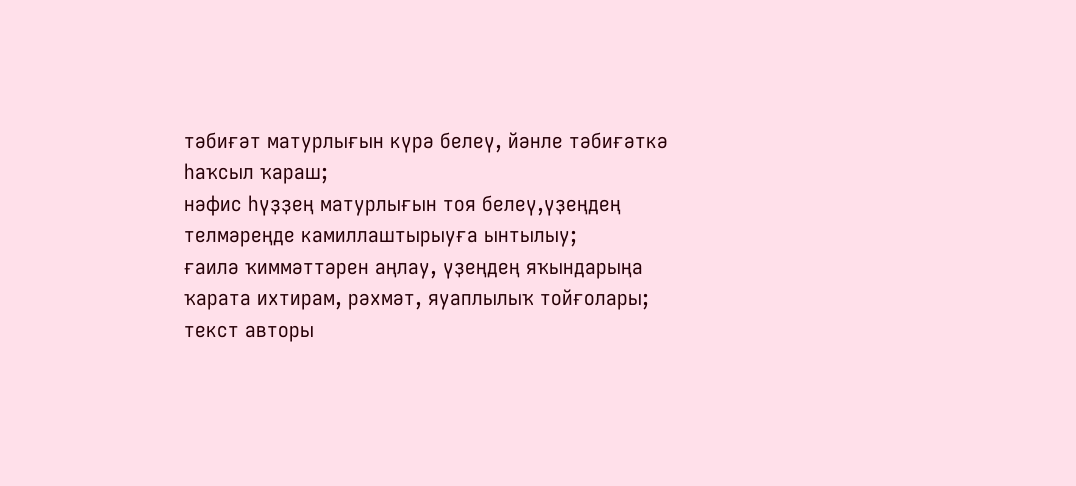тәбиғәт матурлығын күрә белеү, йәнле тәбиғәткә һаҡсыл ҡараш;
нәфис һүҙҙең матурлығын тоя белеү,үҙеңдең телмәреңде камиллаштырыуға ынтылыу;
ғаилә ҡиммәттәрен аңлау, үҙеңдең яҡындарыңа ҡарата ихтирам, рәхмәт, яуаплылыҡ тойғолары;
текст авторы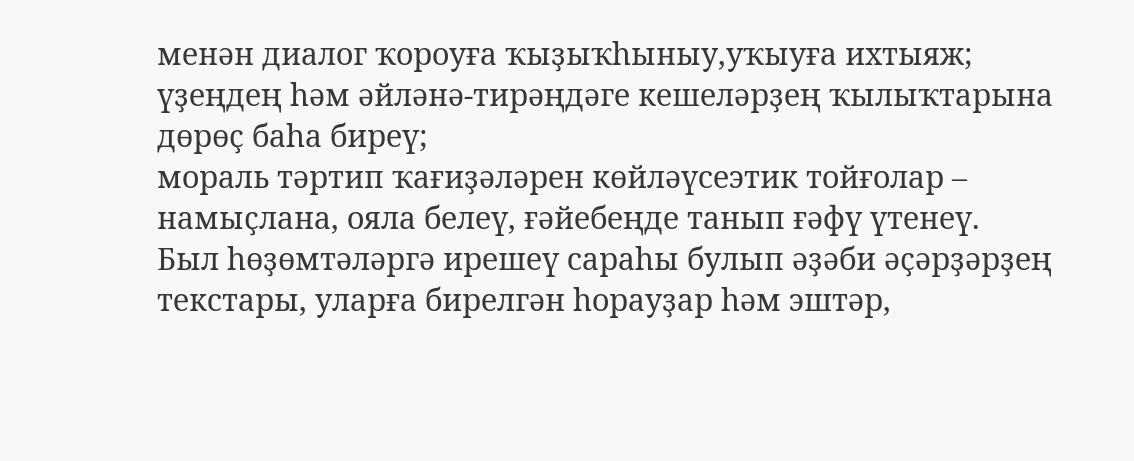менән диалог ҡороуға ҡыҙыҡһыныу,уҡыуға ихтыяж;
үҙеңдең һәм әйләнә-тирәңдәге кешеләрҙең ҡылыҡтарына дөрөҫ баһа биреү;
мораль тәртип ҡағиҙәләрен көйләүсеэтик тойғолар – намыҫлана, ояла белеү, ғәйебеңде танып ғәфү үтенеү.
Был һөҙөмтәләргә ирешеү сараһы булып әҙәби әҫәрҙәрҙең текстары, уларға бирелгән һорауҙар һәм эштәр,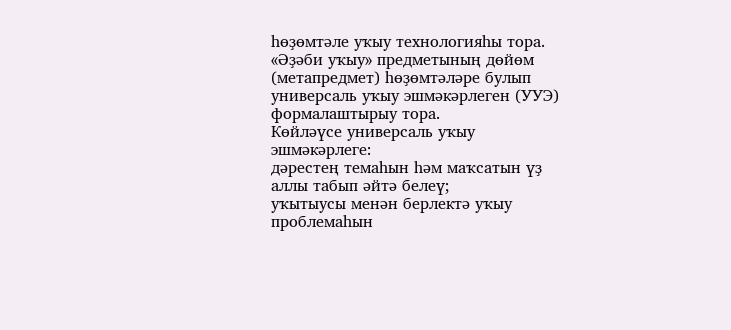һөҙөмтәле уҡыу технологияһы тора.
«Әҙәби уҡыу» предметының дөйөм (метапредмет) һөҙөмтәләре булып универсаль уҡыу эшмәкәрлеген (УУЭ) формалаштырыу тора.
Көйләүсе универсаль уҡыу эшмәкәрлеге:
дәрестең темаһын һәм маҡсатын үҙ аллы табып әйтә белеү;
уҡытыусы менән берлектә уҡыу проблемаһын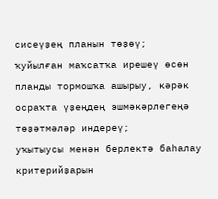сисеүҙең планын төҙөү;
ҡуйылған маҡсатҡа ирешеү өсөн планды тормошҡа ашырыу, кәрәк осраҡта үҙеңдең эшмәкәрлегеңә төҙәтмәләр индереү;
уҡытыусы менән берлектә баһалау критерийҙарын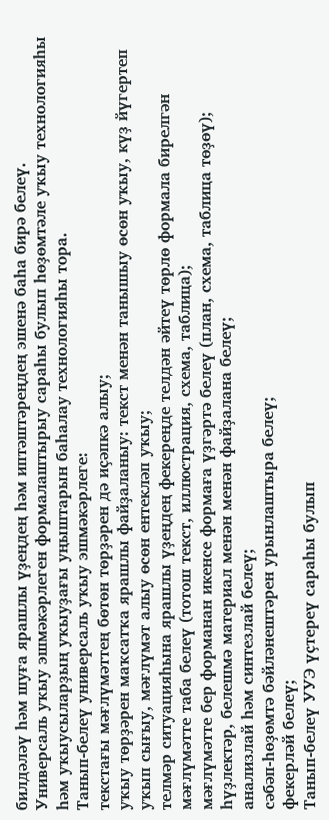билдәләү һәм шуға ярашлы үҙеңдең һәм иптәштәреңдең эшенә баһа бирә белеү.
Универсаль уҡыу эшмәкәрлеген формалаштырыу сараһы булып һөҙөмтәле уҡыу технологияһы һәм уҡыусыларҙың уҡыуҙағы уңыштарын баһалау технологияһы тора.
Танып-белеү универсаль уҡыу эшмәкәрлеге:
текстағы мәғлүмәттең бөтөн төрҙәрен дә иҫәпкә алыу;
уҡыу төрҙәрен маҡсатҡа ярашлы файҙаланыу: текст менән танышыу өсөн уҡыу, күҙ йүгертеп уҡып сығыу, мәғлүмәт алыу өсөн ентекләп уҡыу;
телмәр ситуацияһына ярашлы үҙеңдең фекереңде телдән әйтеү төрлө формала бирелгән мәғлүмәтте таба белеү (тотош текст, иллюстрация, схема, таблица);
мәғлүмәтте бер форманан икенсе формаға үҙгәртә белеү (план, схема, таблица төҙөү);
һүҙлектәр, белешмә материал менән менән файҙалана белеү;
анализлай һәм синтезлай белеү;
сәбәп-һөҙөмтә бәйләнештәрен урынлаштыра белеү;
фекерләй белеү;
Танып-белеү УУЭ үҫтереү сараһы булып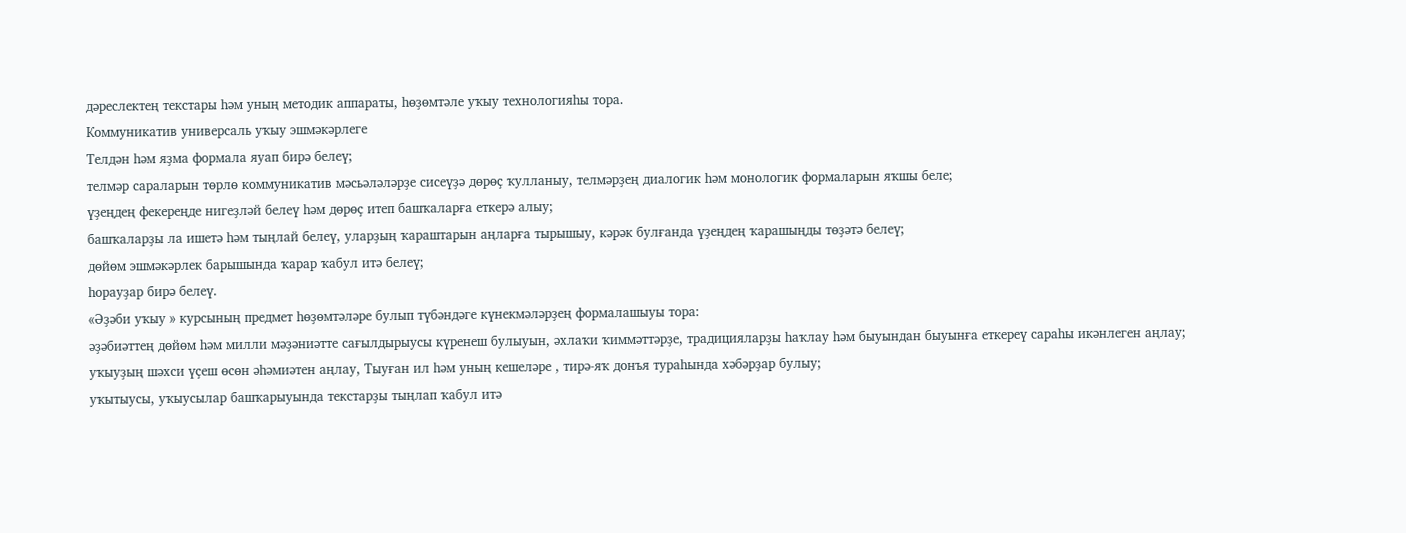дәреслектең текстары һәм уның методик аппараты, һөҙөмтәле уҡыу технологияһы тора.
Коммуникатив универсаль уҡыу эшмәкәрлеге
Телдән һәм яҙма формала яуап бирә белеү;
телмәр сараларын төрлө коммуникатив мәсьәләләрҙе сисеүҙә дөрөҫ ҡулланыу, телмәрҙең диалогик һәм монологик формаларын яҡшы беле;
үҙеңдең фекереңде нигеҙләй белеү һәм дөрөҫ итеп башҡаларға еткерә алыу;
башҡаларҙы ла ишетә һәм тыңлай белеү, уларҙың ҡараштарын аңларға тырышыу, кәрәк булғанда үҙеңдең ҡарашыңды төҙәтә белеү;
дөйөм эшмәкәрлек барышында ҡарар ҡабул итә белеү;
һорауҙар бирә белеү.
«Әҙәби уҡыу » курсының предмет һөҙөмтәләре булып түбәндәге күнекмәләрҙең формалашыуы тора:
әҙәбиәттең дөйөм һәм милли мәҙәниәтте сағылдырыусы күренеш булыуын, әхлаҡи ҡиммәттәрҙе, традицияларҙы һаҡлау һәм быуындан быуынға еткереү сараһы икәнлеген аңлау;
уҡыуҙың шәхси үҫеш өсөн әһәмиәтен аңлау, Тыуған ил һәм уның кешеләре , тирә-яҡ донъя тураһында хәбәрҙар булыу;
уҡытыусы, уҡыусылар башҡарыуында текстарҙы тыңлап ҡабул итә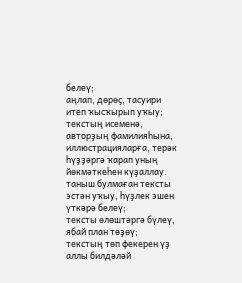белеү;
аңлап, дөрөҫ, тасуири итеп ҡысҡырып уҡыу;
текстың исеменә, авторҙың фамилияһына, иллюстрацияларға, терәк һүҙҙәргә ҡарап уның йөкмәткеһен күҙаллау.
таныш булмаған тексты эстән уҡыу, һүҙлек эшен үткәрә белеү;
тексты өлөштәргә бүлеү, ябай план төҙөү;
текстың төп фекерен үҙ аллы билдәләй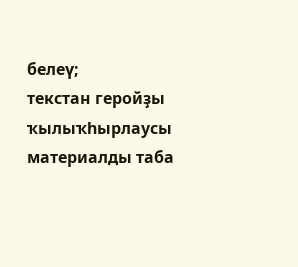белеү;
текстан геройҙы ҡылыҡһырлаусы материалды таба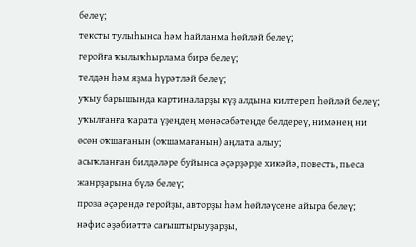белеү;
тексты тулыһынса һәм һайланма һөйләй белеү;
геройға ҡылыҡһырлама бирә белеү;
телдән һәм яҙма һүрәтләй белеү;
уҡыу барышында картиналарҙы күҙ алдына килтереп һөйләй белеү;
уҡылғанға ҡарата үҙеңдең мөнәсәбәтеңде белдереү, нимәнең ни өсөн оҡшағанын (оҡшамағанын) аңлата алыу;
асыҡланған билдәләре буйынса әҫәрҙәрҙе хикәйә, повесть, пьеса жанрҙарына бүлә белеү;
проза әҫәрендә геройҙы, авторҙы һәм һөйләүсене айыра белеү;
нәфис әҙәбиәттә сағыштырыуҙарҙы,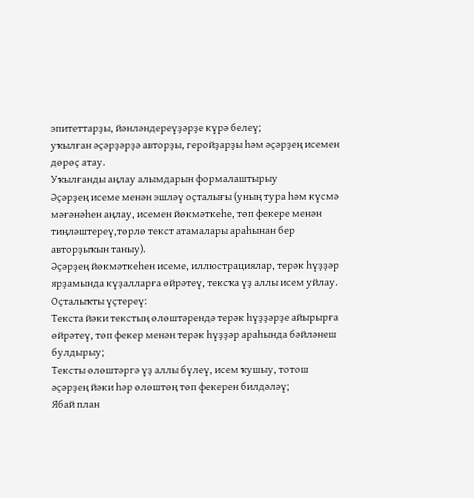эпитеттарҙы, йәнләндереүҙәрҙе күрә белеү;
уҡылған әҫәрҙәрҙә авторҙы, геройҙарҙы һәм әҫәрҙең исемен дөрөҫ атау.
Уҡылғанды аңлау алымдарын формалаштырыу
Әҫәрҙең исеме менән эшләү оҫталығы (уның тура һәм күсмә мәғәнәһен аңлау, исемен йөкмәткеһе, төп фекере менән тиңләштереү,төрлө текст атамалары араһынан бер авторҙыҡын таныу).
Әҫәрҙең йөкмәткеһен исеме, иллюстрациялар, терәк һүҙҙәр ярҙамында күҙалларға өйрәтеү, тексҡа үҙ аллы исем уйлау.
Оҫталыҡты үҫтереү:
Текста йәки текстың өлөштәрендә терәк һүҙҙәрҙе айырырға өйрәтеү, төп фекер менән терәк һүҙҙәр араһында бәйләнеш булдырыу;
Тексты өлөштәргә үҙ аллы бүлеү, исем ҡушыу, тотош әҫәрҙең йәки һәр өлөштөң төп фекерен билдәләү;
Ябай план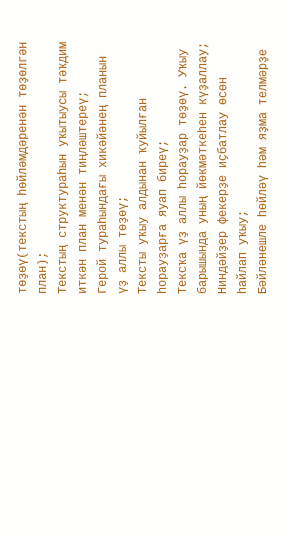төҙөү(текстың һөйләмдәренән төҙөлгән план);
Текстың структураһын уҡытыусы тәҡдим иткән план менән тиңләштереү;
Герой тураһындағы хикәйәнең планын үҙ аллы төҙөү;
Тексты уҡыу алдынан ҡуйылған һорауҙарға яуап биреү;
Тексҡа үҙ аллы һорауҙар төҙөү. Уҡыу барышында уның йөкмәткеһен күҙаллау;
Ниндәйҙер фекерҙе иҫбатлау өсөн һайлап уҡыу;
Бәйләнешле һөйләү һәм яҙма телмәрҙе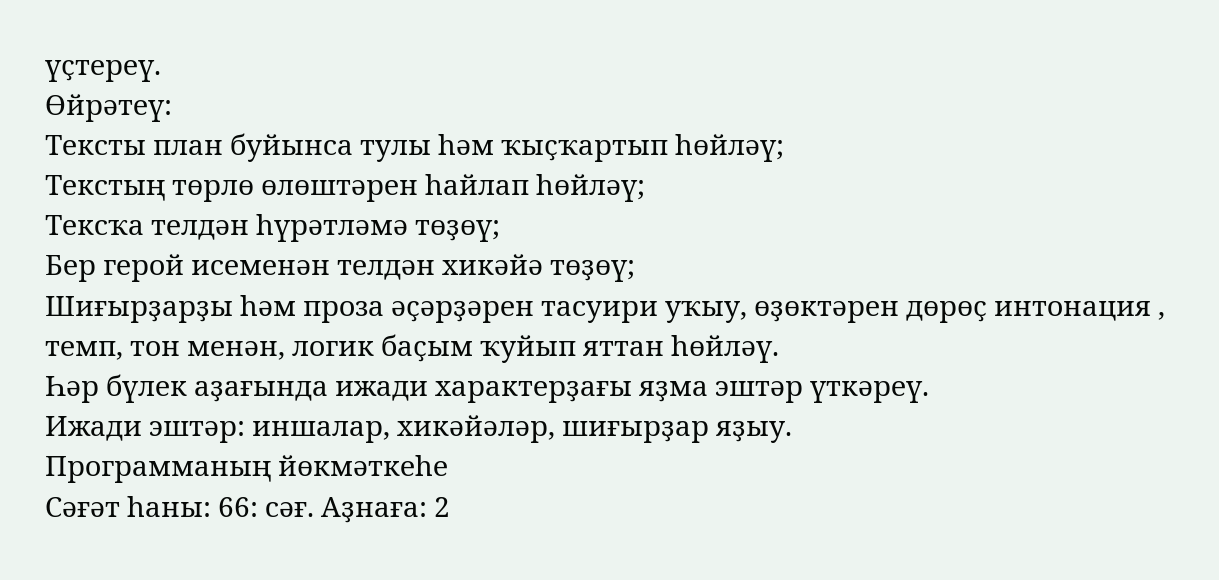үҫтереү.
Өйрәтеү:
Тексты план буйынса тулы һәм ҡыҫҡартып һөйләү;
Текстың төрлө өлөштәрен һайлап һөйләү;
Тексҡа телдән һүрәтләмә төҙөү;
Бер герой исеменән телдән хикәйә төҙөү;
Шиғырҙарҙы һәм проза әҫәрҙәрен тасуири уҡыу, өҙөктәрен дөрөҫ интонация , темп, тон менән, логик баҫым ҡуйып яттан һөйләү.
Һәр бүлек аҙағында ижади характерҙағы яҙма эштәр үткәреү.
Ижади эштәр: иншалар, хикәйәләр, шиғырҙар яҙыу.
Программаның йөкмәткеһе
Сәғәт һаны: 66: сәғ. Аҙнаға: 2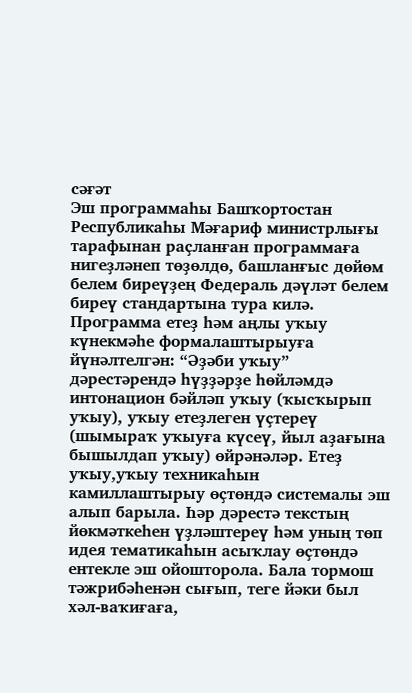сәғәт
Эш программаһы Башҡортостан Республикаһы Мәғариф министрлығы тарафынан раҫланған программаға нигеҙләнеп төҙөлдө, башланғыс дөйөм белем биреүҙең Федераль дәүләт белем биреү стандартына тура килә.
Программа етеҙ һәм аңлы уҡыу күнекмәһе формалаштырыуға йүнәлтелгән: “Әҙәби уҡыу” дәрестәрендә һүҙҙәрҙе һөйләмдә интонацион бәйләп уҡыу (ҡысҡырып уҡыу), уҡыу етеҙлеген үҫтереү (шымыраҡ уҡыуға күсеү, йыл аҙағына бышылдап уҡыу) өйрәнәләр. Етеҙ уҡыу,уҡыу техникаһын камиллаштырыу өҫтөндә системалы эш алып барыла. Һәр дәрестә текстың йөкмәткеһен үҙләштереү һәм уның төп идея тематикаһын асыҡлау өҫтөндә ентекле эш ойошторола. Бала тормош тәжрибәһенән сығып, теге йәки был хәл-ваҡиғаға,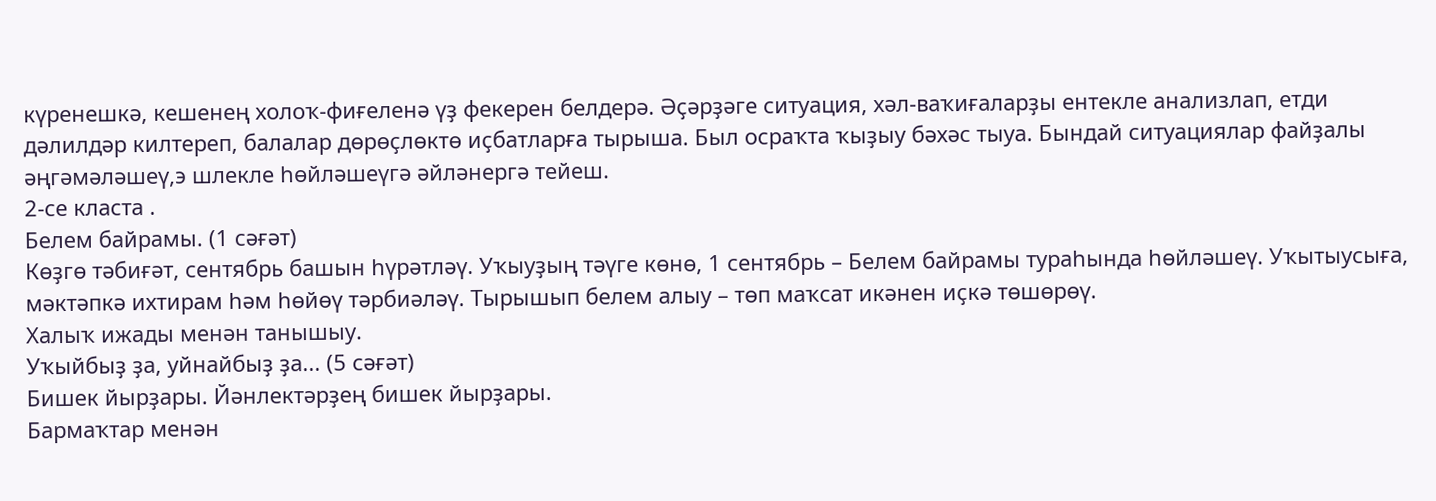күренешкә, кешенең холоҡ-фиғеленә үҙ фекерен белдерә. Әҫәрҙәге ситуация, хәл-ваҡиғаларҙы ентекле анализлап, етди дәлилдәр килтереп, балалар дөрөҫлөктө иҫбатларға тырыша. Был осраҡта ҡыҙыу бәхәс тыуа. Бындай ситуациялар файҙалы әңгәмәләшеү,э шлекле һөйләшеүгә әйләнергә тейеш.
2-се класта .
Белем байрамы. (1 сәғәт)
Көҙгө тәбиғәт, сентябрь башын һүрәтләү. Уҡыуҙың тәүге көнө, 1 сентябрь – Белем байрамы тураһында һөйләшеү. Уҡытыусыға, мәктәпкә ихтирам һәм һөйөү тәрбиәләү. Тырышып белем алыу – төп маҡсат икәнен иҫкә төшөрөү.
Халыҡ ижады менән танышыу.
Уҡыйбыҙ ҙа, уйнайбыҙ ҙа... (5 сәғәт)
Бишек йырҙары. Йәнлектәрҙең бишек йырҙары.
Бармаҡтар менән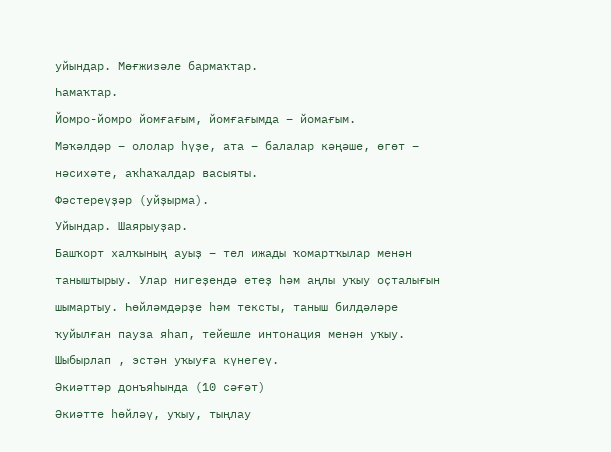уйындар. Мөғжизәле бармаҡтар.
Һамаҡтар.
Йомро-йомро йомғағым, йомғағымда – йомағым.
Мәҡәлдәр – ололар һүҙе, ата – балалар кәңәше, өгөт – нәсихәте, аҡһаҡалдар васыяты.
Фәстереүҙәр (уйҙырма).
Уйындар. Шаярыуҙар.
Башҡорт халҡының ауыҙ – тел ижады ҡомартҡылар менән таныштырыу. Улар нигеҙендә етеҙ һәм аңлы уҡыу оҫталығын шымартыу. Һөйләмдәрҙе һәм тексты, таныш билдәләре ҡуйылған пауза яһап, тейешле интонация менән уҡыу. Шыбырлап , эстән уҡыуға күнегеү.
Әкиәттәр донъяһында (10 сәғәт)
Әкиәтте һөйләү, уҡыу, тыңлау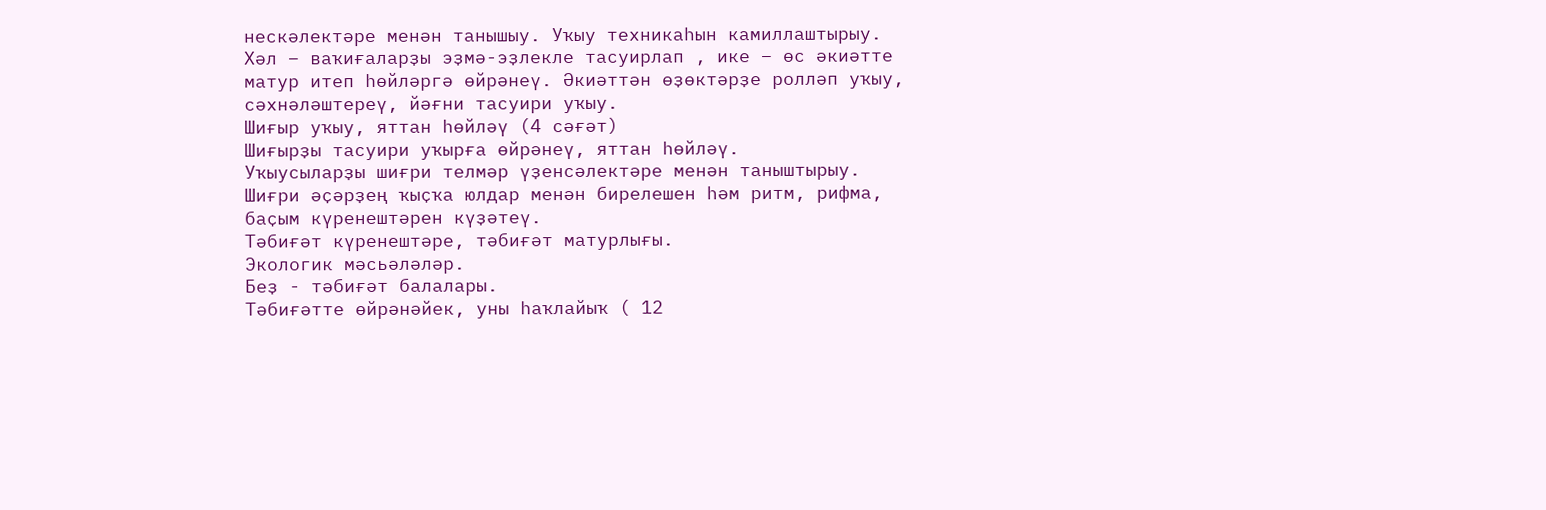нескәлектәре менән танышыу. Уҡыу техникаһын камиллаштырыу. Хәл – ваҡиғаларҙы эҙмә-эҙлекле тасуирлап , ике – өс әкиәтте матур итеп һөйләргә өйрәнеү. Әкиәттән өҙөктәрҙе ролләп уҡыу, сәхнәләштереү, йәғни тасуири уҡыу.
Шиғыр уҡыу, яттан һөйләү (4 сәғәт)
Шиғырҙы тасуири уҡырға өйрәнеү, яттан һөйләү.
Уҡыусыларҙы шиғри телмәр үҙенсәлектәре менән таныштырыу. Шиғри әҫәрҙең ҡыҫҡа юлдар менән бирелешен һәм ритм, рифма, баҫым күренештәрен күҙәтеү.
Тәбиғәт күренештәре, тәбиғәт матурлығы.
Экологик мәсьәләләр.
Беҙ - тәбиғәт балалары.
Тәбиғәтте өйрәнәйек, уны һаҡлайыҡ ( 12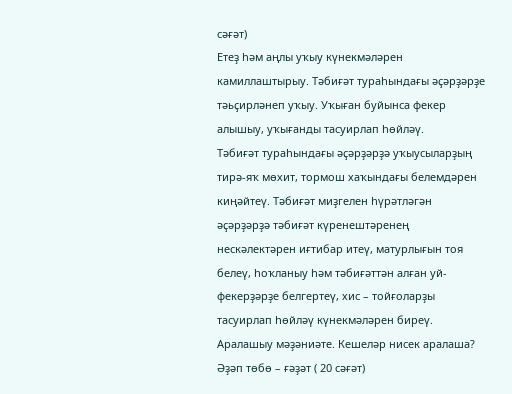сәғәт)
Етеҙ һәм аңлы уҡыу күнекмәләрен камиллаштырыу. Тәбиғәт тураһындағы әҫәрҙәрҙе тәьҫирләнеп уҡыу. Уҡыған буйынса фекер алышыу, уҡығанды тасуирлап һөйләү.
Тәбиғәт тураһындағы әҫәрҙәрҙә уҡыусыларҙың тирә-яҡ мөхит, тормош хаҡындағы белемдәрен киңәйтеү. Тәбиғәт миҙгелен һүрәтләгән әҫәрҙәрҙә тәбиғәт күренештәренең нескәлектәрен иғтибар итеү, матурлығын тоя белеү, һоҡланыу һәм тәбиғәттән алған уй-фекерҙәрҙе белгертеү, хис – тойғоларҙы тасуирлап һөйләү күнекмәләрен биреү.
Аралашыу мәҙәниәте. Кешеләр нисек аралаша?
Әҙәп төбө – ғәҙәт ( 20 сәғәт)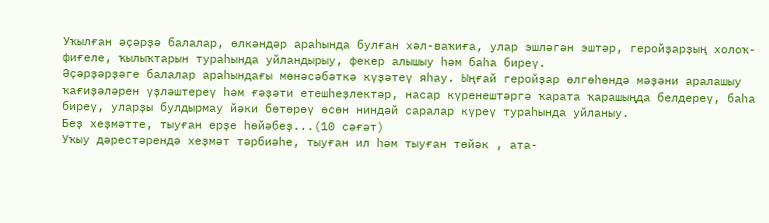Уҡылған әҫәрҙә балалар, өлкәндәр араһында булған хәл-ваҡиға, улар эшләгән эштәр, геройҙарҙың холоҡ-фиғеле, ҡылыҡтарын тураһында уйландырыу, фекер алышыу һәм баһа биреү.
Әҫәрҙәрҙәге балалар араһындағы мөнәсәбәткә күҙәтеү яһау. Ыңғай геройҙар өлгөһөндә мәҙәни аралашыу ҡағиҙәләрен үҙләштереү һәм ғәҙәти етешһеҙлектәр, насар күренештәргә ҡарата ҡарашыңда белдереү, баһа биреү, уларҙы булдырмау йәки бөтөрөү өсөн ниндәй саралар күреү тураһында уйланыу.
Беҙ хеҙмәтте, тыуған ерҙе һөйәбеҙ...(10 сәғәт)
Уҡыу дәрестәрендә хеҙмәт тәрбиәһе, тыуған ил һәм тыуған төйәк , ата-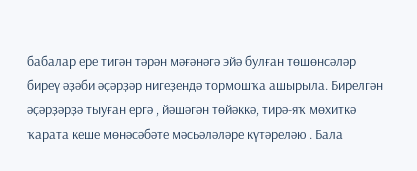бабалар ере тигән тәрән мәғәнәгә эйә булған төшөнсәләр биреү әҙәби әҫәрҙәр нигеҙендә тормошҡа ашырыла. Бирелгән әҫәрҙәрҙә тыуған ергә , йәшәгән төйәккә, тирә-яҡ мөхиткә ҡарата кеше мөнәсәбәте мәсьәләләре күтәреләю . Бала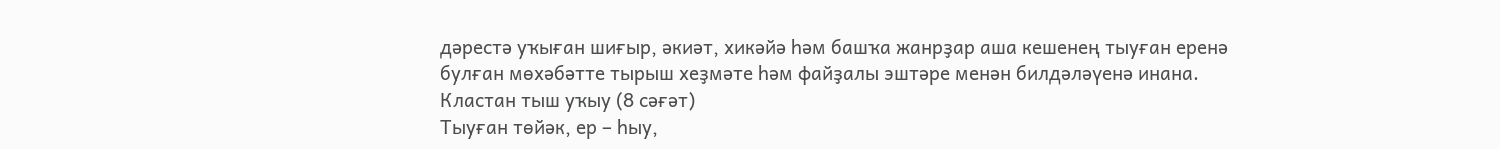дәрестә уҡыған шиғыр, әкиәт, хикәйә һәм башҡа жанрҙар аша кешенең тыуған еренә булған мөхәбәтте тырыш хеҙмәте һәм файҙалы эштәре менән билдәләүенә инана.
Кластан тыш уҡыу (8 сәғәт)
Тыуған төйәк, ер – һыу,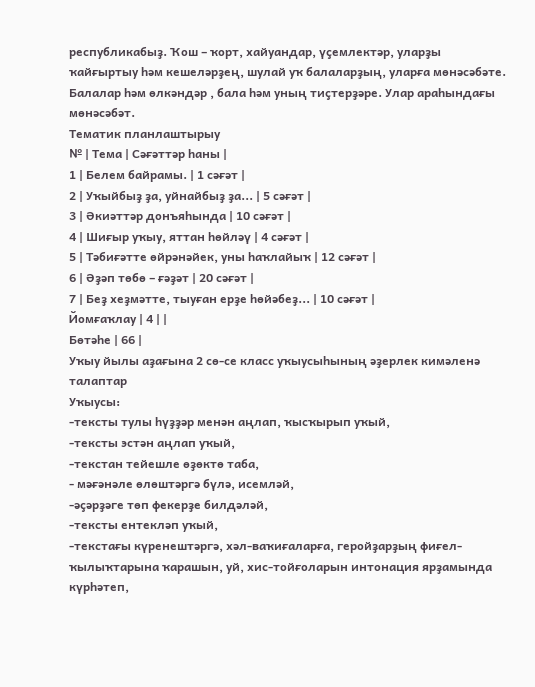республикабыҙ. Ҡош – ҡорт, хайуандар, үҫемлектәр, уларҙы ҡайғыртыу һәм кешеләрҙең, шулай уҡ балаларҙың, уларға мөнәсәбәте. Балалар һәм өлкәндәр , бала һәм уның тиҫтерҙәре. Улар араһындағы мөнәсәбәт.
Тематик планлаштырыу
№ | Тема | Сәғәттәр һаны |
1 | Белем байрамы. | 1 сәғәт |
2 | Уҡыйбыҙ ҙа, уйнайбыҙ ҙа... | 5 сәғәт |
3 | Әкиәттәр донъяһында | 10 сәғәт |
4 | Шиғыр уҡыу, яттан һөйләү | 4 сәғәт |
5 | Тәбиғәтте өйрәнәйек, уны һаҡлайыҡ | 12 сәғәт |
6 | Әҙәп төбө – ғәҙәт | 20 сәғәт |
7 | Беҙ хеҙмәтте, тыуған ерҙе һөйәбеҙ... | 10 сәғәт |
Йомғаҡлау | 4 | |
Бөтәһе | 66 |
Уҡыу йылы аҙағына 2 сө-се класс уҡыусыһының әҙерлек кимәленә талаптар
Уҡыусы:
-тексты тулы һүҙҙәр менән аңлап, ҡысҡырып уҡый,
-тексты эстән аңлап уҡый,
-текстан тейешле өҙөктө таба,
- мәғәнәле өлөштәргә бүлә, исемләй,
-әҫәрҙәге төп фекерҙе билдәләй,
-тексты ентекләп уҡый,
-текстағы күренештәргә, хәл-ваҡиғаларға, геройҙарҙың фиғел-ҡылыҡтарына ҡарашын, уй, хис-тойғоларын интонация ярҙамында күрһәтеп,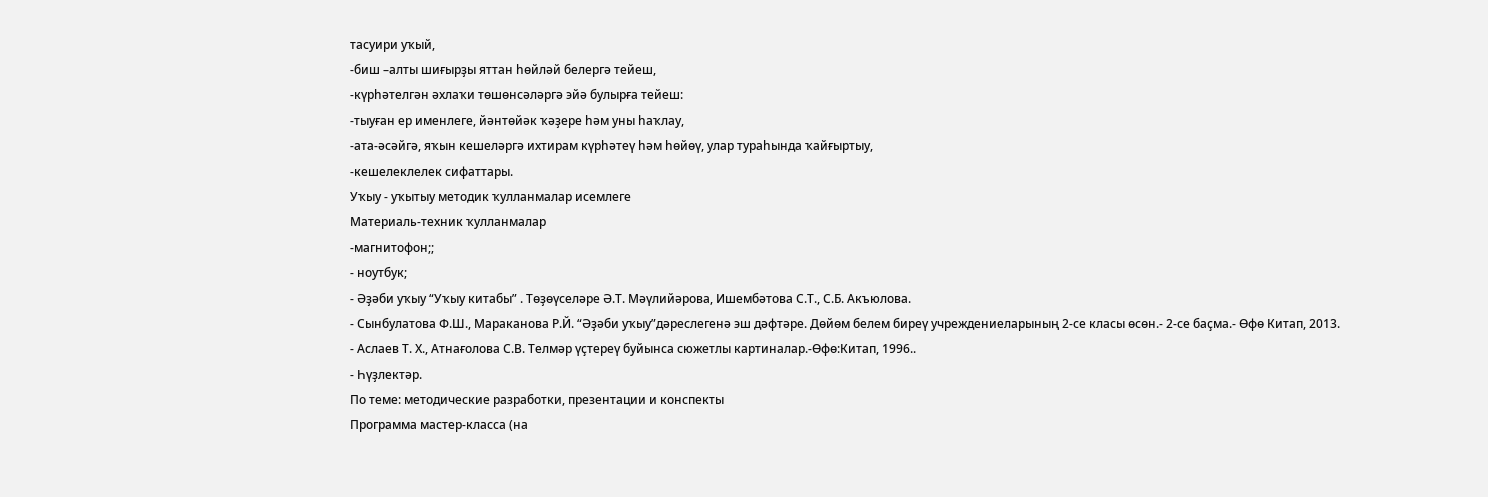тасуири уҡый,
-биш –алты шиғырҙы яттан һөйләй белергә тейеш,
-күрһәтелгән әхлаҡи төшөнсәләргә эйә булырға тейеш:
-тыуған ер именлеге, йәнтөйәк ҡәҙере һәм уны һаҡлау,
-ата-әсәйгә, яҡын кешеләргә ихтирам күрһәтеү һәм һөйөү, улар тураһында ҡайғыртыу,
-кешелеклелек сифаттары.
Уҡыу - уҡытыу методик ҡулланмалар исемлеге
Материаль-техник ҡулланмалар
-магнитофон;;
- ноутбук;
- Әҙәби уҡыу “Уҡыу китабы” . Төҙөүселәре Ә.Т. Мәүлийәрова, Ишембәтова С.Т., С.Б. Акъюлова.
- Сынбулатова Ф.Ш., Мараканова Р.Й. “Әҙәби уҡыу”дәреслегенә эш дәфтәре. Дөйөм белем биреү учреждениеларының 2-се класы өсөн.- 2-се баҫма.- Өфө Китап, 2013.
- Аслаев Т. Х., Атнағолова С.В. Телмәр үҫтереү буйынса сюжетлы картиналар.-Өфө:Китап, 1996..
- Һүҙлектәр.
По теме: методические разработки, презентации и конспекты
Программа мастер-класса (на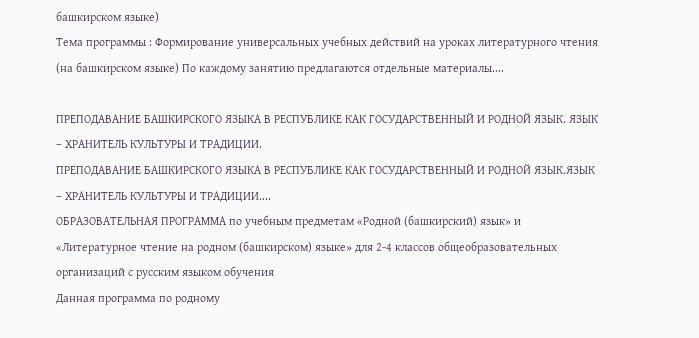башкирском языке)
Тема программы : Формирование универсальных учебных действий на уроках литературного чтения (на башкирском языке) По каждому занятию предлагаются отдельные материалы....

ПРЕПОДАВАНИЕ БАШКИРСКОГО ЯЗЫКА В РЕСПУБЛИКЕ КАК ГОСУДАРСТВЕННЫЙ И РОДНОЙ ЯЗЫК. ЯЗЫК – ХРАНИТЕЛЬ КУЛЬТУРЫ И ТРАДИЦИИ.
ПРЕПОДАВАНИЕ БАШКИРСКОГО ЯЗЫКА В РЕСПУБЛИКЕ КАК ГОСУДАРСТВЕННЫЙ И РОДНОЙ ЯЗЫК.ЯЗЫК – ХРАНИТЕЛЬ КУЛЬТУРЫ И ТРАДИЦИИ....
ОБРАЗОВАТЕЛЬНАЯ ПРОГРАММА по учебным предметам «Родной (башкирский) язык» и «Литературное чтение на родном (башкирском) языке» для 2-4 классов общеобразовательных организаций с русским языком обучения
Данная программа по родному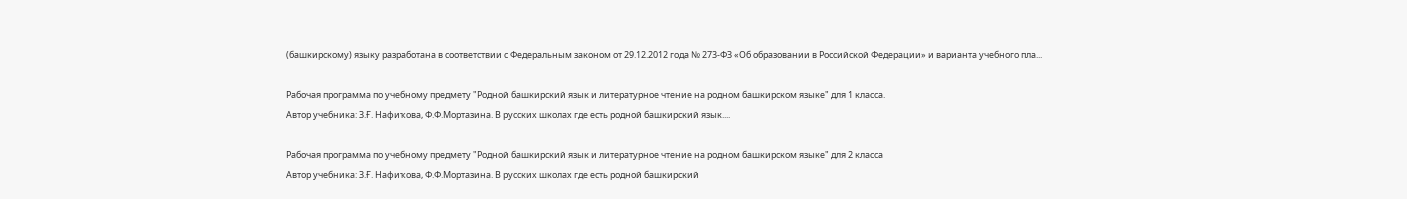(башкирскому) языку разработана в соответствии с Федеральным законом от 29.12.2012 года № 273-ФЗ «Об образовании в Российской Федерации» и варианта учебного пла...

Рабочая программа по учебному предмету "Родной башкирский язык и литературное чтение на родном башкирском языке" для 1 класса.
Автор учебника: З.Ғ. Нафиҡова, Ф.Ф.Мортазина. В русских школах где есть родной башкирский язык....

Рабочая программа по учебному предмету "Родной башкирский язык и литературное чтение на родном башкирском языке" для 2 класса
Автор учебника: З.Ғ. Нафиҡова, Ф.Ф.Мортазина. В русских школах где есть родной башкирский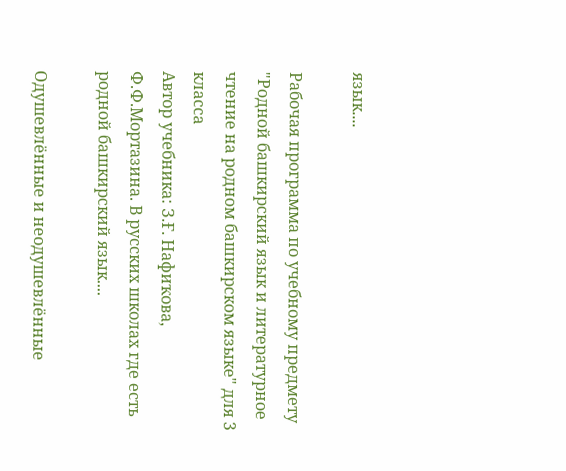язык....

Рабочая программа по учебному предмету "Родной башкирский язык и литературное чтение на родном башкирском языке" для 3 класса
Автор учебника: З.Ғ. Нафиҡова, Ф.Ф.Мортазина. В русских школах где есть родной башкирский язык....

Одушевлённые и неодушевлённые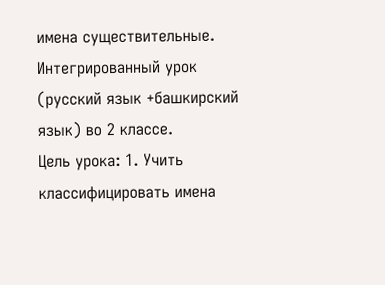имена существительные. Интегрированный урок (русский язык +башкирский язык) во 2 классе.
Цель урока: 1. Учить классифицировать имена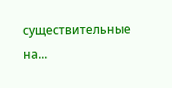существительные на...